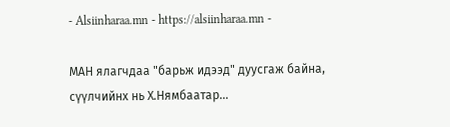- Alsiinharaa.mn - https://alsiinharaa.mn -

МАН ялагчдаа "барьж идээд" дуусгаж байна, сүүлчийнх нь Х.Нямбаатар...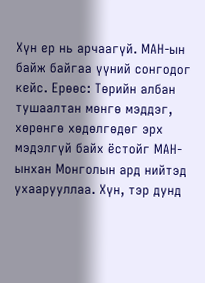Хүн ер нь арчаагүй. МАН-ын байж байгаа үүний сонгодог кейс. Ерөөс: Төрийн албан тушаалтан мөнгө мэддэг, хөрөнгө хөдөлгөдөг эрх мэдэлгүй байх ёстойг МАН-ынхан Монголын ард нийтэд ухаарууллаа. Хүн, тэр дунд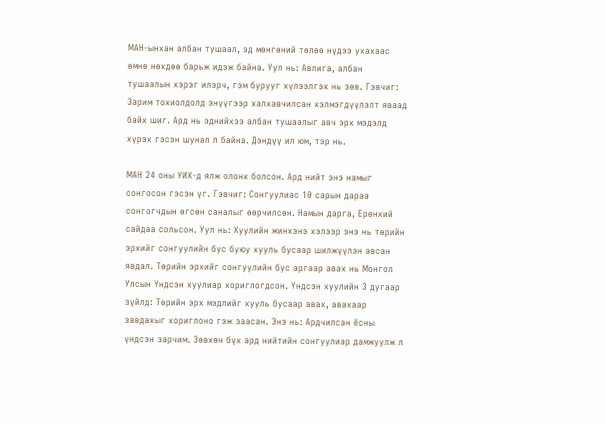МАН-ынхан албан тушаал, эд мөнгөний төлөө нүдээ ухахаас өмнө нөхдөө барьж идэж байна. Уул нь: Авлига, албан тушаалын хэрэг илэрч, гэм бурууг хүлээлгэх нь зөв. Гэвчиг: Зарим тохиолдолд энүүгээр халхавчилсан хэлмэгдүүлэлт яваад байх шиг. Ард нь эднийхээ албан тушаалыг авч эрх мэдэлд хүрэх гэсэн шунал л байна. Дэндүү ил юм, тэр нь.

МАН 24 оны УИХ-д ялж олонх болсон. Ард нийт энэ намыг сонгосон гэсэн үг. Гэвчиг: Сонгуулиас 10 сарын дараа сонгогчдын өгсөн саналыг өөрчилсөн. Намын дарга, Ерөнхий сайдаа сольсон. Уул нь: Хуулийн жинхэнэ хэлээр энэ нь төрийн эрхийг сонгуулийн бус буюу хууль бусаар шилжүүлэн авсан явдал. Төрийн эрхийг сонгуулийн бус аргаар авах нь Монгол Улсын Үндсэн хуулиар хориглогдсон. Үндсэн хуулийн 3 дугаар зүйлд: Төрийн эрх мэдлийг хууль бусаар авах, авахаар завдахыг хориглоно гэж заасан. Энэ нь: Ардчилсан ёсны үндсэн зарчим. Зөвхөн бүх ард нийтийн сонгуулиар дамжуулж л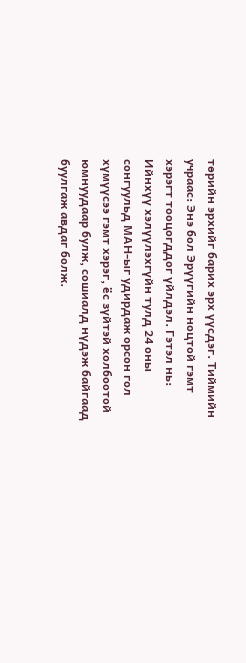төрийн эрхийг барих эрх үүсдэг. Тиймийн учраас: Энэ бол Эрүүгийн ноцтой гэмт хэрэгт тооцогддог үйлдэл. Гэтэл нь: Ийнхүү хэлүүлэхгүйн тулд 24 оны сонгуульд МАН-ыг удирдаж орсон гол хүмүүсээ гэмт хэрэг, ёс зүйтэй холбоотой юмнуудаар булж, сошиалд нүдэж байгаад буулгаж авдаг болж.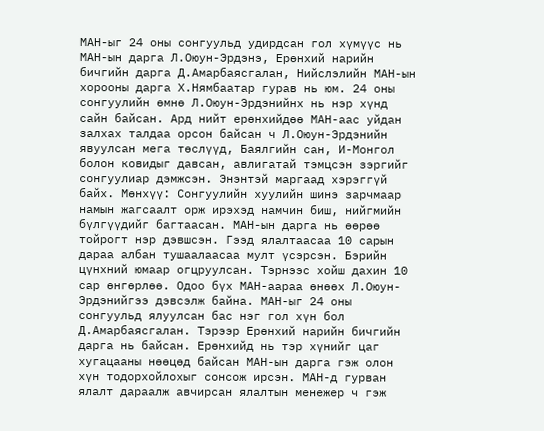МАН-ыг 24 оны сонгуульд удирдсан гол хүмүүс нь МАН-ын дарга Л.Оюун-Эрдэнэ, Ерөнхий нарийн бичгийн дарга Д.Амарбаясгалан, Нийслэлийн МАН-ын хорооны дарга Х.Нямбаатар гурав нь юм. 24 оны сонгуулийн өмнө Л.Оюун-Эрдэнийнх нь нэр хүнд сайн байсан. Ард нийт ерөнхийдөө МАН-аас уйдан залхах талдаа орсон байсан ч Л.Оюун-Эрдэнийн явуулсан мега төслүүд, Баялгийн сан, И-Монгол болон ковидыг давсан, авлигатай тэмцсэн зэргийг сонгуулиар дэмжсэн. Энэнтэй маргаад хэрэггүй байх. Мөнхүү: Сонгуулийн хуулийн шинэ зарчмаар намын жагсаалт орж ирэхэд намчин биш, нийгмийн бүлгүүдийг багтаасан. МАН-ын дарга нь өөрөө тойрогт нэр дэвшсэн. Гээд ялалтаасаа 10 сарын дараа албан тушаалаасаа мулт үсэрсэн. Бэрийн цүнхний юмаар огцруулсан. Тэрнээс хойш дахин 10 сар өнгөрлөө. Одоо бүх МАН-аараа өнөөх Л.Оюун-Эрдэнийгээ дэвсэлж байна. МАН-ыг 24 оны сонгуульд ялуулсан бас нэг гол хүн бол Д.Амарбаясгалан. Тэрээр Ерөнхий нарийн бичгийн дарга нь байсан. Ерөнхийд нь тэр хүнийг цаг хугацааны нөөцөд байсан МАН-ын дарга гэж олон хүн тодорхойлохыг сонсож ирсэн. МАН-д гурван ялалт дараалж авчирсан ялалтын менежер ч гэж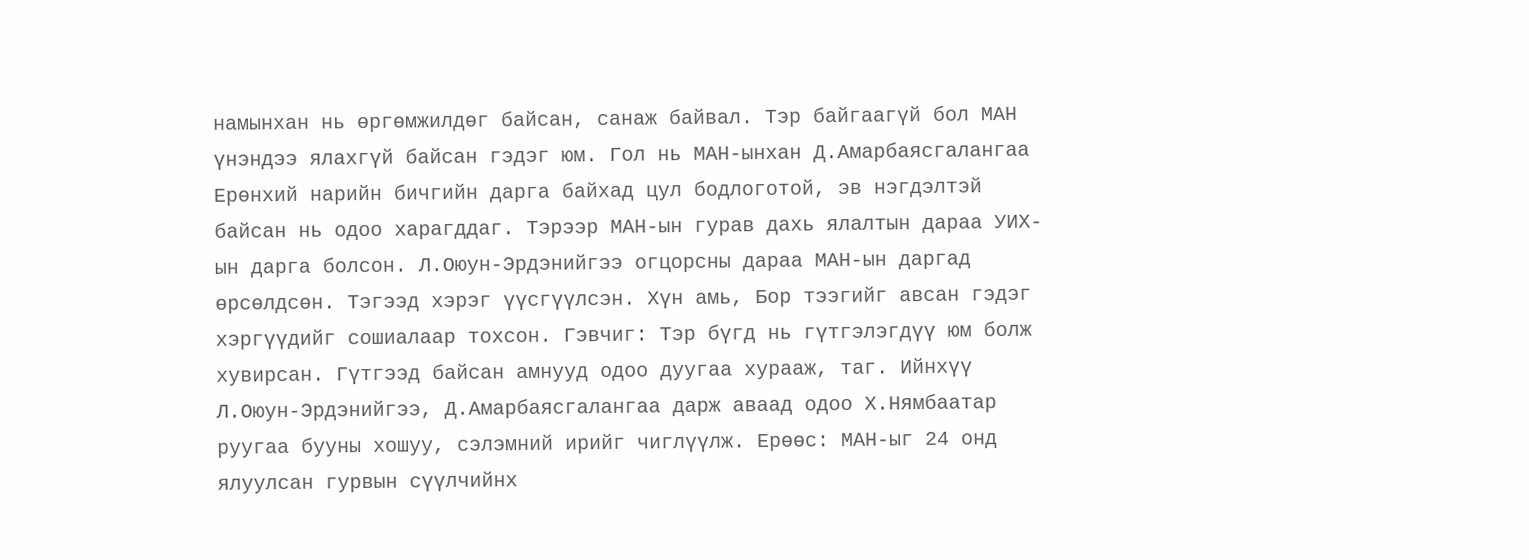намынхан нь өргөмжилдөг байсан, санаж байвал. Тэр байгаагүй бол МАН үнэндээ ялахгүй байсан гэдэг юм. Гол нь МАН-ынхан Д.Амарбаясгалангаа Ерөнхий нарийн бичгийн дарга байхад цул бодлоготой, эв нэгдэлтэй байсан нь одоо харагддаг. Тэрээр МАН-ын гурав дахь ялалтын дараа УИХ-ын дарга болсон. Л.Оюун-Эрдэнийгээ огцорсны дараа МАН-ын даргад өрсөлдсөн. Тэгээд хэрэг үүсгүүлсэн. Хүн амь, Бор тээгийг авсан гэдэг хэргүүдийг сошиалаар тохсон. Гэвчиг: Тэр бүгд нь гүтгэлэгдүү юм болж хувирсан. Гүтгээд байсан амнууд одоо дуугаа хурааж, таг. Ийнхүү Л.Оюун-Эрдэнийгээ, Д.Амарбаясгалангаа дарж аваад одоо Х.Нямбаатар руугаа бууны хошуу, сэлэмний ирийг чиглүүлж. Ерөөс: МАН-ыг 24 онд ялуулсан гурвын сүүлчийнх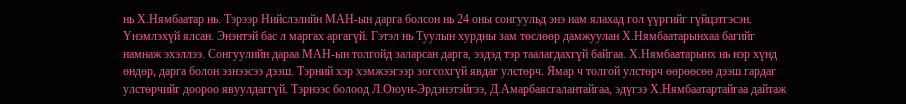нь Х.Нямбаатар нь. Тэрээр Нийслэлийн МАН-ын дарга болсон нь 24 оны сонгуульд энэ нам ялахад гол үүргийг гүйцэтгэсэн. Үнэмлэхүй ялсан. Энэнтэй бас л маргах аргагүй. Гэтэл нь Туулын хурдны зам төслөөр дамжуулан Х.Нямбаатарынхаа багийг намнаж эхэллээ. Сонгуулийн дараа МАН-ын толгойд заларсан дарга, эздэд тэр таалагдахгүй байгаа. Х.Нямбаатарынх нь нэр хүнд өндөр, дарга болон эзнээсээ дээш. Тэрний хэр хэмжээгээр зогсохгүй явдаг улстөрч. Ямар ч толгой улстөрч өөрөөсөө дээш гардаг улстөрчийг доороо явуулдаггүй. Тэрнээс болоод Л.Оюун-Эрдэнэтэйгээ, Д.Амарбаясгалантайгаа, эдүгээ Х.Нямбаатартайгаа дайтаж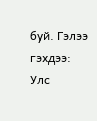буй. Гэлээ гэхдээ: Улс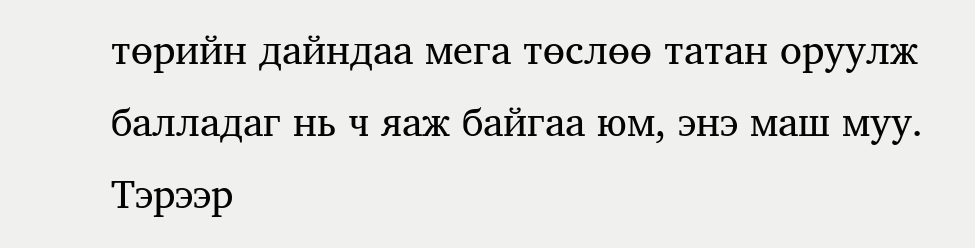төрийн дайндаа мега төслөө татан оруулж балладаг нь ч яаж байгаа юм, энэ маш муу. Тэрээр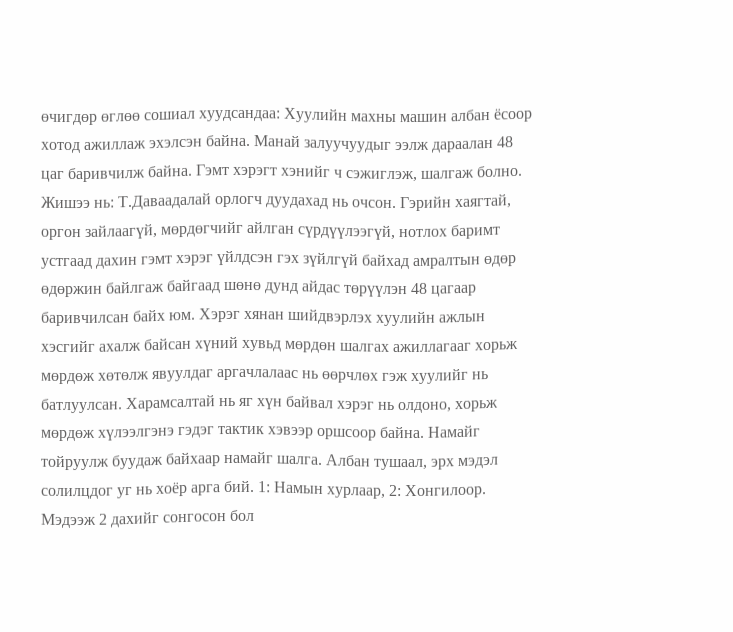өчигдөр өглөө сошиал хуудсандаа: Хуулийн махны машин албан ёсоор хотод ажиллаж эхэлсэн байна. Манай залуучуудыг ээлж дараалан 48 цаг баривчилж байна. Гэмт хэрэгт хэнийг ч сэжиглэж, шалгаж болно. Жишээ нь: Т.Даваадалай орлогч дуудахад нь очсон. Гэрийн хаягтай, оргон зайлаагүй, мөрдөгчийг айлган сүрдүүлээгүй, нотлох баримт устгаад дахин гэмт хэрэг үйлдсэн гэх зүйлгүй байхад амралтын өдөр өдөржин байлгаж байгаад шөнө дунд айдас төрүүлэн 48 цагаар баривчилсан байх юм. Хэрэг хянан шийдвэрлэх хуулийн ажлын хэсгийг ахалж байсан хүний хувьд мөрдөн шалгах ажиллагааг хорьж мөрдөж хөтөлж явуулдаг аргачлалаас нь өөрчлөх гэж хуулийг нь батлуулсан. Харамсалтай нь яг хүн байвал хэрэг нь олдоно, хорьж мөрдөж хүлээлгэнэ гэдэг тактик хэвээр оршсоор байна. Намайг тойруулж буудаж байхаар намайг шалга. Албан тушаал, эрх мэдэл солилцдог уг нь хоёр арга бий. 1: Намын хурлаар, 2: Хонгилоор. Мэдээж 2 дахийг сонгосон бол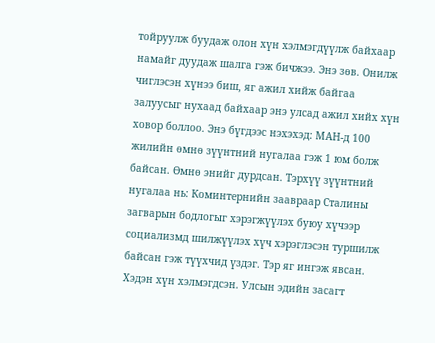тойруулж буудаж олон хүн хэлмэгдүүлж байхаар намайг дуудаж шалга гэж бичжээ. Энэ зөв. Онилж чиглэсэн хүнээ биш, яг ажил хийж байгаа залуусыг нухаад байхаар энэ улсад ажил хийх хүн ховор боллоо. Энэ бүгдээс нэхэхэд: МАН-д 100 жилийн өмнө зүүнтний нугалаа гэж 1 юм болж байсан. Өмнө энийг дурдсан. Тэрхүү зүүнтний нугалаа нь: Коминтернийн заавраар Сталины загварын бодлогыг хэрэгжүүлэх буюу хүчээр социализмд шилжүүлэх хүч хэрэглэсэн туршилж байсан гэж түүхчид үздэг. Тэр яг ингэж явсан. Хэдэн хүн хэлмэгдсэн. Улсын эдийн засагт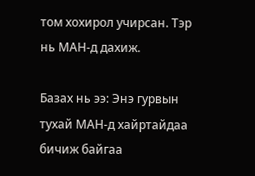том хохирол учирсан. Тэр нь МАН-д дахиж.

Базах нь ээ: Энэ гурвын тухай МАН-д хайртайдаа бичиж байгаа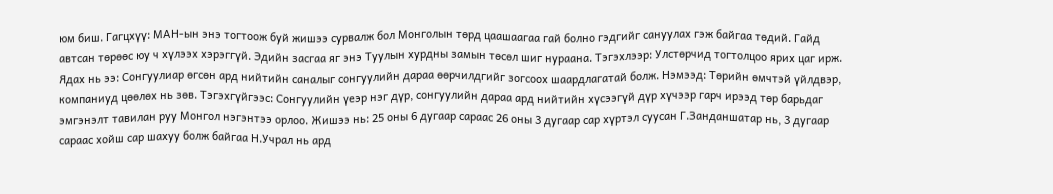юм биш. Гагцхүү: МАН-ын энэ тогтоож буй жишээ сурвалж бол Монголын төрд цаашаагаа гай болно гэдгийг сануулах гэж байгаа төдий. Гайд автсан төрөөс юу ч хүлээх хэрэггүй. Эдийн засгаа яг энэ Туулын хурдны замын төсөл шиг нураана. Тэгэхлээр: Улстөрчид тогтолцоо ярих цаг ирж. Ядах нь ээ: Сонгуулиар өгсөн ард нийтийн саналыг сонгуулийн дараа өөрчилдгийг зогсоох шаардлагатай болж. Нэмээд: Төрийн өмчтэй үйлдвэр, компаниуд цөөлөх нь зөв. Тэгэхгүйгээс: Сонгуулийн үеэр нэг дүр, сонгуулийн дараа ард нийтийн хүсээгүй дүр хүчээр гарч ирээд төр барьдаг эмгэнэлт тавилан руу Монгол нэгэнтээ орлоо. Жишээ нь: 25 оны 6 дугаар сараас 26 оны 3 дугаар сар хүртэл суусан Г.Занданшатар нь, 3 дугаар сараас хойш сар шахуу болж байгаа Н.Учрал нь ард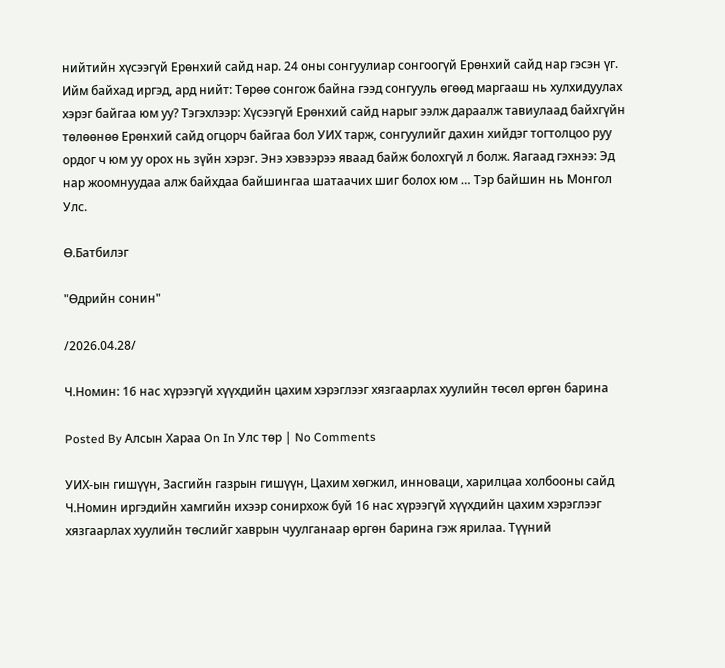нийтийн хүсээгүй Ерөнхий сайд нар. 24 оны сонгуулиар сонгоогүй Ерөнхий сайд нар гэсэн үг. Ийм байхад иргэд, ард нийт: Төрөө сонгож байна гээд сонгууль өгөөд маргааш нь хулхидуулах хэрэг байгаа юм уу? Тэгэхлээр: Хүсээгүй Ерөнхий сайд нарыг ээлж дараалж тавиулаад байхгүйн төлөөнөө Ерөнхий сайд огцорч байгаа бол УИХ тарж, сонгуулийг дахин хийдэг тогтолцоо руу ордог ч юм уу орох нь зүйн хэрэг. Энэ хэвээрээ яваад байж болохгүй л болж. Яагаад гэхнээ: Эд нар жоомнуудаа алж байхдаа байшингаа шатаачих шиг болох юм … Тэр байшин нь Монгол Улс.

Ө.Батбилэг

"Өдрийн сонин"

/2026.04.28/

Ч.Номин: 16 нас хүрээгүй хүүхдийн цахим хэрэглээг хязгаарлах хуулийн төсөл өргөн барина

Posted By Алсын Хараа On In Улс төр | No Comments

УИХ-ын гишүүн, Засгийн газрын гишүүн, Цахим хөгжил, инноваци, харилцаа холбооны сайд Ч.Номин иргэдийн хамгийн ихээр сонирхож буй 16 нас хүрээгүй хүүхдийн цахим хэрэглээг хязгаарлах хуулийн төслийг хаврын чуулганаар өргөн барина гэж ярилаа. Түүний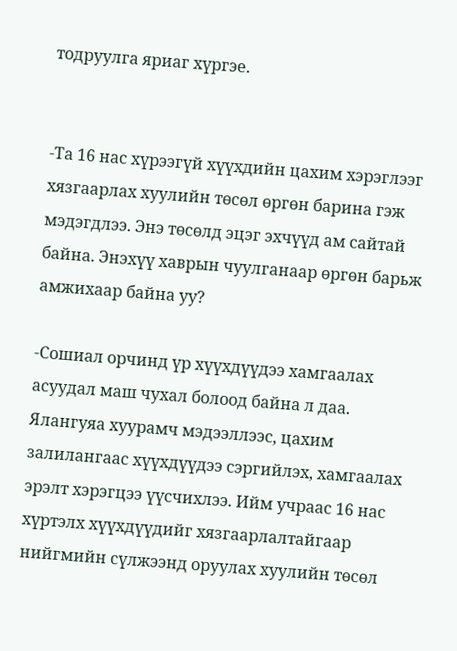тодруулга яриаг хүргэе.


-Та 16 нас хүрээгүй хүүхдийн цахим хэрэглээг хязгаарлах хуулийн төсөл өргөн барина гэж мэдэгдлээ. Энэ төсөлд эцэг эхчүүд ам сайтай байна. Энэхүү хаврын чуулганаар өргөн барьж амжихаар байна уу?

-Сошиал орчинд үр хүүхдүүдээ хамгаалах асуудал маш чухал болоод байна л даа. Ялангуяа хуурамч мэдээллээс, цахим залилангаас хүүхдүүдээ сэргийлэх, хамгаалах эрэлт хэрэгцээ үүсчихлээ. Ийм учраас 16 нас хүртэлх хүүхдүүдийг хязгаарлалтайгаар нийгмийн сүлжээнд оруулах хуулийн төсөл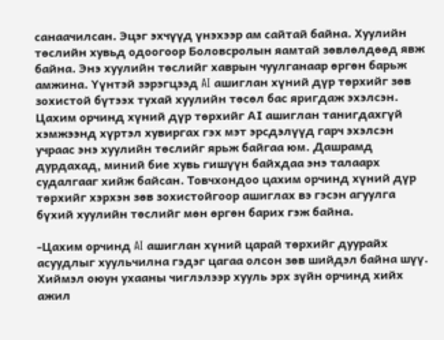санаачилсан. Эцэг эхчүүд үнэхээр ам сайтай байна. Хуулийн төслийн хувьд одоогоор Боловсролын яамтай зөвлөлдөөд явж байна. Энэ хуулийн төслийг хаврын чуулганаар өргөн барьж амжина. Үүнтэй зэрэгцээд AI ашиглан хүний дүр төрхийг зөв зохистой бүтээх тухай хуулийн төсөл бас яригдаж эхэлсэн. Цахим орчинд хүний дүр төрхийг АI ашиглан танигдахгүй хэмжээнд хүртэл хувиргах гэх мэт эрсдэлүүд гарч эхэлсэн учраас энэ хуулийн төслийг ярьж байгаа юм. Дашрамд дурдахад, миний бие хувь гишүүн байхдаа энэ талаарх судалгааг хийж байсан. Товчхондоо цахим орчинд хүний дүр төрхийг хэрхэн зөв зохистойгоор ашиглах вэ гэсэн агуулга бүхий хуулийн төслийг мөн өргөн барих гэж байна.

-Цахим орчинд AI ашиглан хүний царай төрхийг дуурайх асуудлыг хуульчилна гэдэг цагаа олсон зөв шийдэл байна шүү. Хиймэл оюун ухааны чиглэлээр хууль эрх зүйн орчинд хийх ажил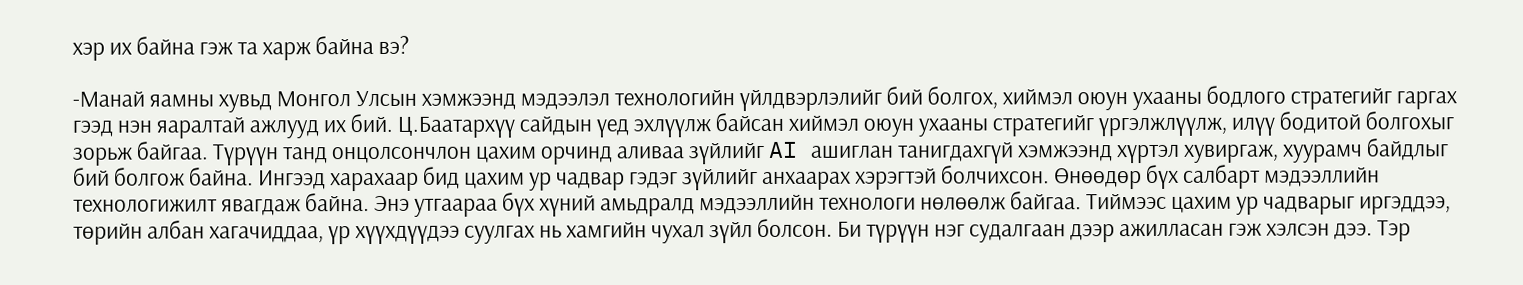хэр их байна гэж та харж байна вэ?

-Манай яамны хувьд Монгол Улсын хэмжээнд мэдээлэл технологийн үйлдвэрлэлийг бий болгох, хиймэл оюун ухааны бодлого стратегийг гаргах гээд нэн яаралтай ажлууд их бий. Ц.Баатархүү сайдын үед эхлүүлж байсан хиймэл оюун ухааны стратегийг үргэлжлүүлж, илүү бодитой болгохыг зорьж байгаа. Түрүүн танд онцолсончлон цахим орчинд аливаа зүйлийг AI ашиглан танигдахгүй хэмжээнд хүртэл хувиргаж, хуурамч байдлыг бий болгож байна. Ингээд харахаар бид цахим ур чадвар гэдэг зүйлийг анхаарах хэрэгтэй болчихсон. Өнөөдөр бүх салбарт мэдээллийн технологижилт явагдаж байна. Энэ утгаараа бүх хүний амьдралд мэдээллийн технологи нөлөөлж байгаа. Тиймээс цахим ур чадварыг иргэддээ, төрийн албан хагачиддаа, үр хүүхдүүдээ суулгах нь хамгийн чухал зүйл болсон. Би түрүүн нэг судалгаан дээр ажилласан гэж хэлсэн дээ. Тэр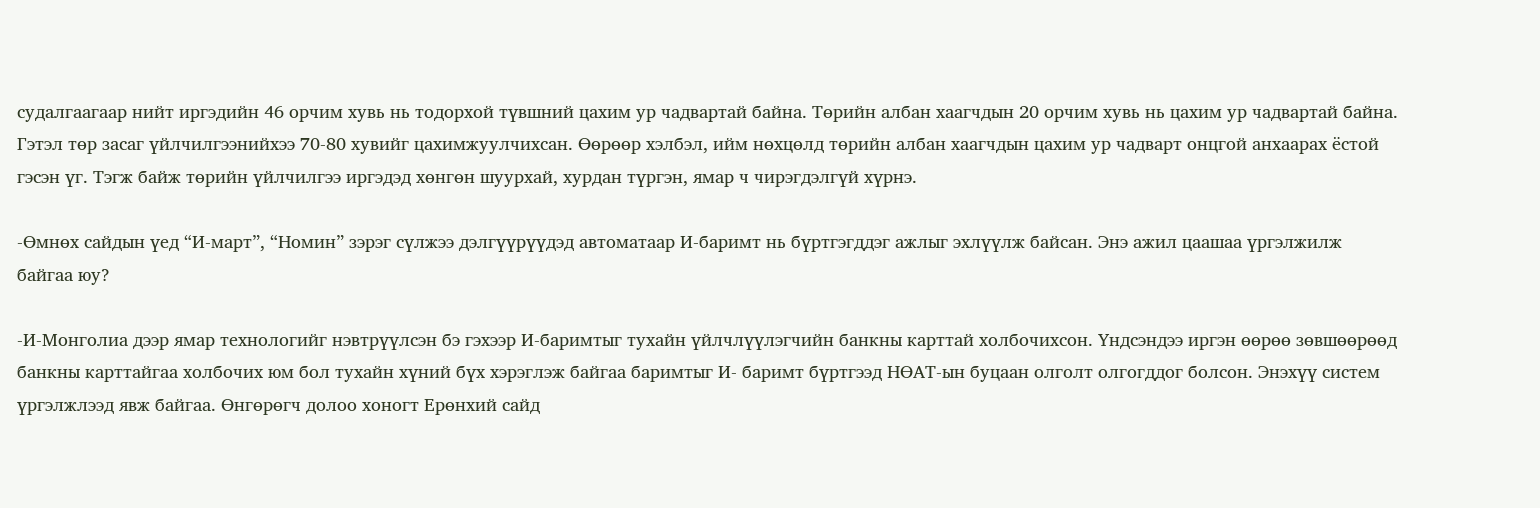судалгаагаар нийт иргэдийн 46 орчим хувь нь тодорхой түвшний цахим ур чадвартай байна. Төрийн албан хаагчдын 20 орчим хувь нь цахим ур чадвартай байна. Гэтэл төр засаг үйлчилгээнийхээ 70-80 хувийг цахимжуулчихсан. Өөрөөр хэлбэл, ийм нөхцөлд төрийн албан хаагчдын цахим ур чадварт онцгой анхаарах ёстой гэсэн үг. Тэгж байж төрийн үйлчилгээ иргэдэд хөнгөн шуурхай, хурдан түргэн, ямар ч чирэгдэлгүй хүрнэ.

-Өмнөх сайдын үед “И-март”, “Номин” зэрэг сүлжээ дэлгүүрүүдэд автоматаар И-баримт нь бүртгэгддэг ажлыг эхлүүлж байсан. Энэ ажил цаашаа үргэлжилж байгаа юу?

-И-Монголиа дээр ямар технологийг нэвтрүүлсэн бэ гэхээр И-баримтыг тухайн үйлчлүүлэгчийн банкны карттай холбочихсон. Үндсэндээ иргэн өөрөө зөвшөөрөөд банкны карттайгаа холбочих юм бол тухайн хүний бүх хэрэглэж байгаа баримтыг И- баримт бүртгээд НӨАТ-ын буцаан олголт олгогддог болсон. Энэхүү систем үргэлжлээд явж байгаа. Өнгөрөгч долоо хоногт Ерөнхий сайд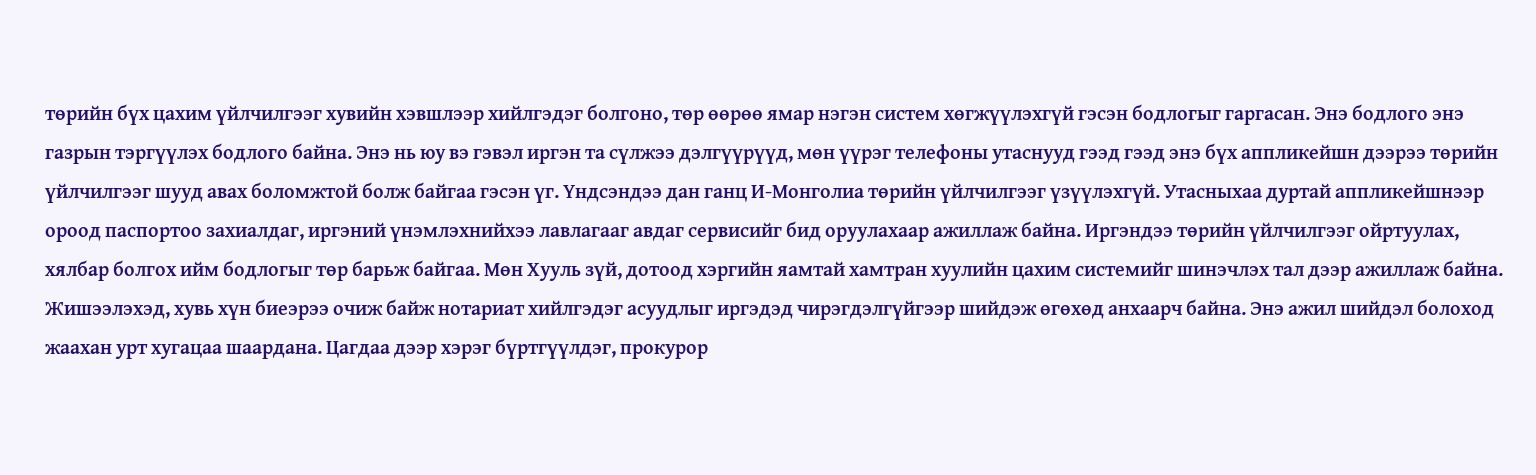төрийн бүх цахим үйлчилгээг хувийн хэвшлээр хийлгэдэг болгоно, төр өөрөө ямар нэгэн систем хөгжүүлэхгүй гэсэн бодлогыг гаргасан. Энэ бодлого энэ газрын тэргүүлэх бодлого байна. Энэ нь юу вэ гэвэл иргэн та сүлжээ дэлгүүрүүд, мөн үүрэг телефоны утаснууд гээд гээд энэ бүх аппликейшн дээрээ төрийн үйлчилгээг шууд авах боломжтой болж байгаа гэсэн үг. Үндсэндээ дан ганц И-Монголиа төрийн үйлчилгээг үзүүлэхгүй. Утасныхаа дуртай аппликейшнээр ороод паспортоо захиалдаг, иргэний үнэмлэхнийхээ лавлагааг авдаг сервисийг бид оруулахаар ажиллаж байна. Иргэндээ төрийн үйлчилгээг ойртуулах, хялбар болгох ийм бодлогыг төр барьж байгаа. Мөн Хууль зүй, дотоод хэргийн яамтай хамтран хуулийн цахим системийг шинэчлэх тал дээр ажиллаж байна. Жишээлэхэд, хувь хүн биеэрээ очиж байж нотариат хийлгэдэг асуудлыг иргэдэд чирэгдэлгүйгээр шийдэж өгөхөд анхаарч байна. Энэ ажил шийдэл болоход жаахан урт хугацаа шаардана. Цагдаа дээр хэрэг бүртгүүлдэг, прокурор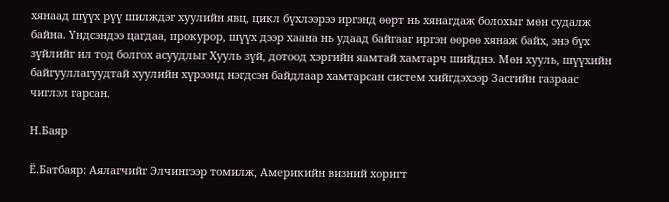хянаад шүүх рүү шилждэг хуулийн явц, цикл бүхлээрээ иргэнд өөрт нь хянагдаж болохыг мөн судалж байна. Үндсэндээ цагдаа, прокурор, шүүх дээр хаана нь удаад байгааг иргэн өөрөө хянаж байх, энэ бүх зүйлийг ил тод болгох асуудлыг Хууль зүй, дотоод хэргийн яамтай хамтарч шийднэ. Мөн хууль, шүүхийн байгууллагуудтай хуулийн хүрээнд нэгдсэн байдлаар хамтарсан систем хийгдэхээр Засгийн газраас чиглэл гарсан.

Н.Баяр

Ё.Батбаяр: Аялагчийг Элчингээр томилж, Америкийн визний хоригт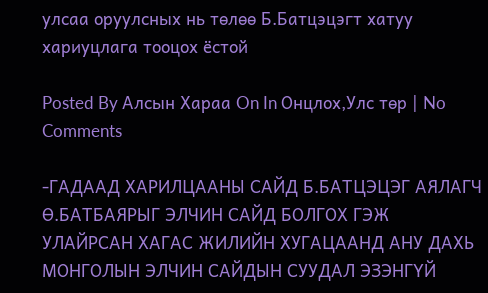улсаа оруулсных нь төлөө Б.Батцэцэгт хатуу хариуцлага тооцох ёстой

Posted By Алсын Хараа On In Онцлох,Улс төр | No Comments

-ГАДААД ХАРИЛЦААНЫ САЙД Б.БАТЦЭЦЭГ АЯЛАГЧ Ө.БАТБАЯРЫГ ЭЛЧИН САЙД БОЛГОХ ГЭЖ УЛАЙРСАН ХАГАС ЖИЛИЙН ХУГАЦААНД АНУ ДАХЬ МОНГОЛЫН ЭЛЧИН САЙДЫН СУУДАЛ ЭЗЭНГҮЙ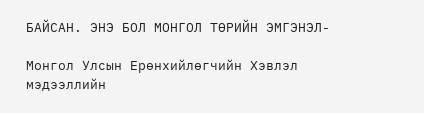БАЙСАН. ЭНЭ БОЛ МОНГОЛ ТӨРИЙН ЭМГЭНЭЛ-

Монгол Улсын Ерөнхийлөгчийн Хэвлэл мэдээллийн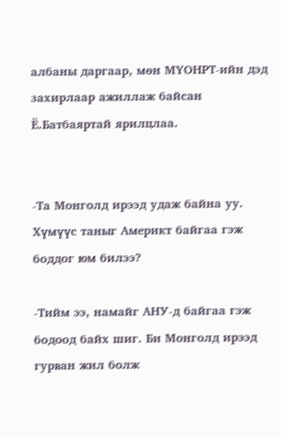албаны даргаар, мөн МҮОНРТ-ийн дэд захирлаар ажиллаж байсан Ё.Батбаяртай ярилцлаа.


-Та Монголд ирээд удаж байна уу. Хүмүүс таныг Америкт байгаа гэж боддог юм билээ?

-Тийм ээ, намайг АНУ-д байгаа гэж бодоод байх шиг. Би Монголд ирээд гурван жил болж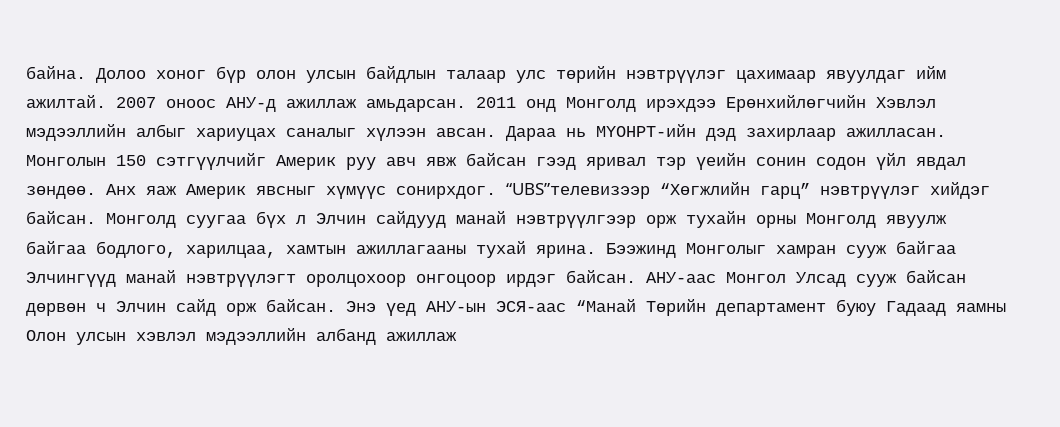байна. Долоо хоног бүр олон улсын байдлын талаар улс төрийн нэвтрүүлэг цахимаар явуулдаг ийм ажилтай. 2007 оноос АНУ-д ажиллаж амьдарсан. 2011 онд Монголд ирэхдээ Ерөнхийлөгчийн Хэвлэл мэдээллийн албыг хариуцах саналыг хүлээн авсан. Дараа нь МҮОНРТ-ийн дэд захирлаар ажилласан. Монголын 150 сэтгүүлчийг Америк руу авч явж байсан гээд яривал тэр үеийн сонин содон үйл явдал зөндөө. Анх яаж Америк явсныг хүмүүс сонирхдог. “UBS”телевизээр “Хөгжлийн гарц” нэвтрүүлэг хийдэг байсан. Монголд суугаа бүх л Элчин сайдууд манай нэвтрүүлгээр орж тухайн орны Монголд явуулж байгаа бодлого, харилцаа, хамтын ажиллагааны тухай ярина. Бээжинд Монголыг хамран сууж байгаа Элчингүүд манай нэвтрүүлэгт оролцохоор онгоцоор ирдэг байсан. АНУ-аас Монгол Улсад сууж байсан дөрвөн ч Элчин сайд орж байсан. Энэ үед АНУ-ын ЭСЯ-аас “Манай Төрийн департамент буюу Гадаад яамны Олон улсын хэвлэл мэдээллийн албанд ажиллаж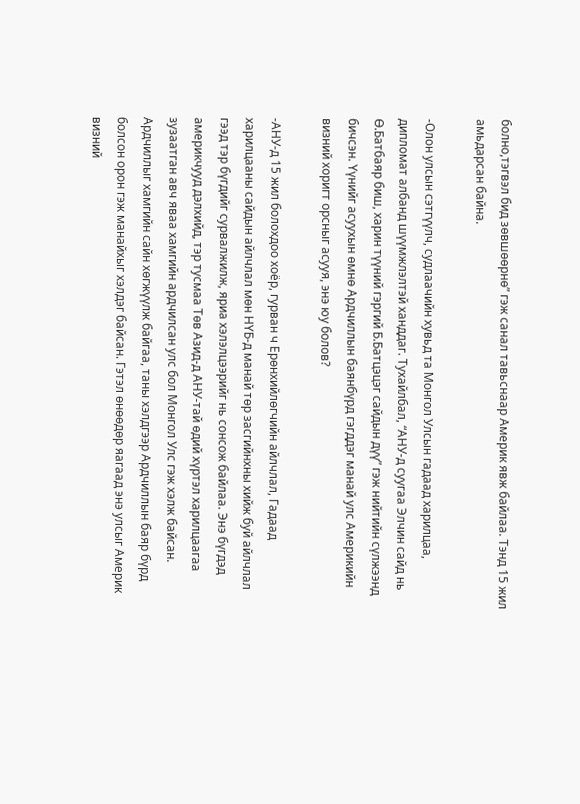болно,тэгвэл бид зөвшөөрнө” гэж санал тавьснаар Америк явж байлаа. Тэнд 15 жил амьдарсан байна.

-Олон улсын сэтгүүлч, судлаачийн хувьд та Монгол Улсын гадаад харилцаа, дипломат албанд шүүмжлэлтэй ханддаг. Тухайлбал, “АНУ-д суугаа Элчин сайд нь Ө.Батбаяр биш, харин түүний гэргий Б.Батцэцэг сайдын дүү” гэж нийтийн сүлжээнд бичсэн. Үүнийг асуухын өмнө Ардчиллын баянбүрд гэгддэг манай улс Америкийн визний хоригт орсныг асууя, энэ юу болов?

-АНУ-д 15 жил болохдоо хоёр, гурван ч Ерөнхийлөгчийн айлчлал, Гадаад харилцааны сайдын айлчлал мөн НҮБ-д манай төр засгийнхны хийж буй айлчлал гээд тэр бүгдийг сурвалжилж, яриа хэлэлцээрийг нь сонсож байлаа. Энэ бүгдэд америкчууд дэлхийд, тэр тусмаа Төв Азид-д АНУ-тай өдий хүртэл харилцаагаа зузаатган авч яваа хамгийн ардчилсан улс бол Монгол Улс гэж хэлж байсан. Ардчиллыг хамгийн сайн хөгжүүлж байгаа, таны хэлдгээр Ардчиллын баяр бүрд болсон орон гэж манайхыг хэлдэг байсан. Гэтэл өнөөдөр яагаад энэ улсыг Америк визний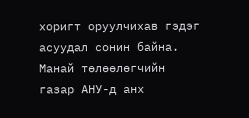хоригт оруулчихав гэдэг асуудал сонин байна. Манай төлөөлөгчийн газар АНУ-д анх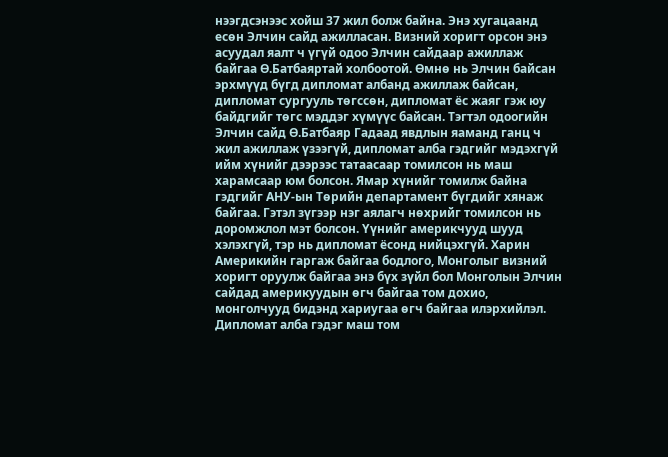нээгдсэнээс хойш 37 жил болж байна. Энэ хугацаанд есөн Элчин сайд ажилласан. Визний хоригт орсон энэ асуудал яалт ч үгүй одоо Элчин сайдаар ажиллаж байгаа Ө.Батбаяртай холбоотой. Өмнө нь Элчин байсан эрхмүүд бүгд дипломат албанд ажиллаж байсан, дипломат сургууль төгссөн, дипломат ёс жаяг гэж юу байдгийг төгс мэддэг хүмүүс байсан. Тэгтэл одоогийн Элчин сайд Ө.Батбаяр Гадаад явдлын яаманд ганц ч жил ажиллаж үзээгүй, дипломат алба гэдгийг мэдэхгүй ийм хүнийг дээрээс татаасаар томилсон нь маш харамсаар юм болсон. Ямар хүнийг томилж байна гэдгийг АНУ-ын Төрийн департамент бүгдийг хянаж байгаа. Гэтэл зүгээр нэг аялагч нөхрийг томилсон нь доромжлол мэт болсон. Үүнийг америкчууд шууд хэлэхгүй, тэр нь дипломат ёсонд нийцэхгүй. Харин Америкийн гаргаж байгаа бодлого, Монголыг визний хоригт оруулж байгаа энэ бүх зүйл бол Монголын Элчин сайдад америкуудын өгч байгаа том дохио, монголчууд бидэнд хариугаа өгч байгаа илэрхийлэл. Дипломат алба гэдэг маш том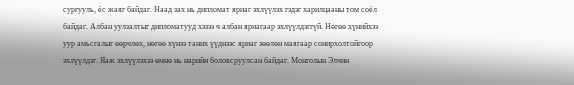сургууль, ёс жаяг байдаг. Наад зах нь дипломат яриаг эхлүүлэх гэдэг харилцааны том соёл байдаг. Албан уулзалтыг дипломатууд хэзээ ч албан яриагаар эхлүүлдэггүй. Нөгөө хүнийхээ уур амьсгалыг өөрчлөх, нөгөө хүнээ таних үүднээс яриаг зөөлөн маягаар сонирхолтойгоор эхлүүлдэг. Яаж эхлүүлэхээ өмнө нь нарийн боловсруулсан байдаг. Монголын Элчин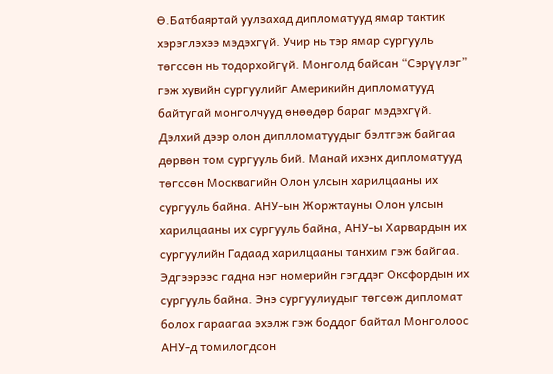Ө.Батбаяртай уулзахад дипломатууд ямар тактик хэрэглэхээ мэдэхгүй. Учир нь тэр ямар сургууль төгссөн нь тодорхойгүй. Монголд байсан “Сэрүүлэг” гэж хувийн сургуулийг Америкийн дипломатууд байтугай монголчууд өнөөдөр бараг мэдэхгүй. Дэлхий дээр олон диплломатуудыг бэлтгэж байгаа дөрвөн том сургууль бий. Манай ихэнх дипломатууд төгссөн Москвагийн Олон улсын харилцааны их сургууль байна. АНУ-ын Жоржтауны Олон улсын харилцааны их сургууль байна, АНУ-ы Харвардын их сургуулийн Гадаад харилцааны танхим гэж байгаа. Эдгээрээс гадна нэг номерийн гэгддэг Оксфордын их сургууль байна. Энэ сургуулиудыг төгсөж дипломат болох гараагаа эхэлж гэж боддог байтал Монголоос АНУ-д томилогдсон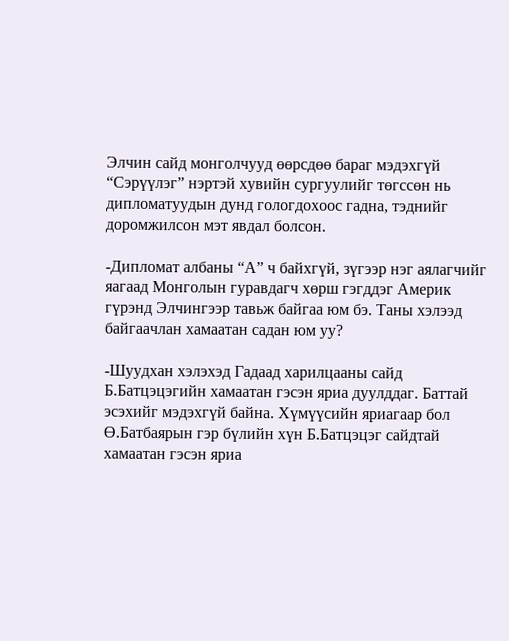Элчин сайд монголчууд өөрсдөө бараг мэдэхгүй “Сэрүүлэг” нэртэй хувийн сургуулийг төгссөн нь дипломатуудын дунд гологдохоос гадна, тэднийг доромжилсон мэт явдал болсон.

-Дипломат албаны “А” ч байхгүй, зүгээр нэг аялагчийг яагаад Монголын гуравдагч хөрш гэгддэг Америк гүрэнд Элчингээр тавьж байгаа юм бэ. Таны хэлээд байгаачлан хамаатан садан юм уу?

-Шуудхан хэлэхэд Гадаад харилцааны сайд Б.Батцэцэгийн хамаатан гэсэн яриа дуулддаг. Баттай эсэхийг мэдэхгүй байна. Хүмүүсийн яриагаар бол Ө.Батбаярын гэр бүлийн хүн Б.Батцэцэг сайдтай хамаатан гэсэн яриа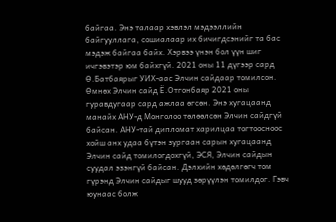байгаа. Энэ талаар хэвлэл мэдээллийн байгууллага, сошиалаар их бичигдсэнийг та бас мэдэж байгаа байх. Хэрвээ үнэн бол үүн шиг ичгэвэтэр юм байхгүй. 2021 оны 11 дүгээр сард Ө.Батбаярыг УИХ-аас Элчин сайдаар томилсон. Өмнөх Элчин сайд Ё.Отгонбаяр 2021 оны гуравдугаар сард ажлаа өгсөн. Энэ хугацаанд манайх АНУ-д Монголоо төлөөлсөн Элчин сайдгүй байсан. АНУ-тай дипломат харилцаа тогтоосноос хойш анх удаа бүтэн зургаан сарын хугацаанд Элчин сайд томилогдохгүй, ЭСЯ, Элчин сайдын суудал эзэнгүй байсан. Дэлхийн хөдөлгөгч том гүрэнд Элчин сайдыг шууд зөрүүлэн томилдог. Гэвч юунаас болж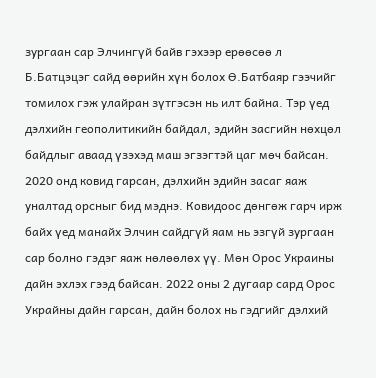зургаан сар Элчингүй байв гэхээр ерөөсөө л Б.Батцэцэг сайд өөрийн хүн болох Ө.Батбаяр гээчийг томилох гэж улайран зүтгэсэн нь илт байна. Тэр үед дэлхийн геополитикийн байдал, эдийн засгийн нөхцөл байдлыг аваад үзэхэд маш эгзэгтэй цаг мөч байсан. 2020 онд ковид гарсан, дэлхийн эдийн засаг яаж уналтад орсныг бид мэднэ. Ковидоос дөнгөж гарч ирж байх үед манайх Элчин сайдгүй яам нь эзгүй зургаан сар болно гэдэг яаж нөлөөлөх үү. Мөн Орос Украины дайн эхлэх гээд байсан. 2022 оны 2 дугаар сард Орос Украйны дайн гарсан, дайн болох нь гэдгийг дэлхий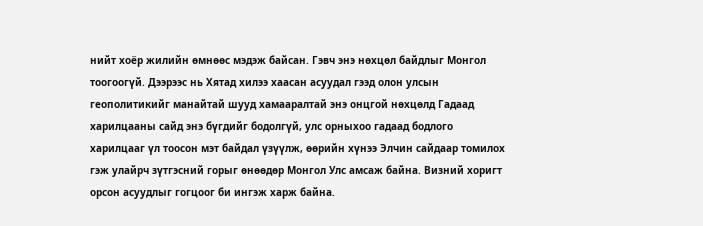нийт хоёр жилийн өмнөөс мэдэж байсан. Гэвч энэ нөхцөл байдлыг Монгол тоогоогүй. Дээрээс нь Хятад хилээ хаасан асуудал гээд олон улсын геополитикийг манайтай шууд хамааралтай энэ онцгой нөхцөлд Гадаад харилцааны сайд энэ бүгдийг бодолгүй, улс орныхоо гадаад бодлого харилцааг үл тоосон мэт байдал үзүүлж, өөрийн хүнээ Элчин сайдаар томилох гэж улайрч зүтгэсний горыг өнөөдөр Монгол Улс амсаж байна. Визний хоригт орсон асуудлыг гогцоог би ингэж харж байна.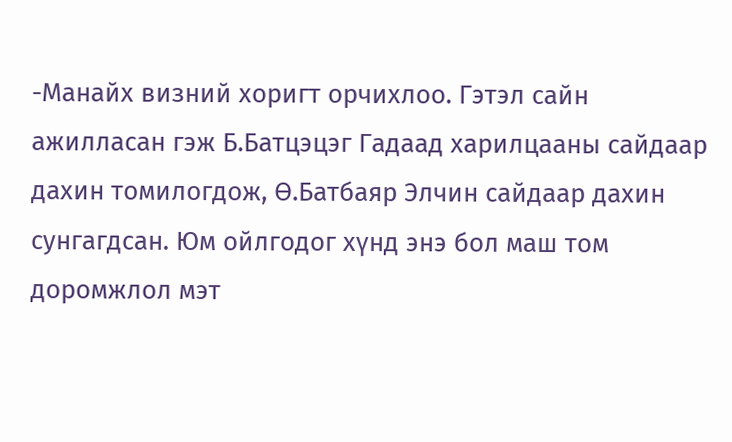-Манайх визний хоригт орчихлоо. Гэтэл сайн ажилласан гэж Б.Батцэцэг Гадаад харилцааны сайдаар дахин томилогдож, Ө.Батбаяр Элчин сайдаар дахин сунгагдсан. Юм ойлгодог хүнд энэ бол маш том доромжлол мэт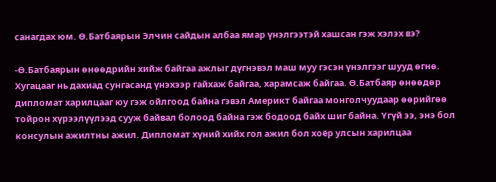санагдах юм. Ө.Батбаярын Элчин сайдын албаа ямар үнэлгээтэй хашсан гэж хэлэх вэ?

-Ө.Батбаярын өнөөдрийн хийж байгаа ажлыг дүгнэвэл маш муу гэсэн үнэлгээг шууд өгнө. Хугацааг нь дахиад сунгасанд үнэхээр гайхаж байгаа, харамсаж байгаа. Ө.Батбаяр өнөөдөр дипломат харилцааг юу гэж ойлгоод байна гэвэл Америкт байгаа монголчуудаар өөрийгөө тойрон хүрээлүүлээд сууж байвал болоод байна гэж бодоод байх шиг байна. Үгүй ээ, энэ бол консулын ажилтны ажил. Дипломат хүний хийх гол ажил бол хоёр улсын харилцаа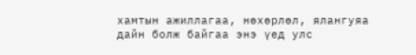хамтын ажиллагаа, нөхөрлөл, ялангуяа дайн болж байгаа энэ үед улс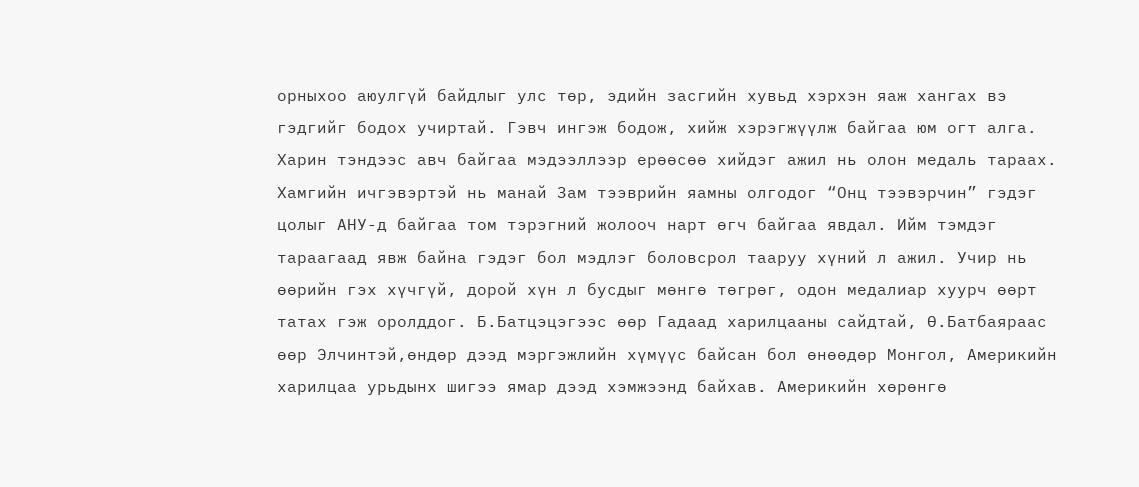орныхоо аюулгүй байдлыг улс төр, эдийн засгийн хувьд хэрхэн яаж хангах вэ гэдгийг бодох учиртай. Гэвч ингэж бодож, хийж хэрэгжүүлж байгаа юм огт алга. Харин тэндээс авч байгаа мэдээллээр ерөөсөө хийдэг ажил нь олон медаль тараах. Хамгийн ичгэвэртэй нь манай Зам тээврийн яамны олгодог “Онц тээвэрчин” гэдэг цолыг АНУ-д байгаа том тэрэгний жолооч нарт өгч байгаа явдал. Ийм тэмдэг тараагаад явж байна гэдэг бол мэдлэг боловсрол тааруу хүний л ажил. Учир нь өөрийн гэх хүчгүй, дорой хүн л бусдыг мөнгө төгрөг, одон медалиар хуурч өөрт татах гэж оролддог. Б.Батцэцэгээс өөр Гадаад харилцааны сайдтай, Ө.Батбаяраас өөр Элчинтэй,өндөр дээд мэргэжлийн хүмүүс байсан бол өнөөдөр Монгол, Америкийн харилцаа урьдынх шигээ ямар дээд хэмжээнд байхав. Америкийн хөрөнгө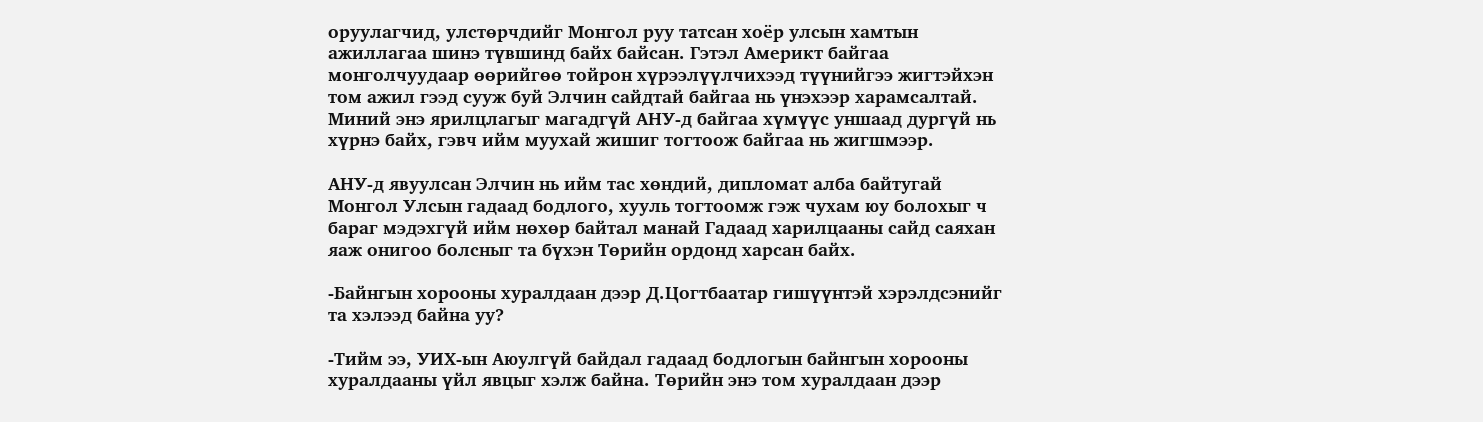оруулагчид, улстөрчдийг Монгол руу татсан хоёр улсын хамтын ажиллагаа шинэ түвшинд байх байсан. Гэтэл Америкт байгаа монголчуудаар өөрийгөө тойрон хүрээлүүлчихээд түүнийгээ жигтэйхэн том ажил гээд сууж буй Элчин сайдтай байгаа нь үнэхээр харамсалтай. Миний энэ ярилцлагыг магадгүй АНУ-д байгаа хүмүүс уншаад дургүй нь хүрнэ байх, гэвч ийм муухай жишиг тогтоож байгаа нь жигшмээр.

АНУ-д явуулсан Элчин нь ийм тас хөндий, дипломат алба байтугай Монгол Улсын гадаад бодлого, хууль тогтоомж гэж чухам юу болохыг ч бараг мэдэхгүй ийм нөхөр байтал манай Гадаад харилцааны сайд саяхан яаж онигоо болсныг та бүхэн Төрийн ордонд харсан байх.

-Байнгын хорооны хуралдаан дээр Д.Цогтбаатар гишүүнтэй хэрэлдсэнийг та хэлээд байна уу?

-Тийм ээ, УИХ-ын Аюулгүй байдал гадаад бодлогын байнгын хорооны хуралдааны үйл явцыг хэлж байна. Төрийн энэ том хуралдаан дээр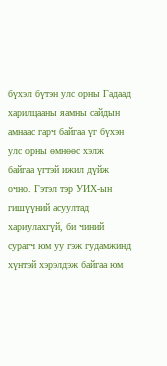бүхэл бүтэн улс орны Гадаад харилцааны яамны сайдын амнаас гарч байгаа үг бүхэн улс орны өмнөөс хэлж байгаа үгтэй ижил дүйж очно. Гэтэл тэр УИХ-ын гишүүний асуултад хариулахгүй, би чиний сурагч юм уу гэж гудамжинд хүнтэй хэрэлдэж байгаа юм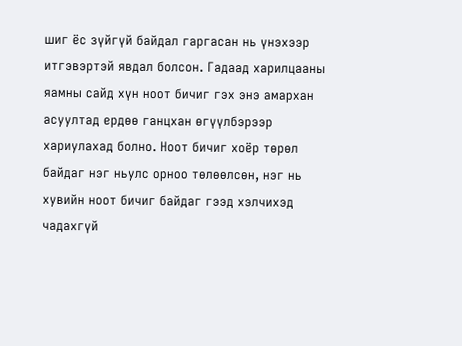шиг ёс зүйгүй байдал гаргасан нь үнэхээр итгэвэртэй явдал болсон. Гадаад харилцааны яамны сайд хүн ноот бичиг гэх энэ амархан асуултад ердөө ганцхан өгүүлбэрээр хариулахад болно. Ноот бичиг хоёр төрөл байдаг нэг ньулс орноо төлөөлсөн, нэг нь хувийн ноот бичиг байдаг гээд хэлчихэд чадахгүй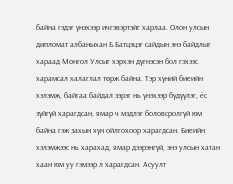байна гэдэг үнэхээр ичгэвэртэйг харлаа. Олон улсын дипломат албаныхан Б.Батцэцэг сайдын энэ байдлыг хараад Монгол Улсыг хэрхэн дүгнэсэн бол гэхээс харамсал халаглал төрж байна. Тэр хүний биеийн хэлэмж, байгаа байдал зэрэг нь үнэхээр бүдүүлэг, ёс зүйгүй харагдсан, ямар ч мэдлэг боловсролгүй юм байна гэж захын хүн ойлгохоор харагдсан. Биеийн хэлэмжээс нь харахад, ямар дээрэнгүй, энэ улсын хатан хаан юм уу гэмээр л харагдсан. Асуулт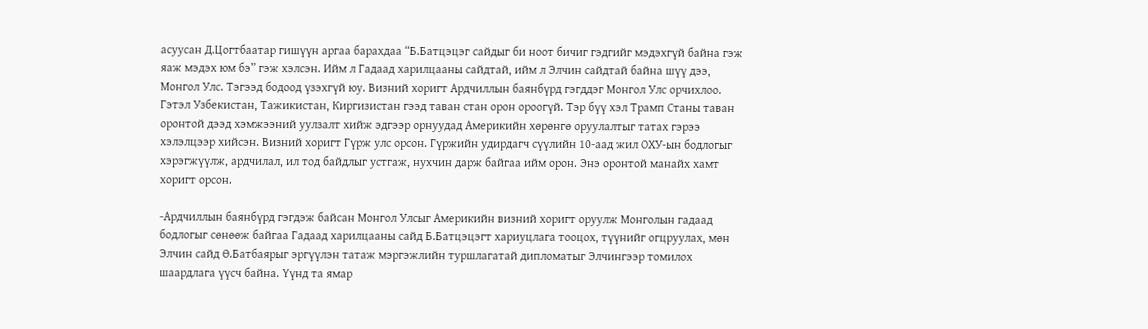асуусан Д.Цогтбаатар гишүүн аргаа барахдаа “Б.Батцэцэг сайдыг би ноот бичиг гэдгийг мэдэхгүй байна гэж яаж мэдэх юм бэ” гэж хэлсэн. Ийм л Гадаад харилцааны сайдтай, ийм л Элчин сайдтай байна шүү дээ, Монгол Улс. Тэгээд бодоод үзэхгүй юу. Визний хоригт Ардчиллын баянбүрд гэгддэг Монгол Улс орчихлоо. Гэтэл Узбекистан, Тажикистан, Киргизистан гээд таван стан орон ороогүй. Тэр бүү хэл Трамп Станы таван оронтой дээд хэмжээний уулзалт хийж эдгээр орнуудад Америкийн хөрөнгө оруулалтыг татах гэрээ хэлэлцээр хийсэн. Визний хоригт Гүрж улс орсон. Гүржийн удирдагч сүүлийн 10-аад жил ОХУ-ын бодлогыг хэрэгжүүлж, ардчилал, ил тод байдлыг устгаж, нухчин дарж байгаа ийм орон. Энэ оронтой манайх хамт хоригт орсон.

-Ардчиллын баянбүрд гэгдэж байсан Монгол Улсыг Америкийн визний хоригт оруулж Монголын гадаад бодлогыг сөнөөж байгаа Гадаад харилцааны сайд Б.Батцэцэгт хариуцлага тооцох, түүнийг огцруулах, мөн Элчин сайд Ө.Батбаярыг эргүүлэн татаж мэргэжлийн туршлагатай дипломатыг Элчингээр томилох шаардлага үүсч байна. Үүнд та ямар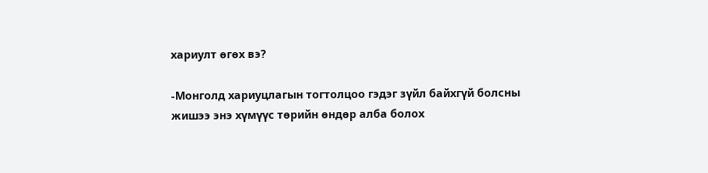хариулт өгөх вэ?

-Монголд хариуцлагын тогтолцоо гэдэг зүйл байхгүй болсны жишээ энэ хүмүүс төрийн өндөр алба болох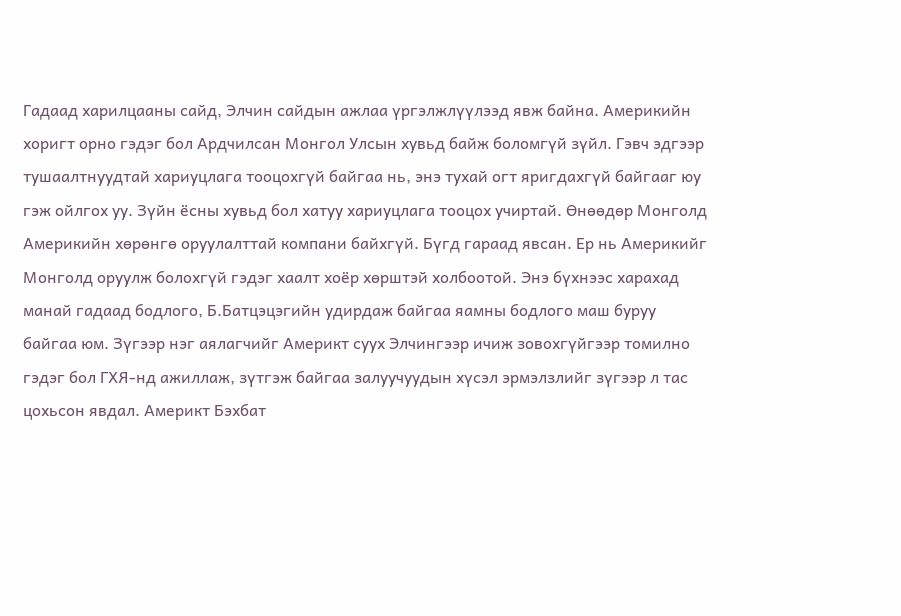Гадаад харилцааны сайд, Элчин сайдын ажлаа үргэлжлүүлээд явж байна. Америкийн хоригт орно гэдэг бол Ардчилсан Монгол Улсын хувьд байж боломгүй зүйл. Гэвч эдгээр тушаалтнуудтай хариуцлага тооцохгүй байгаа нь, энэ тухай огт яригдахгүй байгааг юу гэж ойлгох уу. Зүйн ёсны хувьд бол хатуу хариуцлага тооцох учиртай. Өнөөдөр Монголд Америкийн хөрөнгө оруулалттай компани байхгүй. Бүгд гараад явсан. Ер нь Америкийг Монголд оруулж болохгүй гэдэг хаалт хоёр хөрштэй холбоотой. Энэ бүхнээс харахад манай гадаад бодлого, Б.Батцэцэгийн удирдаж байгаа яамны бодлого маш буруу байгаа юм. Зүгээр нэг аялагчийг Америкт суух Элчингээр ичиж зовохгүйгээр томилно гэдэг бол ГХЯ-нд ажиллаж, зүтгэж байгаа залуучуудын хүсэл эрмэлзлийг зүгээр л тас цохьсон явдал. Америкт Бэхбат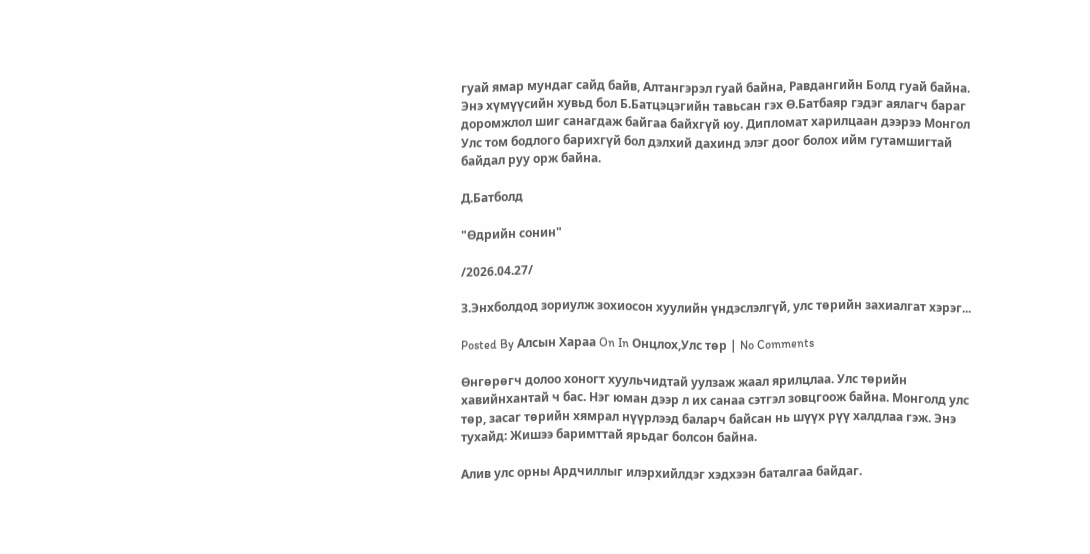гуай ямар мундаг сайд байв, Алтангэрэл гуай байна, Равдангийн Болд гуай байна. Энэ хүмүүсийн хувьд бол Б.Батцэцэгийн тавьсан гэх Ө.Батбаяр гэдэг аялагч бараг доромжлол шиг санагдаж байгаа байхгүй юу. Дипломат харилцаан дээрээ Монгол Улс том бодлого барихгүй бол дэлхий дахинд элэг доог болох ийм гутамшигтай байдал руу орж байна.

Д.Батболд

"Өдрийн сонин"

/2026.04.27/

З.Энхболдод зориулж зохиосон хуулийн үндэслэлгүй, улс төрийн захиалгат хэрэг...

Posted By Алсын Хараа On In Онцлох,Улс төр | No Comments

Өнгөрөгч долоо хоногт хуульчидтай уулзаж жаал ярилцлаа. Улс төрийн хавийнхантай ч бас. Нэг юман дээр л их санаа сэтгэл зовцгоож байна. Монголд улс төр, засаг төрийн хямрал нүүрлээд баларч байсан нь шүүх рүү халдлаа гэж. Энэ тухайд: Жишээ баримттай ярьдаг болсон байна.

Алив улс орны Ардчиллыг илэрхийлдэг хэдхээн баталгаа байдаг.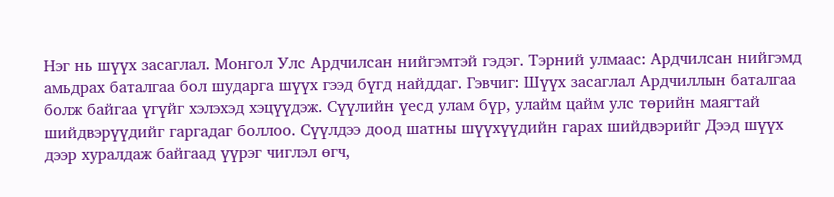Нэг нь шүүх засаглал. Монгол Улс Ардчилсан нийгэмтэй гэдэг. Тэрний улмаас: Ардчилсан нийгэмд амьдрах баталгаа бол шударга шүүх гээд бүгд найддаг. Гэвчиг: Шүүх засаглал Ардчиллын баталгаа болж байгаа үгүйг хэлэхэд хэцүүдэж. Сүүлийн үесд улам бүр, улайм цайм улс төрийн маягтай шийдвэрүүдийг гаргадаг боллоо. Сүүлдээ доод шатны шүүхүүдийн гарах шийдвэрийг Дээд шүүх дээр хуралдаж байгаад үүрэг чиглэл өгч,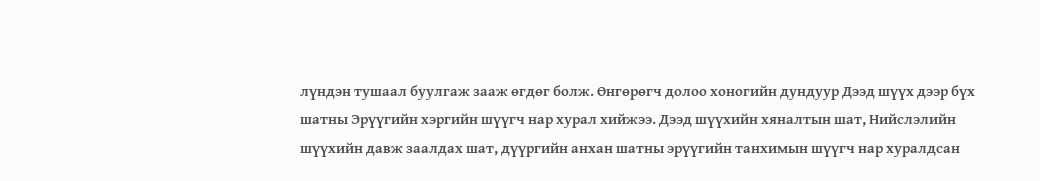лүндэн тушаал буулгаж зааж өгдөг болж. Өнгөрөгч долоо хоногийн дундуур Дээд шүүх дээр бүх шатны Эрүүгийн хэргийн шүүгч нар хурал хийжээ. Дээд шүүхийн хяналтын шат, Нийслэлийн шүүхийн давж заалдах шат, дүүргийн анхан шатны эрүүгийн танхимын шүүгч нар хуралдсан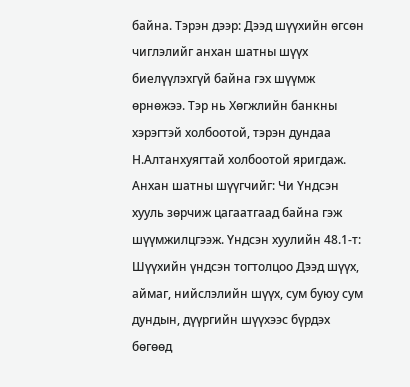байна. Тэрэн дээр: Дээд шүүхийн өгсөн чиглэлийг анхан шатны шүүх биелүүлэхгүй байна гэх шүүмж өрнөжээ. Тэр нь Хөгжлийн банкны хэрэгтэй холбоотой, тэрэн дундаа Н.Алтанхуягтай холбоотой яригдаж. Анхан шатны шүүгчийг: Чи Үндсэн хууль зөрчиж цагаатгаад байна гэж шүүмжилцгээж. Үндсэн хуулийн 48.1-т: Шүүхийн үндсэн тогтолцоо Дээд шүүх, аймаг, нийслэлийн шүүх, сум буюу сум дундын, дүүргийн шүүхээс бүрдэх бөгөөд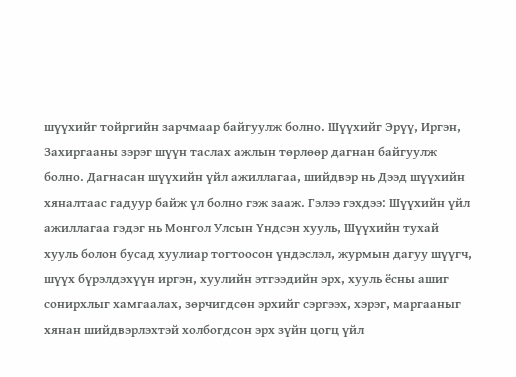шүүхийг тойргийн зарчмаар байгуулж болно. Шүүхийг Эрүү, Иргэн, Захиргааны зэрэг шүүн таслах ажлын төрлөөр дагнан байгуулж болно. Дагнасан шүүхийн үйл ажиллагаа, шийдвэр нь Дээд шүүхийн хяналтаас гадуур байж үл болно гэж зааж. Гэлээ гэхдээ: Шүүхийн үйл ажиллагаа гэдэг нь Монгол Улсын Үндсэн хууль, Шүүхийн тухай хууль болон бусад хуулиар тогтоосон үндэслэл, журмын дагуу шүүгч, шүүх бүрэлдэхүүн иргэн, хуулийн этгээдийн эрх, хууль ёсны ашиг сонирхлыг хамгаалах, зөрчигдсөн эрхийг сэргээх, хэрэг, маргааныг хянан шийдвэрлэхтэй холбогдсон эрх зүйн цогц үйл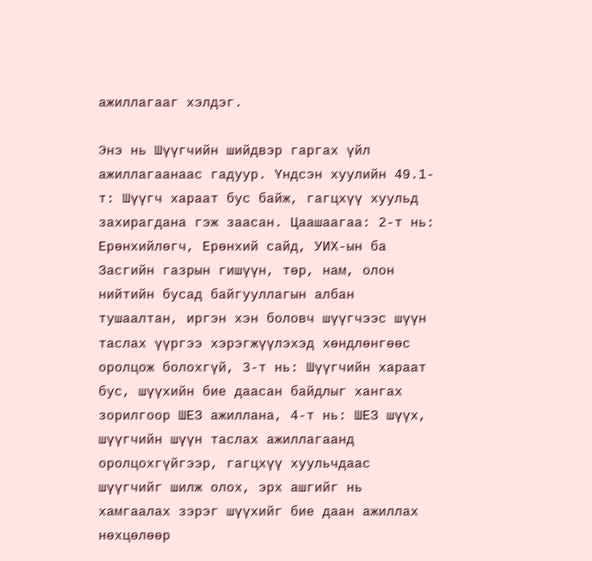ажиллагааг хэлдэг.

Энэ нь Шүүгчийн шийдвэр гаргах үйл ажиллагаанаас гадуур. Үндсэн хуулийн 49.1-т: Шүүгч хараат бус байж, гагцхүү хуульд захирагдана гэж заасан. Цаашаагаа: 2-т нь: Ерөнхийлөгч, Ерөнхий сайд, УИХ-ын ба Засгийн газрын гишүүн, төр, нам, олон нийтийн бусад байгууллагын албан тушаалтан, иргэн хэн боловч шүүгчээс шүүн таслах үүргээ хэрэгжүүлэхэд хөндлөнгөөс оролцож болохгүй, 3-т нь: Шүүгчийн хараат бус, шүүхийн бие даасан байдлыг хангах зорилгоор ШЕЗ ажиллана, 4-т нь: ШЕЗ шүүх, шүүгчийн шүүн таслах ажиллагаанд оролцохгүйгээр, гагцхүү хуульчдаас шүүгчийг шилж олох, эрх ашгийг нь хамгаалах зэрэг шүүхийг бие даан ажиллах нөхцөлөөр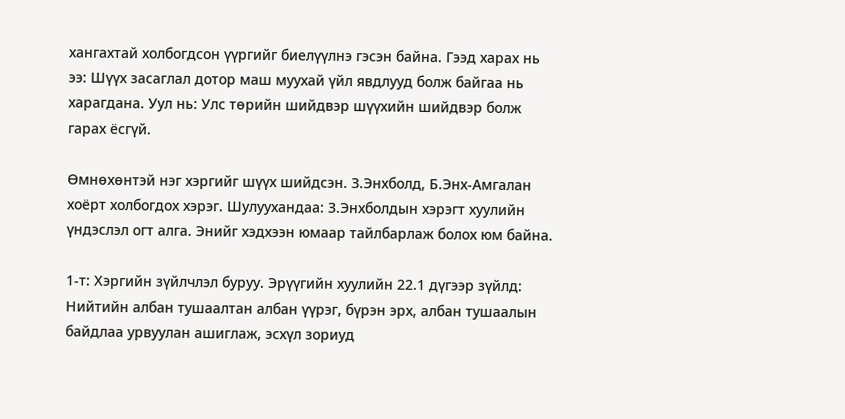хангахтай холбогдсон үүргийг биелүүлнэ гэсэн байна. Гээд харах нь ээ: Шүүх засаглал дотор маш муухай үйл явдлууд болж байгаа нь харагдана. Уул нь: Улс төрийн шийдвэр шүүхийн шийдвэр болж гарах ёсгүй.

Өмнөхөнтэй нэг хэргийг шүүх шийдсэн. З.Энхболд, Б.Энх-Амгалан хоёрт холбогдох хэрэг. Шулуухандаа: З.Энхболдын хэрэгт хуулийн үндэслэл огт алга. Энийг хэдхээн юмаар тайлбарлаж болох юм байна.

1-т: Хэргийн зүйлчлэл буруу. Эрүүгийн хуулийн 22.1 дүгээр зүйлд: Нийтийн албан тушаалтан албан үүрэг, бүрэн эрх, албан тушаалын байдлаа урвуулан ашиглаж, эсхүл зориуд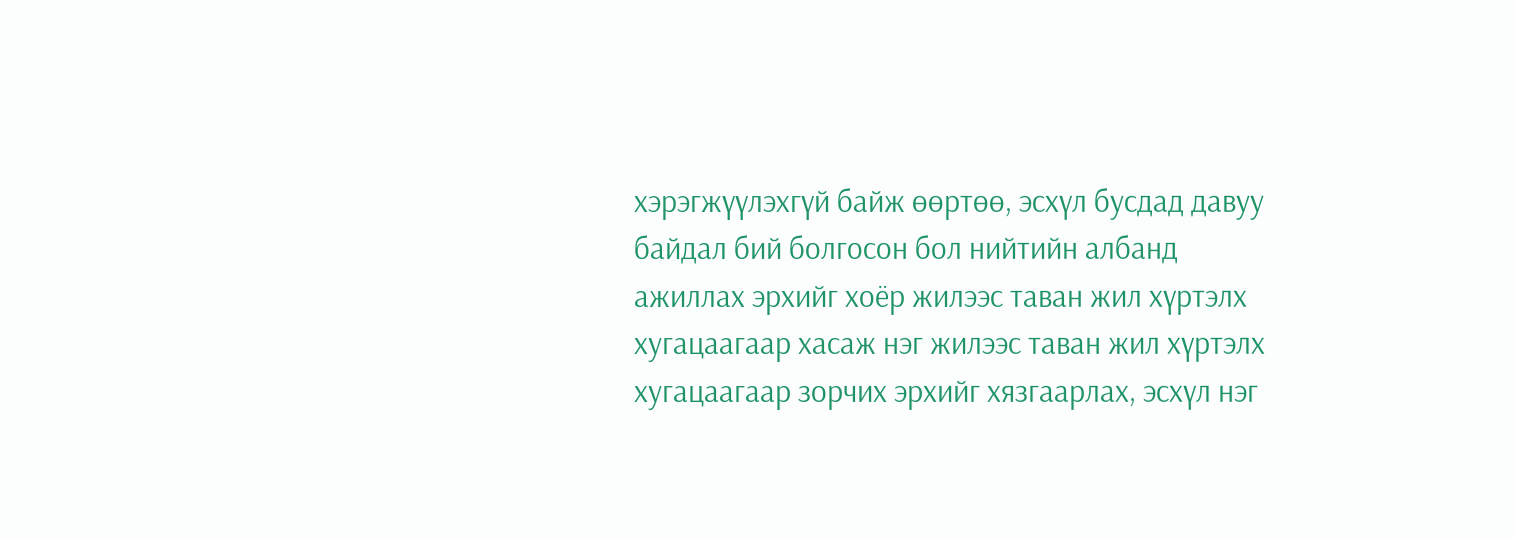хэрэгжүүлэхгүй байж өөртөө, эсхүл бусдад давуу байдал бий болгосон бол нийтийн албанд ажиллах эрхийг хоёр жилээс таван жил хүртэлх хугацаагаар хасаж нэг жилээс таван жил хүртэлх хугацаагаар зорчих эрхийг хязгаарлах, эсхүл нэг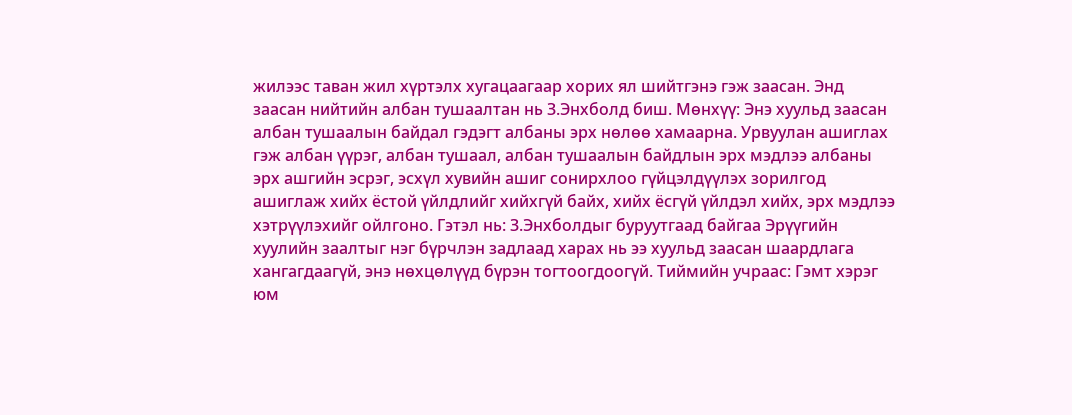жилээс таван жил хүртэлх хугацаагаар хорих ял шийтгэнэ гэж заасан. Энд заасан нийтийн албан тушаалтан нь З.Энхболд биш. Мөнхүү: Энэ хуульд заасан албан тушаалын байдал гэдэгт албаны эрх нөлөө хамаарна. Урвуулан ашиглах гэж албан үүрэг, албан тушаал, албан тушаалын байдлын эрх мэдлээ албаны эрх ашгийн эсрэг, эсхүл хувийн ашиг сонирхлоо гүйцэлдүүлэх зорилгод ашиглаж хийх ёстой үйлдлийг хийхгүй байх, хийх ёсгүй үйлдэл хийх, эрх мэдлээ хэтрүүлэхийг ойлгоно. Гэтэл нь: З.Энхболдыг буруутгаад байгаа Эрүүгийн хуулийн заалтыг нэг бүрчлэн задлаад харах нь ээ хуульд заасан шаардлага хангагдаагүй, энэ нөхцөлүүд бүрэн тогтоогдоогүй. Тиймийн учраас: Гэмт хэрэг юм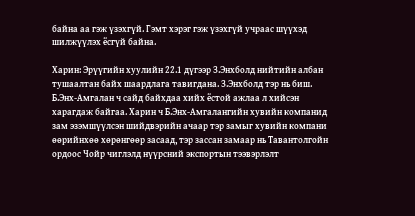байна аа гэж үзэхгүй. Гэмт хэрэг гэж үзэхгүй учраас шүүхэд шилжүүлэх ёсгүй байна.

Харин: Эрүүгийн хуулийн 22.1 дүгээр З.Энхболд нийтийн албан тушаалтан байх шаардлага тавигдана. З.Энхболд тэр нь биш. Б.Энх-Амгалан ч сайд байхдаа хийх ёстой ажлаа л хийсэн харагдаж байгаа. Харин ч Б.Энх-Амгалангийн хувийн компанид зам эзэмшүүлсэн шийдвэрийн ачаар тэр замыг хувийн компани өөрийнхөө хөрөнгөөр засаад, тэр зассан замаар нь Тавантолгойн ордоос Чойр чиглэлд нүүрсний экспортын тээвэрлэлт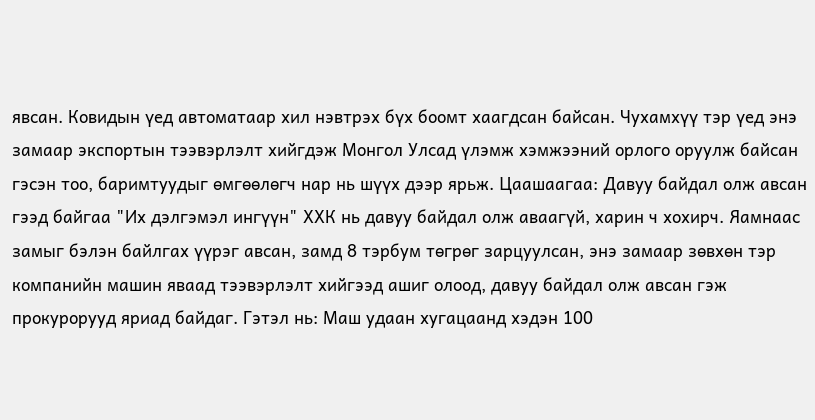явсан. Ковидын үед автоматаар хил нэвтрэх бүх боомт хаагдсан байсан. Чухамхүү тэр үед энэ замаар экспортын тээвэрлэлт хийгдэж Монгол Улсад үлэмж хэмжээний орлого оруулж байсан гэсэн тоо, баримтуудыг өмгөөлөгч нар нь шүүх дээр ярьж. Цаашаагаа: Давуу байдал олж авсан гээд байгаа "Их дэлгэмэл ингүүн" ХХК нь давуу байдал олж аваагүй, харин ч хохирч. Яамнаас замыг бэлэн байлгах үүрэг авсан, замд 8 тэрбум төгрөг зарцуулсан, энэ замаар зөвхөн тэр компанийн машин яваад тээвэрлэлт хийгээд ашиг олоод, давуу байдал олж авсан гэж прокурорууд яриад байдаг. Гэтэл нь: Маш удаан хугацаанд хэдэн 100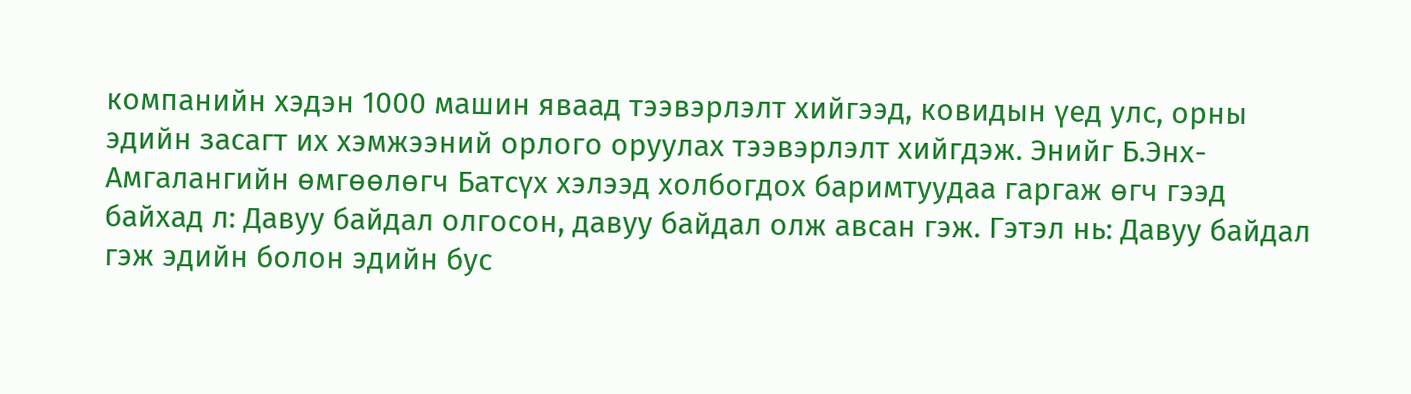компанийн хэдэн 1000 машин яваад тээвэрлэлт хийгээд, ковидын үед улс, орны эдийн засагт их хэмжээний орлого оруулах тээвэрлэлт хийгдэж. Энийг Б.Энх-Амгалангийн өмгөөлөгч Батсүх хэлээд холбогдох баримтуудаа гаргаж өгч гээд байхад л: Давуу байдал олгосон, давуу байдал олж авсан гэж. Гэтэл нь: Давуу байдал гэж эдийн болон эдийн бус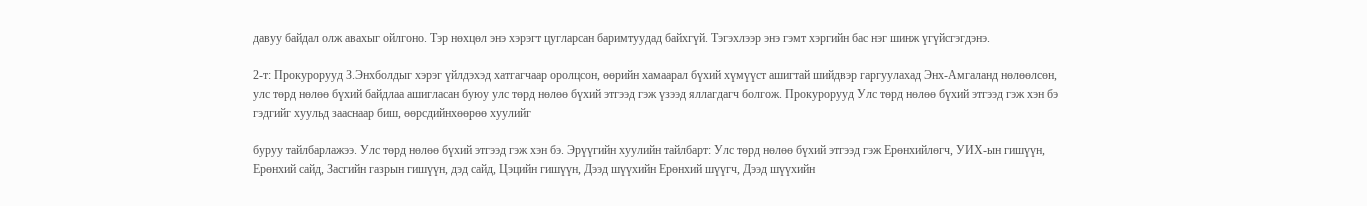давуу байдал олж авахыг ойлгоно. Тэр нөхцөл энэ хэрэгт цугларсан баримтуудад байхгүй. Тэгэхлээр энэ гэмт хэргийн бас нэг шинж үгүйсгэгдэнэ.

2-т: Прокурорууд З.Энхболдыг хэрэг үйлдэхэд хатгагчаар оролцсон, өөрийн хамаарал бүхий хүмүүст ашигтай шийдвэр гаргуулахад Энх-Амгаланд нөлөөлсөн, улс төрд нөлөө бүхий байдлаа ашигласан буюу улс төрд нөлөө бүхий этгээд гэж үзээд яллагдагч болгож. Прокурорууд Улс төрд нөлөө бүхий этгээд гэж хэн бэ гэдгийг хуульд зааснаар биш, өөрсдийнхөөрөө хуулийг

буруу тайлбарлажээ. Улс төрд нөлөө бүхий этгээд гэж хэн бэ. Эрүүгийн хуулийн тайлбарт: Улс төрд нөлөө бүхий этгээд гэж Ерөнхийлөгч, УИХ-ын гишүүн, Ерөнхий сайд, Засгийн газрын гишүүн, дэд сайд, Цэцийн гишүүн, Дээд шүүхийн Ерөнхий шүүгч, Дээд шүүхийн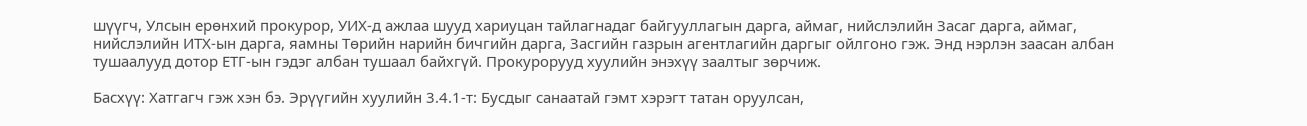шүүгч, Улсын ерөнхий прокурор, УИХ-д ажлаа шууд хариуцан тайлагнадаг байгууллагын дарга, аймаг, нийслэлийн Засаг дарга, аймаг, нийслэлийн ИТХ-ын дарга, яамны Төрийн нарийн бичгийн дарга, Засгийн газрын агентлагийн даргыг ойлгоно гэж. Энд нэрлэн заасан албан тушаалууд дотор ЕТГ-ын гэдэг албан тушаал байхгүй. Прокурорууд хуулийн энэхүү заалтыг зөрчиж.

Басхүү: Хатгагч гэж хэн бэ. Эрүүгийн хуулийн 3.4.1-т: Бусдыг санаатай гэмт хэрэгт татан оруулсан,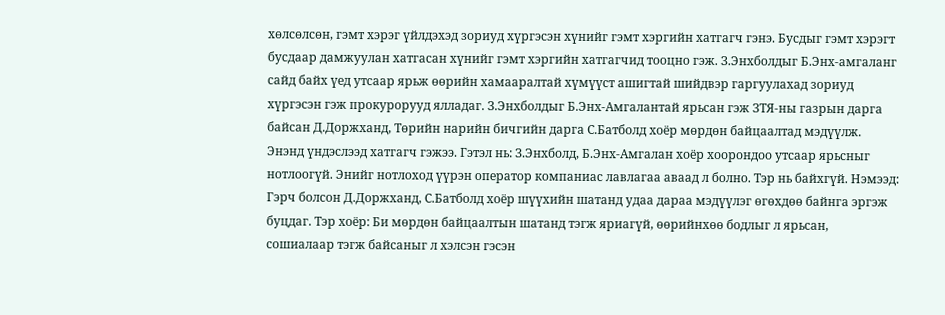хөлсөлсөн, гэмт хэрэг үйлдэхэд зориуд хүргэсэн хүнийг гэмт хэргийн хатгагч гэнэ. Бусдыг гэмт хэрэгт бусдаар дамжуулан хатгасан хүнийг гэмт хэргийн хатгагчид тооцно гэж. З.Энхболдыг Б.Энх-амгаланг сайд байх үед утсаар ярьж өөрийн хамааралтай хүмүүст ашигтай шийдвэр гаргуулахад зориуд хүргэсэн гэж прокурорууд ялладаг. З.Энхболдыг Б.Энх-Амгалантай ярьсан гэж ЗТЯ-ны газрын дарга байсан Д.Доржханд, Төрийн нарийн бичгийн дарга С.Батболд хоёр мөрдөн байцаалтад мэдүүлж. Энэнд үндэслээд хатгагч гэжээ. Гэтэл нь: З.Энхболд, Б.Энх-Амгалан хоёр хоорондоо утсаар ярьсныг нотлоогүй. Энийг нотлоход үүрэн оператор компаниас лавлагаа аваад л болно. Тэр нь байхгүй. Нэмээд: Гэрч болсон Д.Доржханд, С.Батболд хоёр шүүхийн шатанд удаа дараа мэдүүлэг өгөхдөө байнга эргэж буцдаг. Тэр хоёр: Би мөрдөн байцаалтын шатанд тэгж яриагүй, өөрийнхөө бодлыг л ярьсан, сошиалаар тэгж байсаныг л хэлсэн гэсэн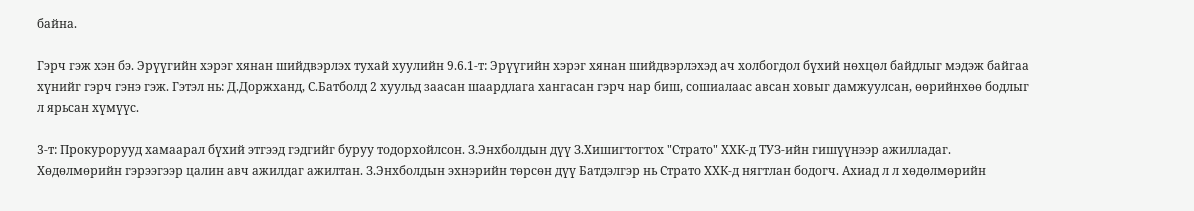байна.

Гэрч гэж хэн бэ. Эрүүгийн хэрэг хянан шийдвэрлэх тухай хуулийн 9.6.1-т: Эрүүгийн хэрэг хянан шийдвэрлэхэд ач холбогдол бүхий нөхцөл байдлыг мэдэж байгаа хүнийг гэрч гэнэ гэж. Гэтэл нь: Д.Доржханд, С.Батболд 2 хуульд заасан шаардлага хангасан гэрч нар биш, сошиалаас авсан ховыг дамжуулсан, өөрийнхөө бодлыг л ярьсан хүмүүс.

3-т: Прокурорууд хамаарал бүхий этгээд гэдгийг буруу тодорхойлсон. З.Энхболдын дүү З.Хишигтогтох "Страто" ХХК-д ТУЗ-ийн гишүүнээр ажилладаг. Хөдөлмөрийн гэрээгээр цалин авч ажилдаг ажилтан. З.Энхболдын эхнэрийн төрсөн дүү Батдэлгэр нь Страто ХХК-д нягтлан бодогч. Ахиад л л хөдөлмөрийн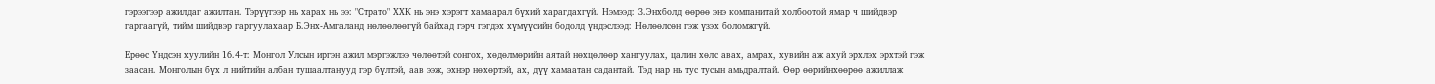гэрээгээр ажилдаг ажилтан. Тэрүүгээр нь харах нь ээ: "Страто" ХХК нь энэ хэрэгт хамаарал бүхий харагдахгүй. Нэмээд: З.Энхболд өөрөө энэ компанитай холбоотой ямар ч шийдвэр гаргаагүй, тийм шийдвэр гаргуулахаар Б.Энх-Амгаланд нөлөөлөөгүй байхад гэрч гэгдэх хүмүүсийн бодолд үндэслээд: Нөлөөлсөн гэж үзэх боломжгүй.

Ерөөс Үндсэн хуулийн 16.4-т: Монгол Улсын иргэн ажил мэргэжлээ чөлөөтэй сонгох, хөдөлмөрийн аятай нөхцөлөөр хангуулах, цалин хөлс авах, амрах, хувийн аж ахуй эрхлэх эрхтэй гэж заасан. Монголын бүх л нийтийн албан тушаалтанууд гэр бүлтэй, аав ээж, эхнэр нөхөртэй, ах, дүү хамаатан садантай. Тэд нар нь тус тусын амьдралтай. Өөр өөрийнхөөрөө ажиллаж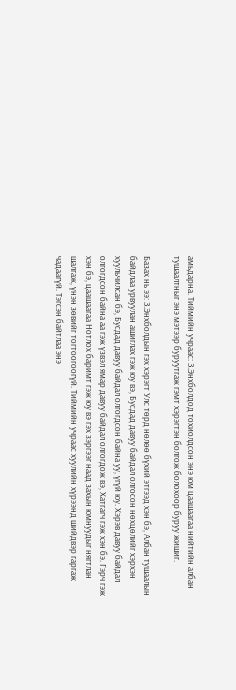амьдарна. Тиймийн учраас: З.Энхболдод тохиолдсон энэ юм цаашаагаа нийтийн албан тушаалтныг энэ мэтээр буруутгаж гэмт хэрэгтэн болгож болохоор буруу жишиг.

Базах нь ээ: З.Энхболдын гэх хэрэгт Улс төрд нөлөө бүхий этгээд хэн бэ, Албан тушаалын байдлаа урвуулан ашиглах гэж юу вэ, Бусдад давуу байдал олгосон нөхцөлийг хэрхэн хуульчилсан бэ, Бусдад давуу байдал олгогдсон байна уу, үгүй юу. Хэрэв давуу байдал олгогдсон байна аа гэж үзвэл ямар давуу байдал олгогдож вэ, Хатгагч гэж хэн бэ. Гэрч гэж хэн бэ, цаашаагаа Нотлох баримт гэж юу вэ гэх зэргээг наад захын юмнуудыг нягтлан шалгаж, үнэн зөвийг тогтоогоогүй. Тиймийн учраас хуулийн хүрээнд шийдвэр гаргаж чадаагүй. Тэгсэн байтлаа энэ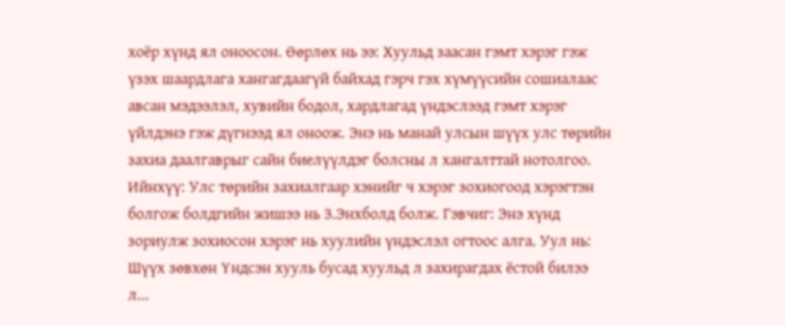хоёр хүнд ял оноосон. Өөрлөх нь ээ: Хуульд заасан гэмт хэрэг гэж үзэх шаардлага хангагдаагүй байхад гэрч гэх хүмүүсийн сошиалаас авсан мэдээлэл, хувийн бодол, хардлагад үндэслээд гэмт хэрэг үйлдэнэ гэж дүгнээд ял оноож. Энэ нь манай улсын шүүх улс төрийн захиа даалгаврыг сайн биелүүлдэг болсны л хангалттай нотолгоо. Ийнхүү: Улс төрийн захиалгаар хэнийг ч хэрэг зохиогоод хэрэгтэн болгож болдгийн жишээ нь З.Энхболд болж. Гэвчиг: Энэ хүнд зориулж зохиосон хэрэг нь хуулийн үндэслэл огтоос алга. Уул нь: Шүүх зөвхөн Үндсэн хууль бусад хуульд л захирагдах ёстой билээ л...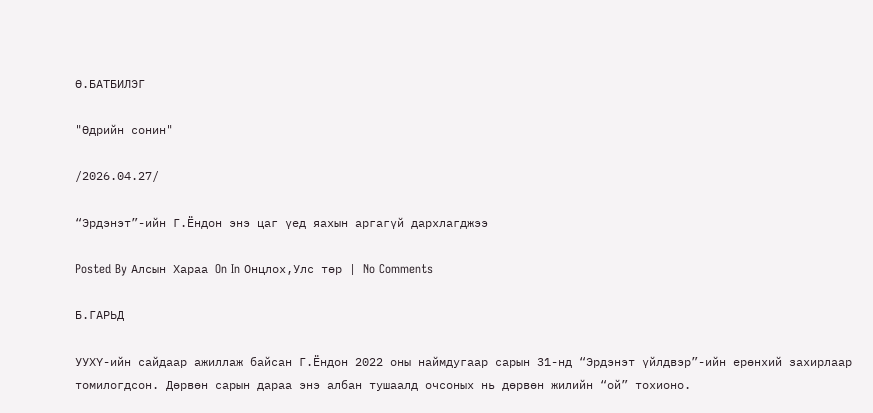Ө.БАТБИЛЭГ

"Өдрийн сонин"

/2026.04.27/

“Эрдэнэт”-ийн Г.Ёндон энэ цаг үед яахын аргагүй дархлагджээ

Posted By Алсын Хараа On In Онцлох,Улс төр | No Comments

Б.ГАРЬД

УУХҮ-ийн сайдаар ажиллаж байсан Г.Ёндон 2022 оны наймдугаар сарын 31-нд “Эрдэнэт үйлдвэр”-ийн ерөнхий захирлаар томилогдсон. Дөрвөн сарын дараа энэ албан тушаалд очсоных нь дөрвөн жилийн “ой” тохионо.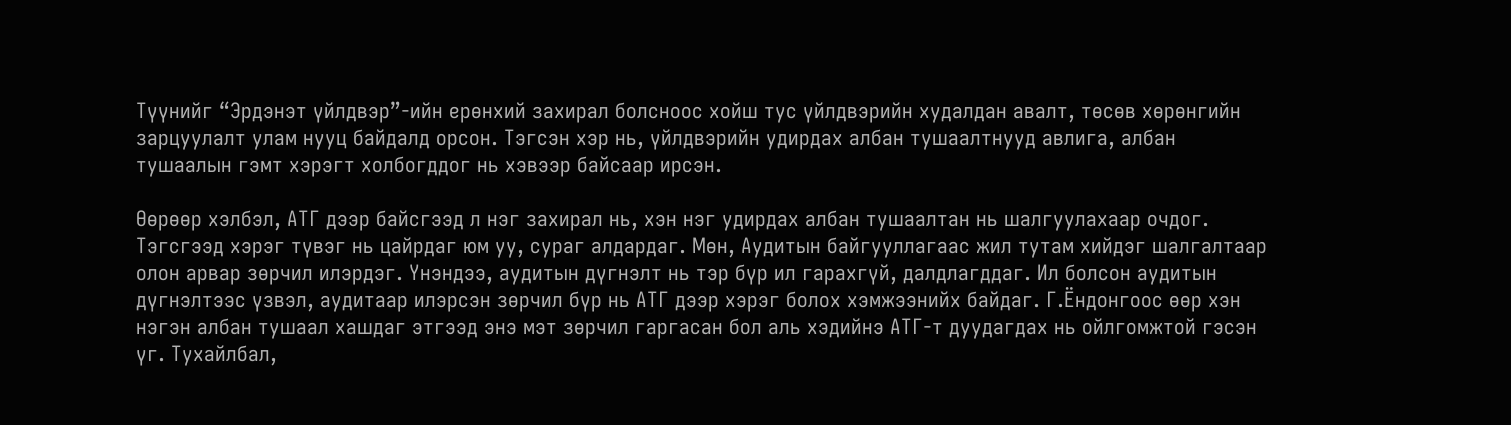Түүнийг “Эрдэнэт үйлдвэр”-ийн ерөнхий захирал болсноос хойш тус үйлдвэрийн худалдан авалт, төсөв хөрөнгийн зарцуулалт улам нууц байдалд орсон. Тэгсэн хэр нь, үйлдвэрийн удирдах албан тушаалтнууд авлига, албан тушаалын гэмт хэрэгт холбогддог нь хэвээр байсаар ирсэн.

Өөрөөр хэлбэл, АТГ дээр байсгээд л нэг захирал нь, хэн нэг удирдах албан тушаалтан нь шалгуулахаар очдог. Тэгсгээд хэрэг түвэг нь цайрдаг юм уу, сураг алдардаг. Мөн, Аудитын байгууллагаас жил тутам хийдэг шалгалтаар олон арвар зөрчил илэрдэг. Үнэндээ, аудитын дүгнэлт нь тэр бүр ил гарахгүй, далдлагддаг. Ил болсон аудитын дүгнэлтээс үзвэл, аудитаар илэрсэн зөрчил бүр нь АТГ дээр хэрэг болох хэмжээнийх байдаг. Г.Ёндонгоос өөр хэн нэгэн албан тушаал хашдаг этгээд энэ мэт зөрчил гаргасан бол аль хэдийнэ АТГ-т дуудагдах нь ойлгомжтой гэсэн үг. Тухайлбал,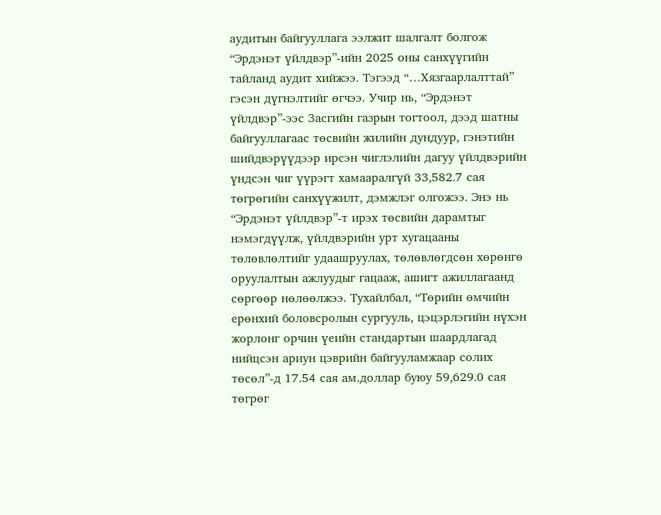аудитын байгууллага ээлжит шалгалт болгож “Эрдэнэт үйлдвэр”-ийн 2025 оны санхүүгийн тайланд аудит хийжээ. Тэгээд “…Хязгаарлалттай” гэсэн дүгнэлтийг өгчээ. Учир нь, “Эрдэнэт үйлдвэр”-ээс Засгийн газрын тогтоол, дээд шатны байгууллагаас төсвийн жилийн дундуур, гэнэтийн шийдвэрүүдээр ирсэн чиглэлийн дагуу үйлдвэрийн үндсэн чиг үүрэгт хамааралгүй 33,582.7 сая төгрөгийн санхүүжилт, дэмжлэг олгожээ. Энэ нь “Эрдэнэт үйлдвэр”-т ирэх төсвийн дарамтыг нэмэгдүүлж, үйлдвэрийн урт хугацааны төлөвлөлтийг удаашруулах, төлөвлөгдсөн хөрөнгө оруулалтын ажлуудыг гацааж, ашигт ажиллагаанд сөргөөр нөлөөлжээ. Тухайлбал, “Төрийн өмчийн ерөнхий боловсролын сургууль, цэцэрлэгийн нүхэн жорлонг орчин үеийн стандартын шаардлагад нийцсэн ариун цэврийн байгууламжаар солих төсөл”-д 17.54 сая ам.доллар буюу 59,629.0 сая төгрөг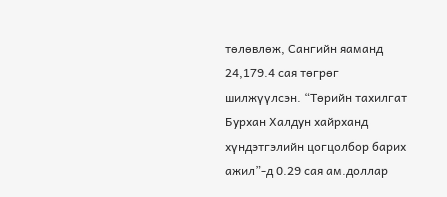төлөвлөж, Сангийн яаманд 24,179.4 сая төгрөг шилжүүлсэн. “Төрийн тахилгат Бурхан Халдун хайрханд хүндэтгэлийн цогцолбор барих ажил”-д 0.29 сая ам.доллар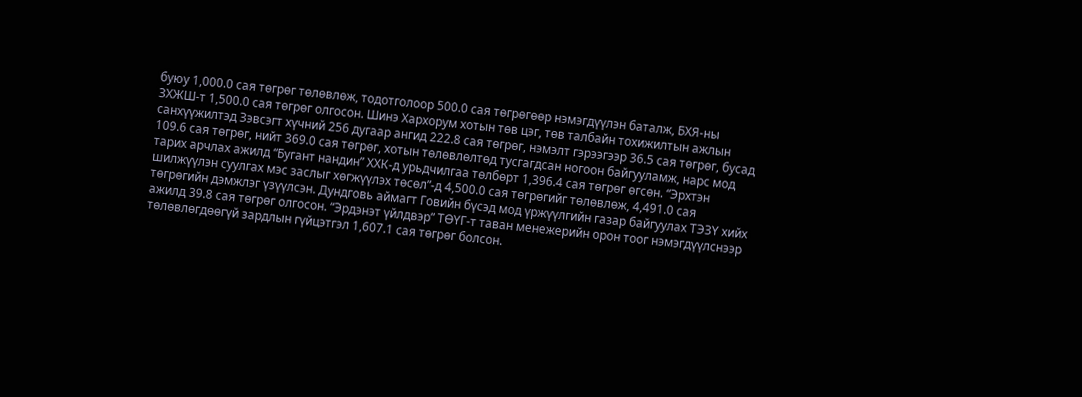буюу 1,000.0 сая төгрөг төлөвлөж, тодотголоор 500.0 сая төгрөгөөр нэмэгдүүлэн баталж, БХЯ-ны ЗХЖШ-т 1,500.0 сая төгрөг олгосон. Шинэ Хархорум хотын төв цэг, төв талбайн тохижилтын ажлын санхүүжилтэд Зэвсэгт хүчний 256 дугаар ангид 222.8 сая төгрөг, нэмэлт гэрээгээр 36.5 сая төгрөг, бусад 109.6 сая төгрөг, нийт 369.0 сая төгрөг, хотын төлөвлөлтөд тусгагдсан ногоон байгууламж, нарс мод тарих арчлах ажилд “Бугант нандин” ХХК-д урьдчилгаа төлбөрт 1,396.4 сая төгрөг өгсөн. “Эрхтэн шилжүүлэн суулгах мэс заслыг хөгжүүлэх төсөл”-д 4,500.0 сая төгрөгийг төлөвлөж, 4,491.0 сая төгрөгийн дэмжлэг үзүүлсэн. Дундговь аймагт Говийн бүсэд мод үржүүлгийн газар байгуулах ТЭЗҮ хийх ажилд 39.8 сая төгрөг олгосон. “Эрдэнэт үйлдвэр” ТӨҮГ-т таван менежерийн орон тоог нэмэгдүүлснээр төлөвлөгдөөгүй зардлын гүйцэтгэл 1,607.1 сая төгрөг болсон.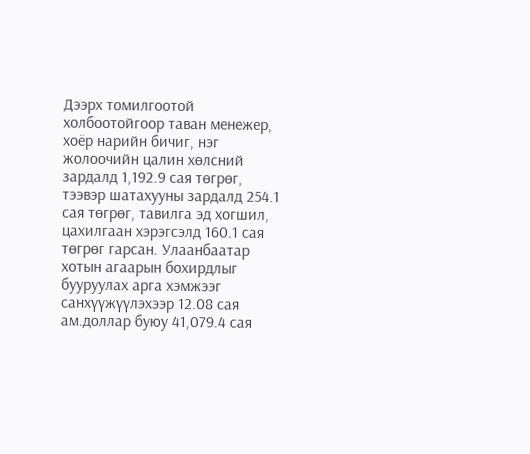Дээрх томилгоотой холбоотойгоор таван менежер, хоёр нарийн бичиг, нэг жолоочийн цалин хөлсний зардалд 1,192.9 сая төгрөг, тээвэр шатахууны зардалд 254.1 сая төгрөг, тавилга эд хогшил, цахилгаан хэрэгсэлд 160.1 сая төгрөг гарсан. Улаанбаатар хотын агаарын бохирдлыг бууруулах арга хэмжээг санхүүжүүлэхээр 12.08 сая ам.доллар буюу 41,079.4 сая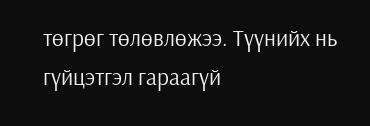төгрөг төлөвлөжээ. Түүнийх нь гүйцэтгэл гараагүй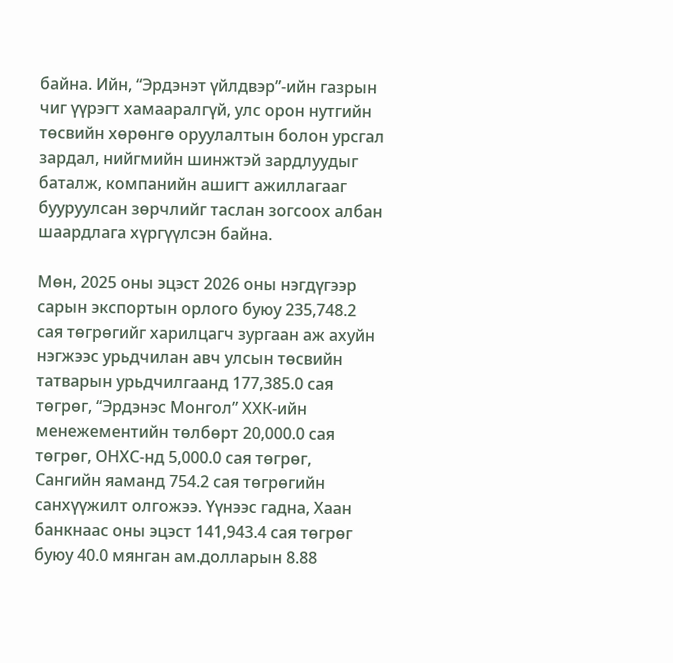байна. Ийн, “Эрдэнэт үйлдвэр”-ийн газрын чиг үүрэгт хамааралгүй, улс орон нутгийн төсвийн хөрөнгө оруулалтын болон урсгал зардал, нийгмийн шинжтэй зардлуудыг баталж, компанийн ашигт ажиллагааг бууруулсан зөрчлийг таслан зогсоох албан шаардлага хүргүүлсэн байна.

Мөн, 2025 оны эцэст 2026 оны нэгдүгээр сарын экспортын орлого буюу 235,748.2 сая төгрөгийг харилцагч зургаан аж ахуйн нэгжээс урьдчилан авч улсын төсвийн татварын урьдчилгаанд 177,385.0 сая төгрөг, “Эрдэнэс Монгол” ХХК-ийн менежементийн төлбөрт 20,000.0 сая төгрөг, ОНХС-нд 5,000.0 сая төгрөг, Сангийн яаманд 754.2 сая төгрөгийн санхүүжилт олгожээ. Үүнээс гадна, Хаан банкнаас оны эцэст 141,943.4 сая төгрөг буюу 40.0 мянган ам.долларын 8.88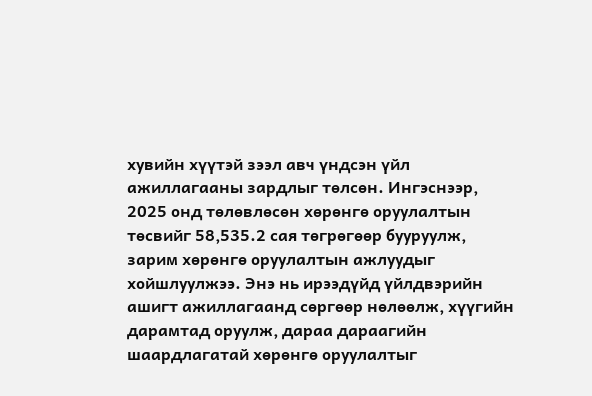хувийн хүүтэй зээл авч үндсэн үйл ажиллагааны зардлыг төлсөн. Ингэснээр, 2025 онд төлөвлөсөн хөрөнгө оруулалтын төсвийг 58,535.2 сая төгрөгөөр бууруулж, зарим хөрөнгө оруулалтын ажлуудыг хойшлуулжээ. Энэ нь ирээдүйд үйлдвэрийн ашигт ажиллагаанд сөргөөр нөлөөлж, хүүгийн дарамтад оруулж, дараа дараагийн шаардлагатай хөрөнгө оруулалтыг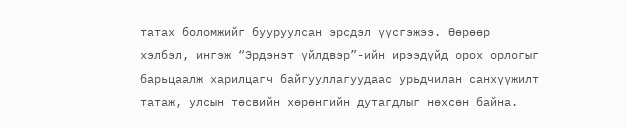татах боломжийг бууруулсан эрсдэл үүсгэжээ. Өөрөөр хэлбэл, ингэж “Эрдэнэт үйлдвэр”-ийн ирээдүйд орох орлогыг барьцаалж харилцагч байгууллагуудаас урьдчилан санхүүжилт татаж, улсын төсвийн хөрөнгийн дутагдлыг нөхсөн байна.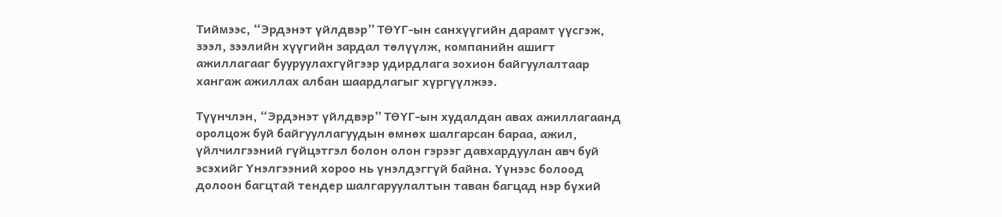Тиймээс, “Эрдэнэт үйлдвэр” ТӨҮГ-ын санхүүгийн дарамт үүсгэж, зээл, зээлийн хүүгийн зардал төлүүлж, компанийн ашигт ажиллагааг бууруулахгүйгээр удирдлага зохион байгуулалтаар хангаж ажиллах албан шаардлагыг хүргүүлжээ.

Түүнчлэн, “Эрдэнэт үйлдвэр” ТӨҮГ-ын худалдан авах ажиллагаанд оролцож буй байгууллагуудын өмнөх шалгарсан бараа, ажил, үйлчилгээний гүйцэтгэл болон олон гэрээг давхардуулан авч буй эсэхийг Үнэлгээний хороо нь үнэлдэггүй байна. Үүнээс болоод долоон багцтай тендер шалгаруулалтын таван багцад нэр бүхий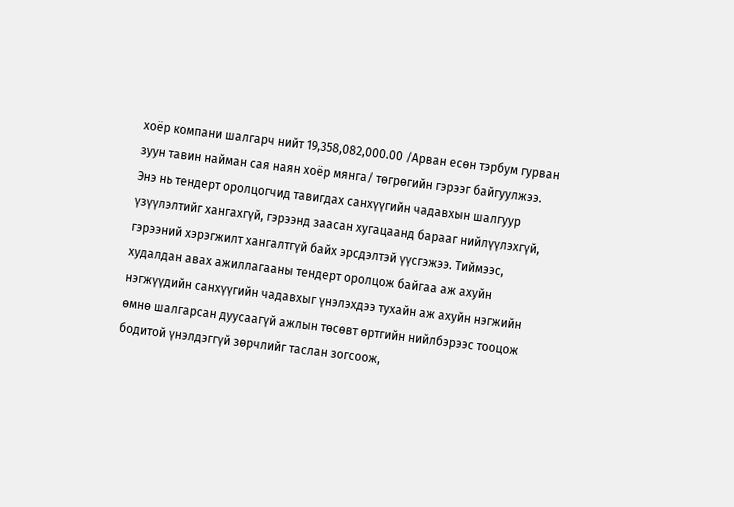хоёр компани шалгарч нийт 19,358,082,000.00 /Арван есөн тэрбум гурван зуун тавин найман сая наян хоёр мянга/ төгрөгийн гэрээг байгуулжээ. Энэ нь тендерт оролцогчид тавигдах санхүүгийн чадавхын шалгуур үзүүлэлтийг хангахгүй, гэрээнд заасан хугацаанд барааг нийлүүлэхгүй, гэрээний хэрэгжилт хангалтгүй байх эрсдэлтэй үүсгэжээ. Тиймээс, худалдан авах ажиллагааны тендерт оролцож байгаа аж ахуйн нэгжүүдийн санхүүгийн чадавхыг үнэлэхдээ тухайн аж ахуйн нэгжийн өмнө шалгарсан дуусаагүй ажлын төсөвт өртгийн нийлбэрээс тооцож бодитой үнэлдэггүй зөрчлийг таслан зогсоож,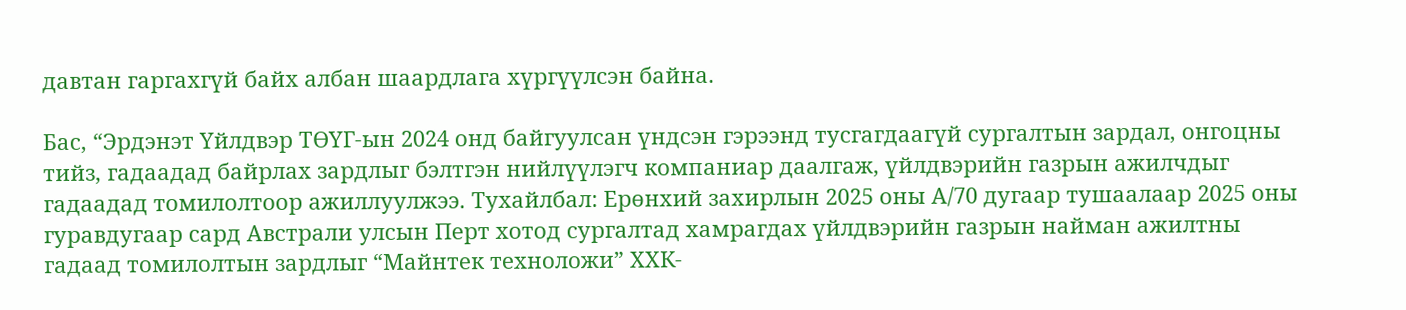давтан гаргахгүй байх албан шаардлага хүргүүлсэн байна.

Бас, “Эрдэнэт Үйлдвэр ТӨҮГ-ын 2024 онд байгуулсан үндсэн гэрээнд тусгагдаагүй сургалтын зардал, онгоцны тийз, гадаадад байрлах зардлыг бэлтгэн нийлүүлэгч компаниар даалгаж, үйлдвэрийн газрын ажилчдыг гадаадад томилолтоор ажиллуулжээ. Тухайлбал: Ерөнхий захирлын 2025 оны А/70 дугаар тушаалаар 2025 оны гуравдугаар сард Австрали улсын Перт хотод сургалтад хамрагдах үйлдвэрийн газрын найман ажилтны гадаад томилолтын зардлыг “Майнтек техноложи” ХХК-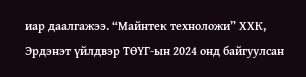иар даалгажээ. “Майнтек техноложи” ХХК, Эрдэнэт үйлдвэр ТӨҮГ-ын 2024 онд байгуулсан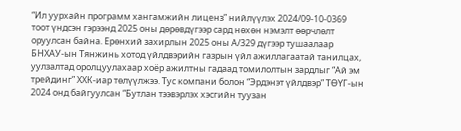“Ил уурхайн программ хангамжийн лиценз” нийлүүлэх 2024/09-10-0369 тоот үндсэн гэрээнд 2025 оны дөрөвдүгээр сард нөхөн нэмэлт өөрчлөлт оруулсан байна. Ерөнхий захирлын 2025 оны А/329 дүгээр тушаалаар БНХАУ-ын Тянжинь хотод үйлдвэрийн газрын үйл ажиллагаатай танилцах, уулзалтад оролцуулахаар хоёр ажилтны гадаад томилолтын зардлыг “Ай эм трейдинг” ХХК-иар төлүүлжээ. Тус компани болон “Эрдэнэт үйлдвэр” ТӨҮГ-ын 2024 онд байгуулсан “Бутлан тээвэрлэх хэсгийн туузан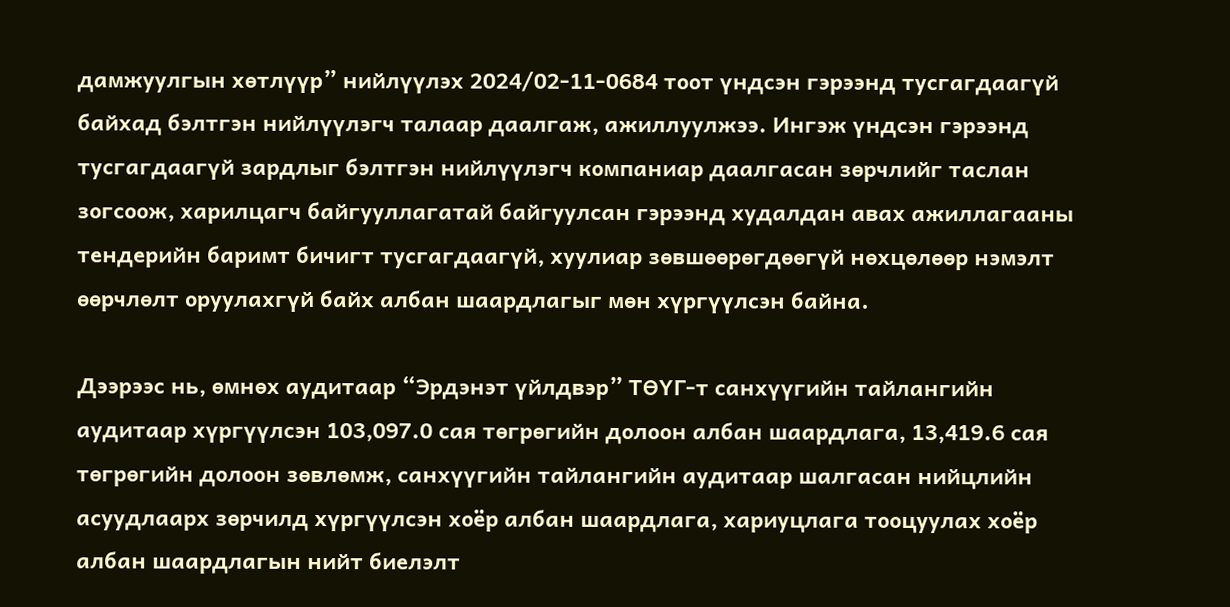дамжуулгын хөтлүүр” нийлүүлэх 2024/02-11-0684 тоот үндсэн гэрээнд тусгагдаагүй байхад бэлтгэн нийлүүлэгч талаар даалгаж, ажиллуулжээ. Ингэж үндсэн гэрээнд тусгагдаагүй зардлыг бэлтгэн нийлүүлэгч компаниар даалгасан зөрчлийг таслан зогсоож, харилцагч байгууллагатай байгуулсан гэрээнд худалдан авах ажиллагааны тендерийн баримт бичигт тусгагдаагүй, хуулиар зөвшөөрөгдөөгүй нөхцөлөөр нэмэлт өөрчлөлт оруулахгүй байх албан шаардлагыг мөн хүргүүлсэн байна.

Дээрээс нь, өмнөх аудитаар “Эрдэнэт үйлдвэр” ТӨҮГ-т санхүүгийн тайлангийн аудитаар хүргүүлсэн 103,097.0 сая төгрөгийн долоон албан шаардлага, 13,419.6 сая төгрөгийн долоон зөвлөмж, санхүүгийн тайлангийн аудитаар шалгасан нийцлийн асуудлаарх зөрчилд хүргүүлсэн хоёр албан шаардлага, хариуцлага тооцуулах хоёр албан шаардлагын нийт биелэлт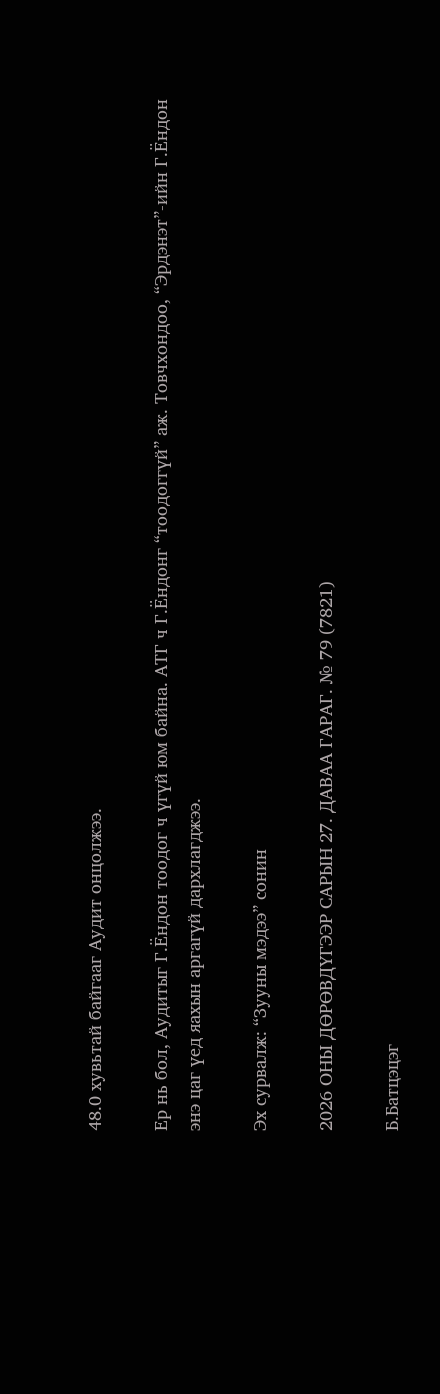48.0 хувьтай байгааг Аудит онцолжээ.

Ер нь бол, Аудитыг Г.Ёндон тоодог ч үгүй юм байна. АТГ ч Г.Ёндонг “тоодоггүй” аж. Товчхондоо, “Эрдэнэт”-ийн Г.Ёндон энэ цаг үед яахын аргагүй дархлагджээ.

Эх сурвалж: “Зууны мэдээ” сонин

2026 ОНЫ ДӨРӨВДҮГЭЭР САРЫН 27. ДАВАА ГАРАГ. № 79 (7821)

Б.Батцэцэг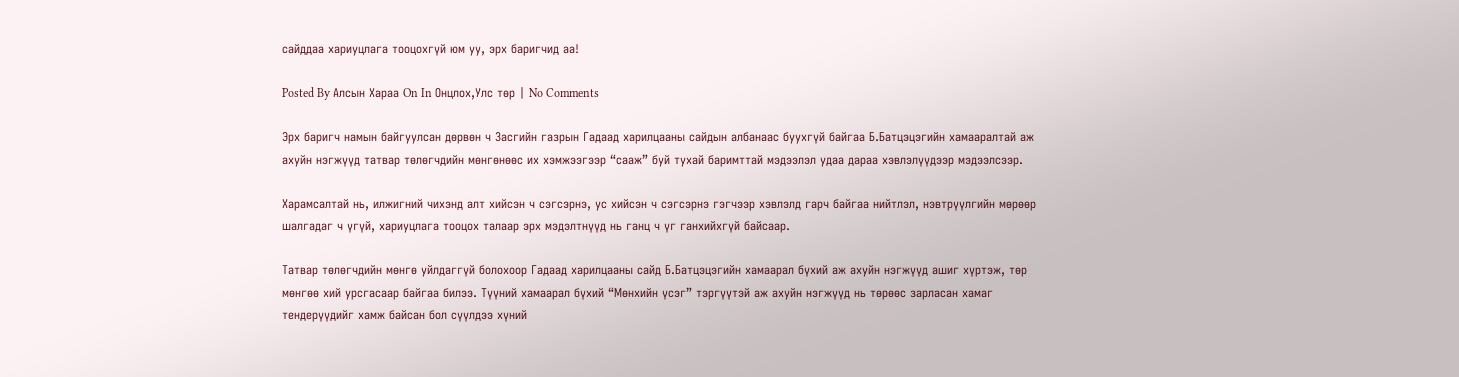сайддаа хариуцлага тооцохгүй юм уу, эрх баригчид аа!

Posted By Алсын Хараа On In Онцлох,Улс төр | No Comments

Эрх баригч намын байгуулсан дөрвөн ч Засгийн газрын Гадаад харилцааны сайдын албанаас буухгүй байгаа Б.Батцэцэгийн хамааралтай аж ахуйн нэгжүүд татвар төлөгчдийн мөнгөнөөс их хэмжээгээр “сааж” буй тухай баримттай мэдээлэл удаа дараа хэвлэлүүдээр мэдээлсээр.

Харамсалтай нь, илжигний чихэнд алт хийсэн ч сэгсэрнэ, ус хийсэн ч сэгсэрнэ гэгчээр хэвлэлд гарч байгаа нийтлэл, нэвтрүүлгийн мөрөөр шалгадаг ч үгүй, хариуцлага тооцох талаар эрх мэдэлтнүүд нь ганц ч үг ганхийхгүй байсаар.

Татвар төлөгчдийн мөнгө уйлдаггүй болохоор Гадаад харилцааны сайд Б.Батцэцэгийн хамаарал бүхий аж ахуйн нэгжүүд ашиг хүртэж, төр мөнгөө хий урсгасаар байгаа билээ. Түүний хамаарал бүхий “Мөнхийн үсэг” тэргүүтэй аж ахуйн нэгжүүд нь төрөөс зарласан хамаг тендерүүдийг хамж байсан бол сүүлдээ хүний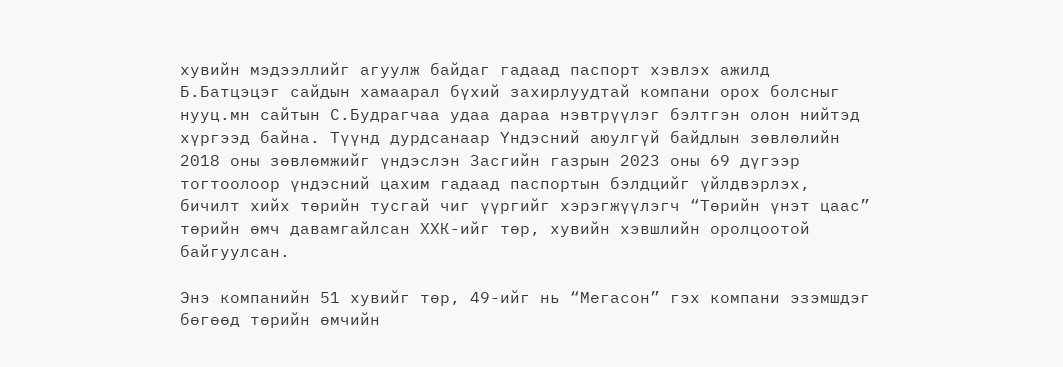хувийн мэдээллийг агуулж байдаг гадаад паспорт хэвлэх ажилд Б.Батцэцэг сайдын хамаарал бүхий захирлуудтай компани орох болсныг нууц.мн сайтын С.Будрагчаа удаа дараа нэвтрүүлэг бэлтгэн олон нийтэд хүргээд байна. Түүнд дурдсанаар Үндэсний аюулгүй байдлын зөвлөлийн 2018 оны зөвлөмжийг үндэслэн Засгийн газрын 2023 оны 69 дүгээр тогтоолоор үндэсний цахим гадаад паспортын бэлдцийг үйлдвэрлэх, бичилт хийх төрийн тусгай чиг үүргийг хэрэгжүүлэгч “Төрийн үнэт цаас” төрийн өмч давамгайлсан ХХК-ийг төр, хувийн хэвшлийн оролцоотой байгуулсан.

Энэ компанийн 51 хувийг төр, 49-ийг нь “Мегасон” гэх компани эзэмшдэг бөгөөд төрийн өмчийн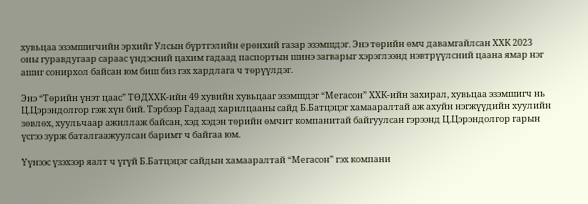хувьцаа эзэмшигчийн эрхийг Улсын бүртгэлийн ерөнхий газар эзэмшдэг. Энэ төрийн өмч давамгайлсан ХХК 2023 оны гуравдугаар сараас үндэсний цахим гадаад паспортын шинэ загварыг хэрэглээнд нэвтрүүлсний цаана ямар нэг ашиг сонирхол байсан юм биш биз гэх хардлага ч төрүүлдэг.

Энэ “Төрийн үнэт цаас” ТӨДХХК-ийн 49 хувийн хувьцааг эзэмшдэг “Мегасон” ХХК-ийн захирал, хувьцаа эзэмшигч нь Ц.Цэрэндолгор гэж хүн бий. Тэрбээр Гадаад харилцааны сайд Б.Батцэцэг хамааралтай аж ахуйн нэгжүүдийн хуулийн зөвлөх, хуульчаар ажиллаж байсан, хэд хэдэн төрийн өмчит компанитай байгуулсан гэрээнд Ц.Цэрэндолгор гарын үсгээ зурж баталгаажуулсан баримт ч байгаа юм.

Үүнээс үзэхээр яалт ч үгүй Б.Батцэцэг сайдын хамааралтай “Мегасон” гэх компани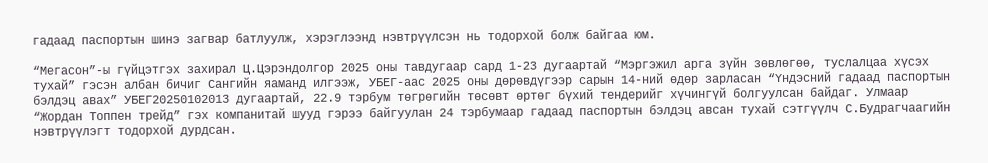гадаад паспортын шинэ загвар батлуулж, хэрэглээнд нэвтрүүлсэн нь тодорхой болж байгаа юм.

“Мегасон”-ы гүйцэтгэх захирал Ц.Цэрэндолгор 2025 оны тавдугаар сард 1-23 дугаартай “Мэргэжил арга зүйн зөвлөгөө, туслалцаа хүсэх тухай” гэсэн албан бичиг Сангийн яаманд илгээж, УБЕГ-аас 2025 оны дөрөвдүгээр сарын 14-ний өдөр зарласан “Үндэсний гадаад паспортын бэлдэц авах” УБЕГ20250102013 дугаартай, 22.9 тэрбум төгрөгийн төсөвт өртөг бүхий тендерийг хүчингүй болгуулсан байдаг. Улмаар “Жордан Топпен трейд” гэх компанитай шууд гэрээ байгуулан 24 тэрбумаар гадаад паспортын бэлдэц авсан тухай сэтгүүлч С.Будрагчаагийн нэвтрүүлэгт тодорхой дурдсан.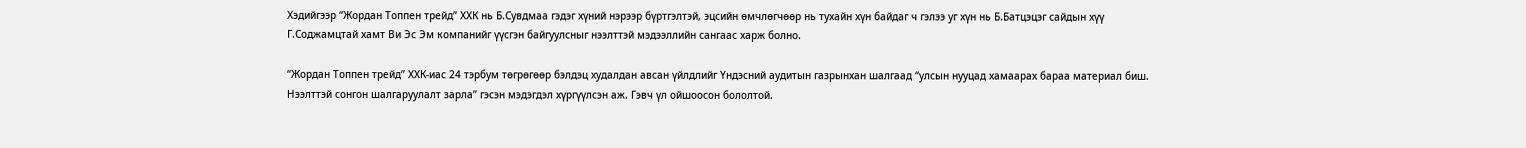Хэдийгээр “Жордан Топпен трейд” ХХК нь Б.Сувдмаа гэдэг хүний нэрээр бүртгэлтэй, эцсийн өмчлөгчөөр нь тухайн хүн байдаг ч гэлээ уг хүн нь Б.Батцэцэг сайдын хүү Г.Соджамцтай хамт Ви Эс Эм компанийг үүсгэн байгуулсныг нээлттэй мэдээллийн сангаас харж болно.

“Жордан Топпен трейд” ХХК-иас 24 тэрбум төгрөгөөр бэлдэц худалдан авсан үйлдлийг Үндэсний аудитын газрынхан шалгаад “улсын нууцад хамаарах бараа материал биш. Нээлттэй сонгон шалгаруулалт зарла” гэсэн мэдэгдэл хүргүүлсэн аж. Гэвч үл ойшоосон бололтой.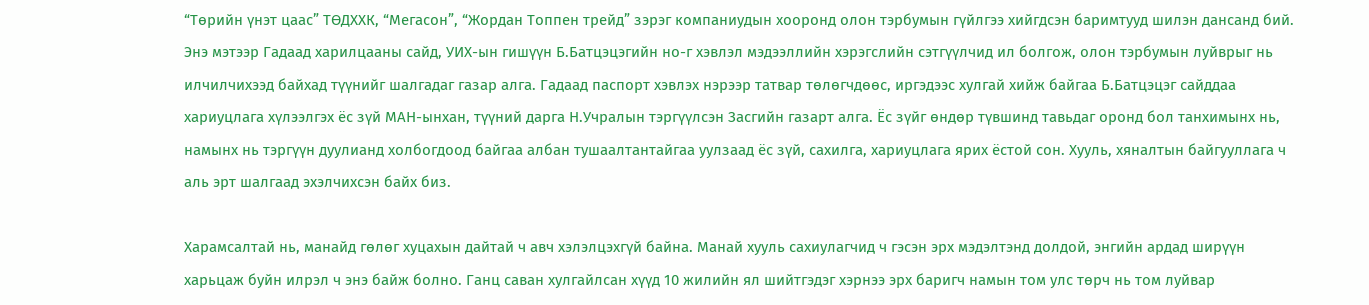“Төрийн үнэт цаас” ТӨДХХК, “Мегасон”, “Жордан Топпен трейд” зэрэг компаниудын хооронд олон тэрбумын гүйлгээ хийгдсэн баримтууд шилэн дансанд бий. Энэ мэтээр Гадаад харилцааны сайд, УИХ-ын гишүүн Б.Батцэцэгийн но-г хэвлэл мэдээллийн хэрэгслийн сэтгүүлчид ил болгож, олон тэрбумын луйврыг нь илчилчихээд байхад түүнийг шалгадаг газар алга. Гадаад паспорт хэвлэх нэрээр татвар төлөгчдөөс, иргэдээс хулгай хийж байгаа Б.Батцэцэг сайддаа хариуцлага хүлээлгэх ёс зүй МАН-ынхан, түүний дарга Н.Учралын тэргүүлсэн Засгийн газарт алга. Ёс зүйг өндөр түвшинд тавьдаг оронд бол танхимынх нь, намынх нь тэргүүн дуулианд холбогдоод байгаа албан тушаалтантайгаа уулзаад ёс зүй, сахилга, хариуцлага ярих ёстой сон. Хууль, хяналтын байгууллага ч аль эрт шалгаад эхэлчихсэн байх биз.

Харамсалтай нь, манайд гөлөг хуцахын дайтай ч авч хэлэлцэхгүй байна. Манай хууль сахиулагчид ч гэсэн эрх мэдэлтэнд долдой, энгийн ардад ширүүн харьцаж буйн илрэл ч энэ байж болно. Ганц саван хулгайлсан хүүд 10 жилийн ял шийтгэдэг хэрнээ эрх баригч намын том улс төрч нь том луйвар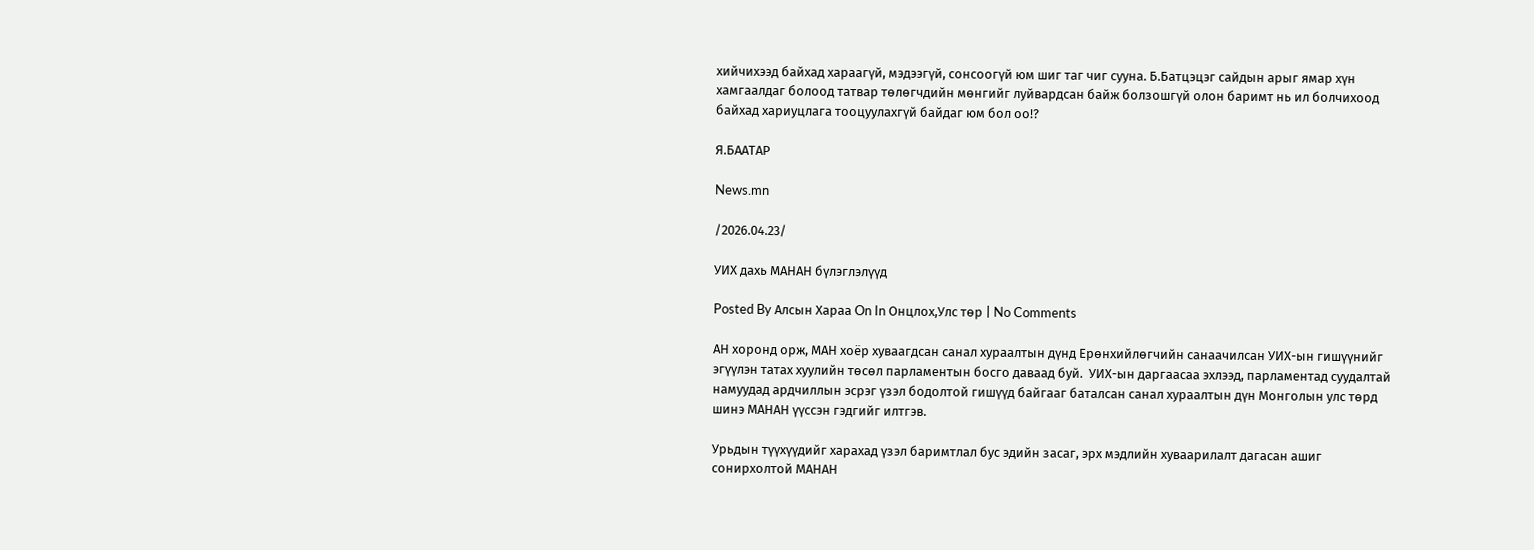хийчихээд байхад хараагүй, мэдээгүй, сонсоогүй юм шиг таг чиг сууна. Б.Батцэцэг сайдын арыг ямар хүн хамгаалдаг болоод татвар төлөгчдийн мөнгийг луйвардсан байж болзошгүй олон баримт нь ил болчихоод байхад хариуцлага тооцуулахгүй байдаг юм бол оо!?

Я.БААТАР

News.mn

/2026.04.23/

УИХ дахь МАНАН бүлэглэлүүд

Posted By Алсын Хараа On In Онцлох,Улс төр | No Comments

АН хоронд орж, МАН хоёр хуваагдсан санал хураалтын дүнд Ерөнхийлөгчийн санаачилсан УИХ-ын гишүүнийг эгүүлэн татах хуулийн төсөл парламентын босго даваад буй.  УИХ-ын даргаасаа эхлээд, парламентад суудалтай намуудад ардчиллын эсрэг үзэл бодолтой гишүүд байгааг баталсан санал хураалтын дүн Монголын улс төрд шинэ МАНАН үүссэн гэдгийг илтгэв.

Урьдын түүхүүдийг харахад үзэл баримтлал бус эдийн засаг, эрх мэдлийн хуваарилалт дагасан ашиг сонирхолтой МАНАН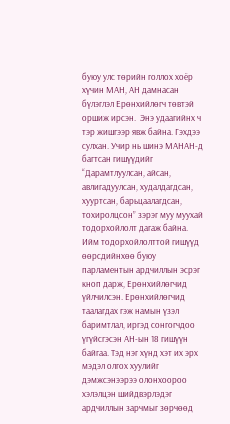буюу улс төрийн голлох хоёр хүчин МАН, АН дамнасан бүлэглэл Ерөнхийлөгч төвтэй оршиж ирсэн.  Энэ удаагийнх ч тэр жишгээр явж байна. Гэхдээ сулхан. Учир нь шинэ МАНАН-д багтсан гишүүдийг “Дарамтлуулсан, айсан, авлигадуулсан, худалдагдсан, хууртсан, барьцаалагдсан, тохиролцсон” зэрэг муу муухай тодорхойлолт дагаж байна. Ийм тодорхойлолттой гишүүд өөрсдийнхөө буюу парламентын ардчиллын эсрэг  кноп дарж, Ерөнхийлөгчид үйлчилсэн. Ерөнхийлөгчид таалагдах гэж намын үзэл баримтлал, иргэд сонгогчдоо үгүйсгэсэн АН-ын 18 гишүүн байгаа. Тэд нэг хүнд хэт их эрх мэдэл олгох хуулийг дэмжсэнээрээ олонхоороо хэлэлцэн шийдвэрлэдэг ардчиллын зарчмыг зөрчөөд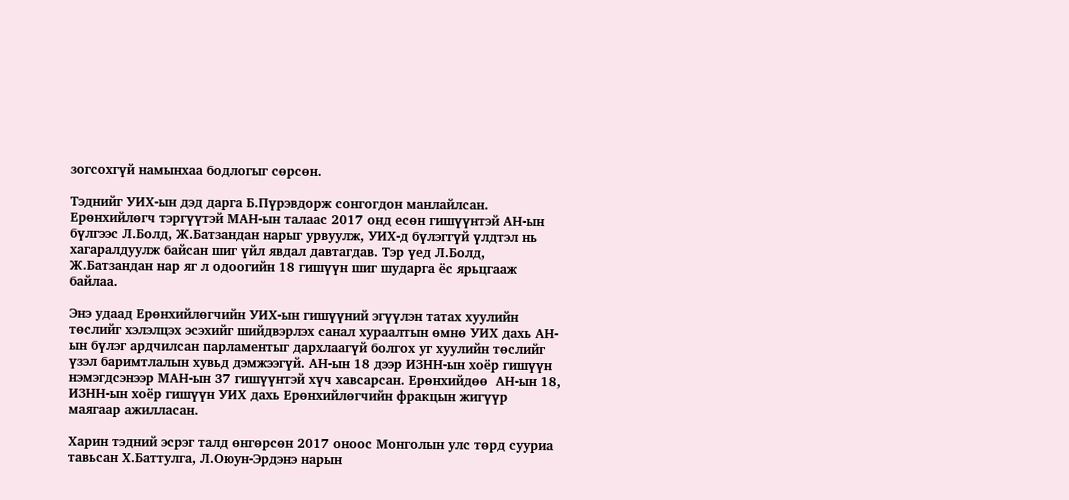зогсохгүй намынхаа бодлогыг сөрсөн.

Тэднийг УИХ-ын дэд дарга Б.Пүрэвдорж сонгогдон манлайлсан. Ерөнхийлөгч тэргүүтэй МАН-ын талаас 2017 онд есөн гишүүнтэй АН-ын бүлгээс Л.Болд, Ж.Батзандан нарыг урвуулж, УИХ-д бүлэггүй үлдтэл нь хагаралдуулж байсан шиг үйл явдал давтагдав. Тэр үед Л.Болд, Ж.Батзандан нар яг л одоогийн 18 гишүүн шиг шударга ёс ярьцгааж байлаа.

Энэ удаад Ерөнхийлөгчийн УИХ-ын гишүүний эгүүлэн татах хуулийн төслийг хэлэлцэх эсэхийг шийдвэрлэх санал хураалтын өмнө УИХ дахь АН-ын бүлэг ардчилсан парламентыг дархлаагүй болгох уг хуулийн төслийг үзэл баримтлалын хувьд дэмжээгүй. АН-ын 18 дээр ИЗНН-ын хоёр гишүүн нэмэгдсэнээр МАН-ын 37 гишүүнтэй хүч хавсарсан. Ерөнхийдөө  АН-ын 18, ИЗНН-ын хоёр гишүүн УИХ дахь Ерөнхийлөгчийн фракцын жигүүр маягаар ажилласан.

Харин тэдний эсрэг талд өнгөрсөн 2017 оноос Монголын улс төрд сууриа тавьсан Х.Баттулга, Л.Оюун-Эрдэнэ нарын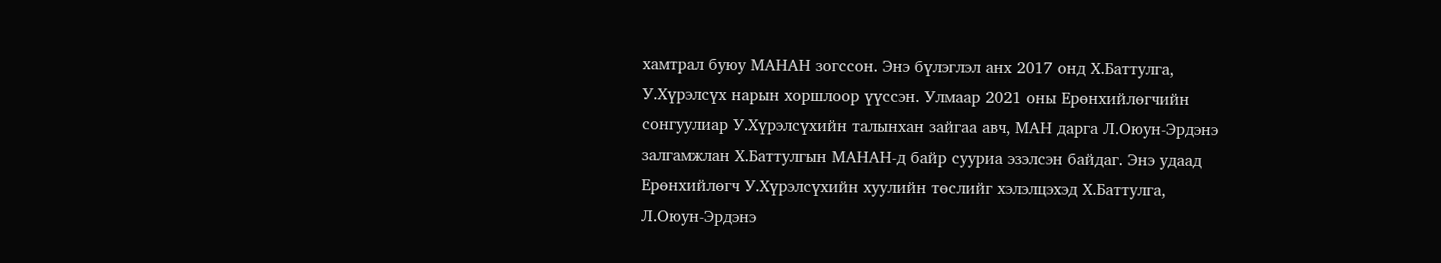хамтрал буюу МАНАН зогссон. Энэ бүлэглэл анх 2017 онд Х.Баттулга, У.Хүрэлсүх нарын хоршлоор үүссэн. Улмаар 2021 оны Ерөнхийлөгчийн сонгуулиар У.Хүрэлсүхийн талынхан зайгаа авч, МАН дарга Л.Оюун-Эрдэнэ залгамжлан Х.Баттулгын МАНАН-д байр сууриа эзэлсэн байдаг. Энэ удаад Ерөнхийлөгч У.Хүрэлсүхийн хуулийн төслийг хэлэлцэхэд Х.Баттулга, Л.Оюун-Эрдэнэ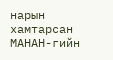нарын хамтарсан МАНАН-гийн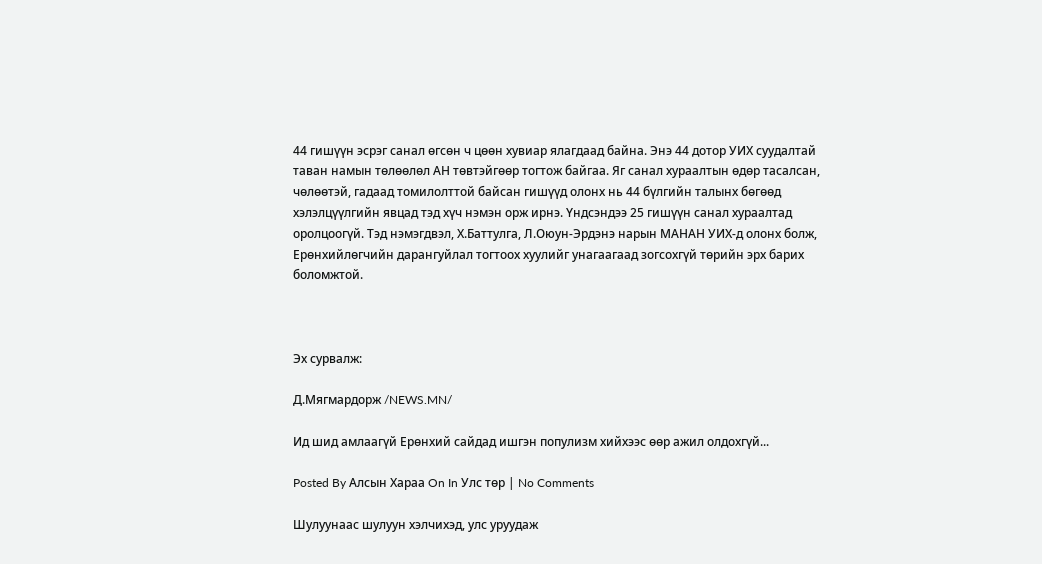44 гишүүн эсрэг санал өгсөн ч цөөн хувиар ялагдаад байна. Энэ 44 дотор УИХ суудалтай таван намын төлөөлөл АН төвтэйгөөр тогтож байгаа. Яг санал хураалтын өдөр тасалсан, чөлөөтэй, гадаад томилолттой байсан гишүүд олонх нь 44 бүлгийн талынх бөгөөд хэлэлцүүлгийн явцад тэд хүч нэмэн орж ирнэ. Үндсэндээ 25 гишүүн санал хураалтад оролцоогүй. Тэд нэмэгдвэл, Х.Баттулга, Л.Оюун-Эрдэнэ нарын МАНАН УИХ-д олонх болж, Ерөнхийлөгчийн дарангуйлал тогтоох хуулийг унагаагаад зогсохгүй төрийн эрх барих боломжтой.



Эх сурвалж:

Д.Мягмардорж /NEWS.MN/

Ид шид амлаагүй Ерөнхий сайдад ишгэн популизм хийхээс өөр ажил олдохгүй...

Posted By Алсын Хараа On In Улс төр | No Comments

Шулуунаас шулуун хэлчихэд, улс уруудаж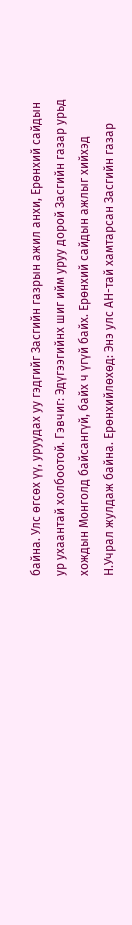байна. Улс өгсөх үү, уруудах уу гэдгийг Засгийн газрын ажил анхи, Ерөнхий сайдын ур ухаантай холбоотой. Гэвчиг: Эдүгээгийнх шиг ийм уруу дорой Засгийн газар урьд хождын Монголд байсангүй, байх ч үгүй байх. Ерөнхий сайдын ажлыг хийхэд Н.Учрал жулдаж байна. Ерөнхийлөхөд: Энэ улс АН-тай хамтарсан Засгийн газар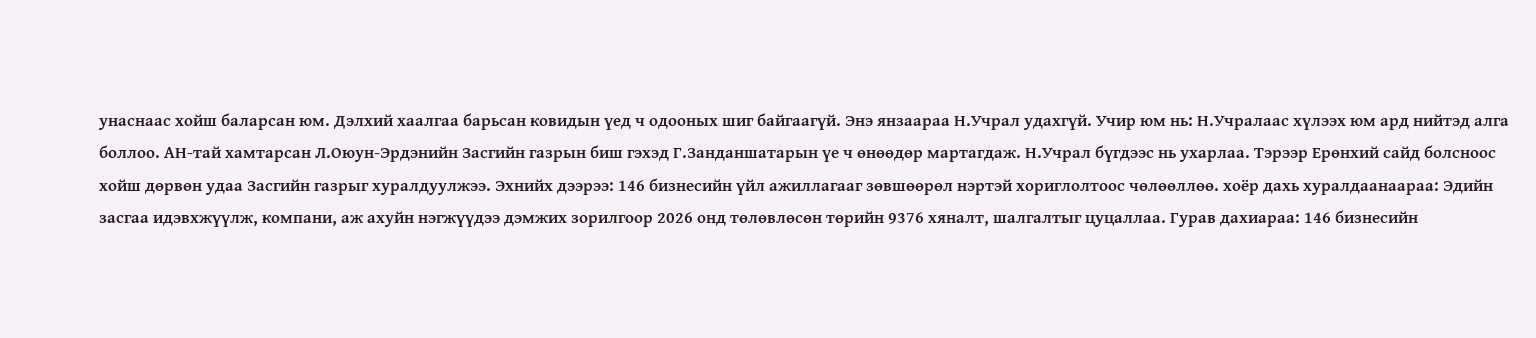унаснаас хойш баларсан юм. Дэлхий хаалгаа барьсан ковидын үед ч одооных шиг байгаагүй. Энэ янзаараа Н.Учрал удахгүй. Учир юм нь: Н.Учралаас хүлээх юм ард нийтэд алга боллоо. АН-тай хамтарсан Л.Оюун-Эрдэнийн Засгийн газрын биш гэхэд Г.Занданшатарын үе ч өнөөдөр мартагдаж. Н.Учрал бүгдээс нь ухарлаа. Тэрээр Ерөнхий сайд болсноос хойш дөрвөн удаа Засгийн газрыг хуралдуулжээ. Эхнийх дээрээ: 146 бизнесийн үйл ажиллагааг зөвшөөрөл нэртэй хориглолтоос чөлөөллөө. хоёр дахь хуралдаанаараа: Эдийн засгаа идэвхжүүлж, компани, аж ахуйн нэгжүүдээ дэмжих зорилгоор 2026 онд төлөвлөсөн төрийн 9376 хяналт, шалгалтыг цуцаллаа. Гурав дахиараа: 146 бизнесийн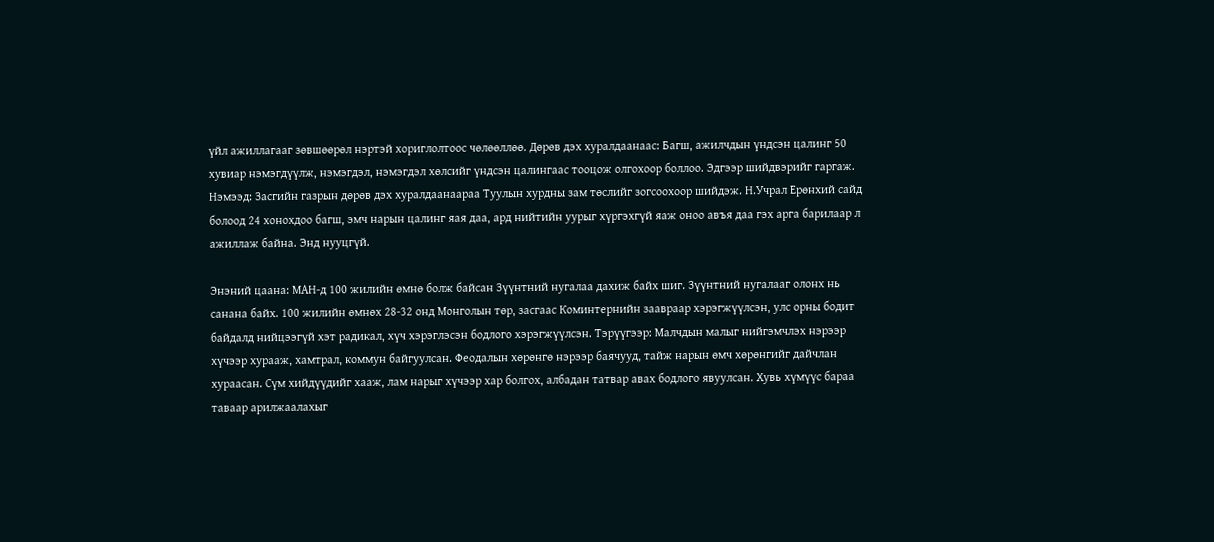үйл ажиллагааг зөвшөөрөл нэртэй хориглолтоос чөлөөллөө. Дөрөв дэх хуралдаанаас: Багш, ажилчдын үндсэн цалинг 50 хувиар нэмэгдүүлж, нэмэгдэл, нэмэгдэл хөлсийг үндсэн цалингаас тооцож олгохоор боллоо. Эдгээр шийдвэрийг гаргаж. Нэмээд: Засгийн газрын дөрөв дэх хуралдаанаараа Туулын хурдны зам төслийг зогсоохоор шийдэж. Н.Учрал Ерөнхий сайд болоод 24 хонохдоо багш, эмч нарын цалинг яая даа, ард нийтийн уурыг хүргэхгүй яаж оноо авъя даа гэх арга барилаар л ажиллаж байна. Энд нууцгүй.

Энэний цаана: МАН-д 100 жилийн өмнө болж байсан Зүүнтний нугалаа дахиж байх шиг. Зүүнтний нугалааг олонх нь санана байх. 100 жилийн өмнөх 28-32 онд Монголын төр, засгаас Коминтернийн заавраар хэрэгжүүлсэн, улс орны бодит байдалд нийцээгүй хэт радикал, хүч хэрэглэсэн бодлого хэрэгжүүлсэн. Тэрүүгээр: Малчдын малыг нийгэмчлэх нэрээр хүчээр хурааж, хамтрал, коммун байгуулсан. Феодалын хөрөнгө нэрээр баячууд, тайж нарын өмч хөрөнгийг дайчлан хураасан. Сүм хийдүүдийг хааж, лам нарыг хүчээр хар болгох, албадан татвар авах бодлого явуулсан. Хувь хүмүүс бараа таваар арилжаалахыг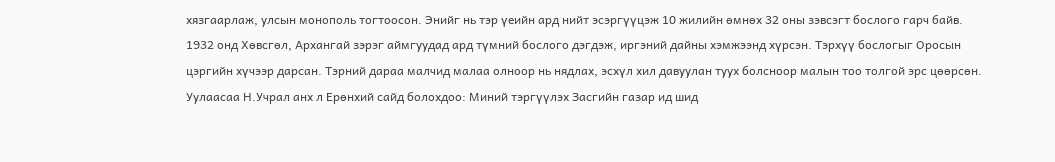хязгаарлаж, улсын монополь тогтоосон. Энийг нь тэр үеийн ард нийт эсэргүүцэж 10 жилийн өмнөх 32 оны зэвсэгт бослого гарч байв. 1932 онд Хөвсгөл, Архангай зэрэг аймгуудад ард түмний бослого дэгдэж, иргэний дайны хэмжээнд хүрсэн. Тэрхүү бослогыг Оросын цэргийн хүчээр дарсан. Тэрний дараа малчид малаа олноор нь нядлах, эсхүл хил давуулан туух болсноор малын тоо толгой эрс цөөрсөн. Уулаасаа Н.Учрал анх л Ерөнхий сайд болохдоо: Миний тэргүүлэх Засгийн газар ид шид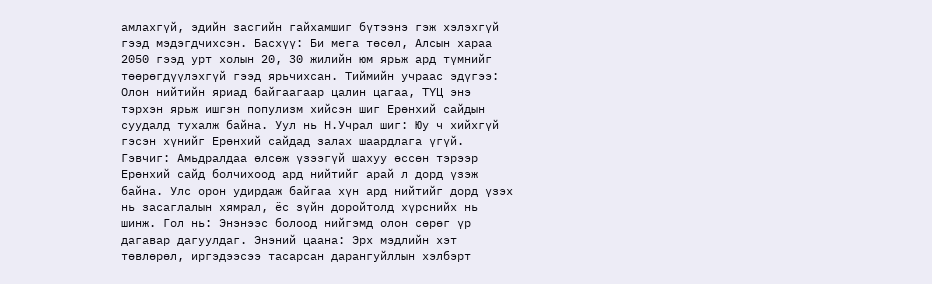амлахгүй, эдийн засгийн гайхамшиг бүтээнэ гэж хэлэхгүй гээд мэдэгдчихсэн. Басхүү: Би мега төсөл, Алсын хараа 2050 гээд урт холын 20, 30 жилийн юм ярьж ард түмнийг төөрөгдүүлэхгүй гээд ярьчихсан. Тиймийн учраас эдүгээ: Олон нийтийн яриад байгаагаар цалин цагаа, ТҮЦ энэ тэрхэн ярьж ишгэн популизм хийсэн шиг Ерөнхий сайдын суудалд тухалж байна. Уул нь Н.Учрал шиг: Юу ч хийхгүй гэсэн хүнийг Ерөнхий сайдад залах шаардлага үгүй. Гэвчиг: Амьдралдаа өлсөж үзээгүй шахуу өссөн тэрээр Ерөнхий сайд болчихоод ард нийтийг арай л дорд үзэж байна. Улс орон удирдаж байгаа хүн ард нийтийг дорд үзэх нь засаглалын хямрал, ёс зүйн доройтолд хүрснийх нь шинж. Гол нь: Энэнээс болоод нийгэмд олон сөрөг үр дагавар дагуулдаг. Энэний цаана: Эрх мэдлийн хэт төвлөрөл, иргэдээсээ тасарсан дарангуйллын хэлбэрт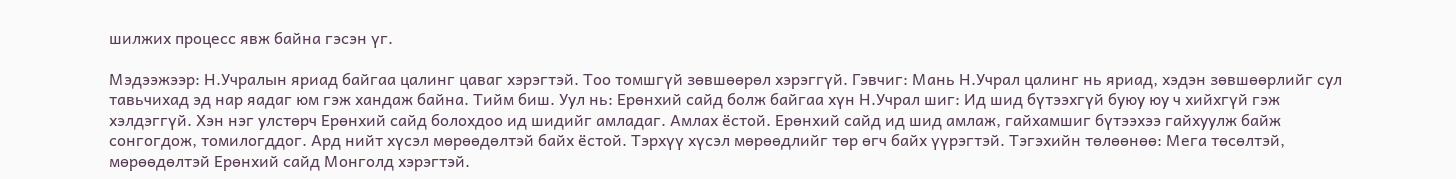шилжих процесс явж байна гэсэн үг.

Мэдээжээр: Н.Учралын яриад байгаа цалинг цаваг хэрэгтэй. Тоо томшгүй зөвшөөрөл хэрэггүй. Гэвчиг: Мань Н.Учрал цалинг нь яриад, хэдэн зөвшөөрлийг сул тавьчихад эд нар яадаг юм гэж хандаж байна. Тийм биш. Уул нь: Ерөнхий сайд болж байгаа хүн Н.Учрал шиг: Ид шид бүтээхгүй буюу юу ч хийхгүй гэж хэлдэггүй. Хэн нэг улстөрч Ерөнхий сайд болохдоо ид шидийг амладаг. Амлах ёстой. Ерөнхий сайд ид шид амлаж, гайхамшиг бүтээхээ гайхуулж байж сонгогдож, томилогддог. Ард нийт хүсэл мөрөөдөлтэй байх ёстой. Тэрхүү хүсэл мөрөөдлийг төр өгч байх үүрэгтэй. Тэгэхийн төлөөнөө: Мега төсөлтэй, мөрөөдөлтэй Ерөнхий сайд Монголд хэрэгтэй.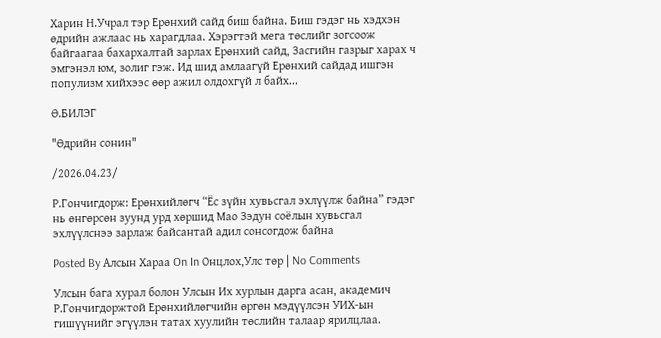Харин Н.Учрал тэр Ерөнхий сайд биш байна. Биш гэдэг нь хэдхэн өдрийн ажлаас нь харагдлаа. Хэрэгтэй мега төслийг зогсоож байгаагаа бахархалтай зарлах Ерөнхий сайд, Засгийн газрыг харах ч эмгэнэл юм, золиг гэж. Ид шид амлаагүй Ерөнхий сайдад ишгэн популизм хийхээс өөр ажил олдохгүй л байх...

Ө.БИЛЭГ

"Өдрийн сонин"

/2026.04.23/

Р.Гончигдорж: Ерөнхийлөгч “Ёс зүйн хувьсгал эхлүүлж байна” гэдэг нь өнгөрсөн зуунд урд хөршид Мао Зэдун соёлын хувьсгал эхлүүлснээ зарлаж байсантай адил сонсогдож байна

Posted By Алсын Хараа On In Онцлох,Улс төр | No Comments

Улсын бага хурал болон Улсын Их хурлын дарга асан, академич Р.Гончигдоржтой Ерөнхийлөгчийн өргөн мэдүүлсэн УИХ-ын гишүүнийг эгүүлэн татах хуулийн төслийн талаар ярилцлаа.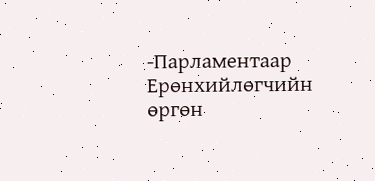-Парламентаар Ерөнхийлөгчийн өргөн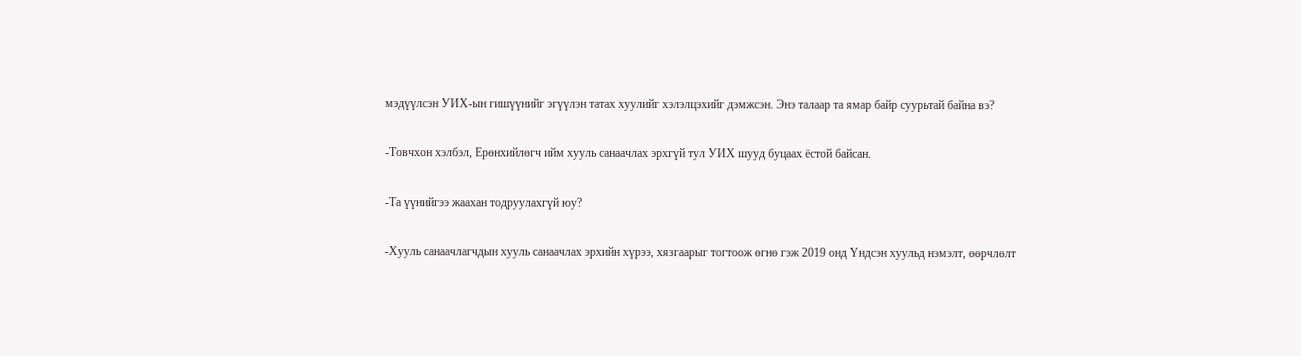мэдүүлсэн УИХ-ын гишүүнийг эгүүлэн татах хуулийг хэлэлцэхийг дэмжсэн. Энэ талаар та ямар байр суурьтай байна вэ?

-Товчхон хэлбэл, Ерөнхийлөгч ийм хууль санаачлах эрхгүй тул УИХ шууд буцаах ёстой байсан.

-Та үүнийгээ жаахан тодруулахгүй юу?

-Хууль санаачлагчдын хууль санаачлах эрхийн хүрээ, хязгаарыг тогтоож өгнө гэж 2019 онд Үндсэн хуульд нэмэлт, өөрчлөлт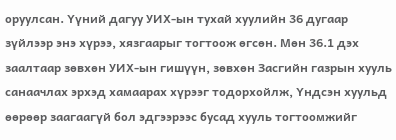оруулсан. Үүний дагуу УИХ-ын тухай хуулийн 36 дугаар зүйлээр энэ хүрээ, хязгаарыг тогтоож өгсөн. Мөн 36.1 дэх заалтаар зөвхөн УИХ-ын гишүүн, зөвхөн Засгийн газрын хууль санаачлах эрхэд хамаарах хүрээг тодорхойлж, Үндсэн хуульд өөрөөр заагаагүй бол эдгээрээс бусад хууль тогтоомжийг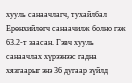хууль санаачлагч, тухайлбал Ерөнхийлөгч санаачилж болно гэж 63.2-т заасан. Гэвч хууль санаачлах хүрээнээс гадна хязгаарыг энэ 36 дугаар зүйлд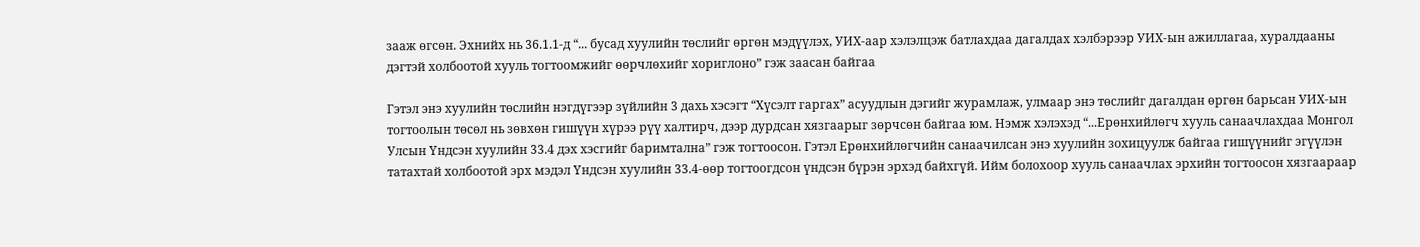зааж өгсөн. Эхнийх нь 36.1.1-д “... бусад хуулийн төслийг өргөн мэдүүлэх, УИХ-аар хэлэлцэж батлахдаа дагалдах хэлбэрээр УИХ-ын ажиллагаа, хуралдааны дэгтэй холбоотой хууль тогтоомжийг өөрчлөхийг хориглоно” гэж заасан байгаа

Гэтэл энэ хуулийн төслийн нэгдүгээр зүйлийн 3 дахь хэсэгт “Хүсэлт гаргах” асуудлын дэгийг журамлаж, улмаар энэ төслийг дагалдан өргөн барьсан УИХ-ын тогтоолын төсөл нь зөвхөн гишүүн хүрээ рүү халтирч, дээр дурдсан хязгаарыг зөрчсөн байгаа юм. Нэмж хэлэхэд “...Ерөнхийлөгч хууль санаачлахдаа Монгол Улсын Үндсэн хуулийн 33.4 дэх хэсгийг баримтална” гэж тогтоосон. Гэтэл Ерөнхийлөгчийн санаачилсан энэ хуулийн зохицуулж байгаа гишүүнийг эгүүлэн татахтай холбоотой эрх мэдэл Үндсэн хуулийн 33.4-өөр тогтоогдсон үндсэн бүрэн эрхэд байхгүй. Ийм болохоор хууль санаачлах эрхийн тогтоосон хязгаараар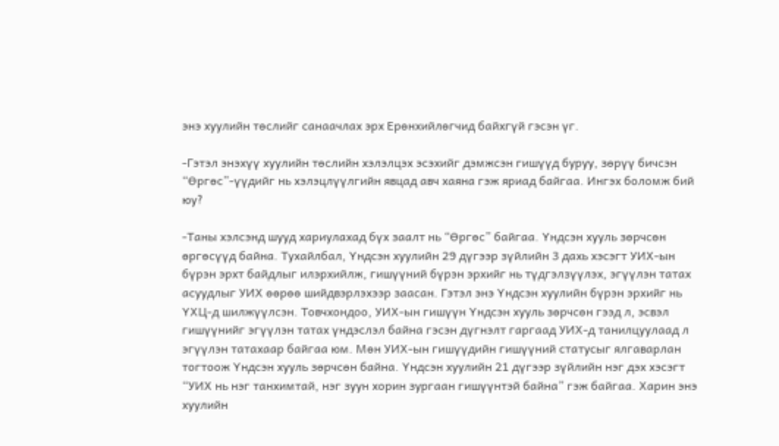энэ хуулийн төслийг санаачлах эрх Ерөнхийлөгчид байхгүй гэсэн үг.

-Гэтэл энэхүү хуулийн төслийн хэлэлцэх эсэхийг дэмжсэн гишүүд буруу, зөрүү бичсэн “Өргөс”-үүдийг нь хэлэцлүүлгийн явцад авч хаяна гэж яриад байгаа. Ингэх боломж бий юу?

-Таны хэлсэнд шууд хариулахад бүх заалт нь “Өргөс” байгаа. Үндсэн хууль зөрчсөн өргөсүүд байна. Тухайлбал, Үндсэн хуулийн 29 дүгээр зүйлийн 3 дахь хэсэгт УИХ-ын бүрэн эрхт байдлыг илэрхийлж, гишүүний бүрэн эрхийг нь түдгэлзүүлэх, эгүүлэн татах асуудлыг УИХ өөрөө шийдвэрлэхээр заасан. Гэтэл энэ Үндсэн хуулийн бүрэн эрхийг нь ҮХЦ-д шилжүүлсэн. Товчхондоо, УИХ-ын гишүүн Үндсэн хууль зөрчсөн гээд л, эсвэл гишүүнийг эгүүлэн татах үндэслэл байна гэсэн дүгнэлт гаргаад УИХ-д танилцуулаад л эгүүлэн татахаар байгаа юм. Мөн УИХ-ын гишүүдийн гишүүний статусыг ялгаварлан тогтоож Үндсэн хууль зөрчсөн байна. Үндсэн хуулийн 21 дүгээр зүйлийн нэг дэх хэсэгт “УИХ нь нэг танхимтай, нэг зуун хорин зургаан гишүүнтэй байна” гэж байгаа. Харин энэ хуулийн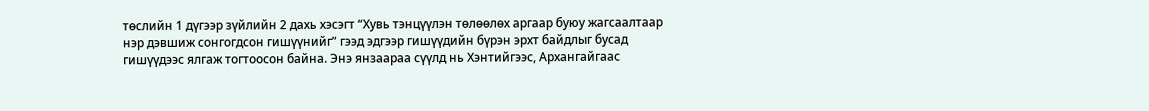төслийн 1 дүгээр зүйлийн 2 дахь хэсэгт “Хувь тэнцүүлэн төлөөлөх аргаар буюу жагсаалтаар нэр дэвшиж сонгогдсон гишүүнийг” гээд эдгээр гишүүдийн бүрэн эрхт байдлыг бусад гишүүдээс ялгаж тогтоосон байна. Энэ янзаараа сүүлд нь Хэнтийгээс, Архангайгаас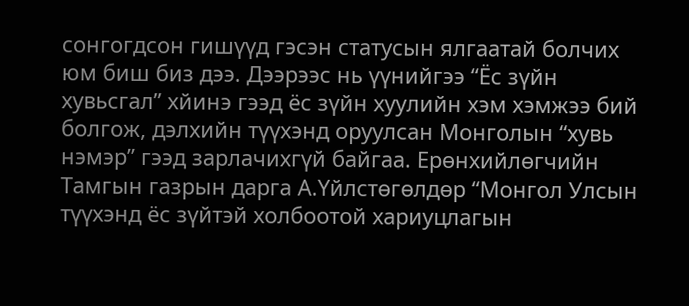сонгогдсон гишүүд гэсэн статусын ялгаатай болчих юм биш биз дээ. Дээрээс нь үүнийгээ “Ёс зүйн хувьсгал” хйинэ гээд ёс зүйн хуулийн хэм хэмжээ бий болгож, дэлхийн түүхэнд оруулсан Монголын “хувь нэмэр” гээд зарлачихгүй байгаа. Ерөнхийлөгчийн Тамгын газрын дарга А.Үйлстөгөлдөр “Монгол Улсын түүхэнд ёс зүйтэй холбоотой хариуцлагын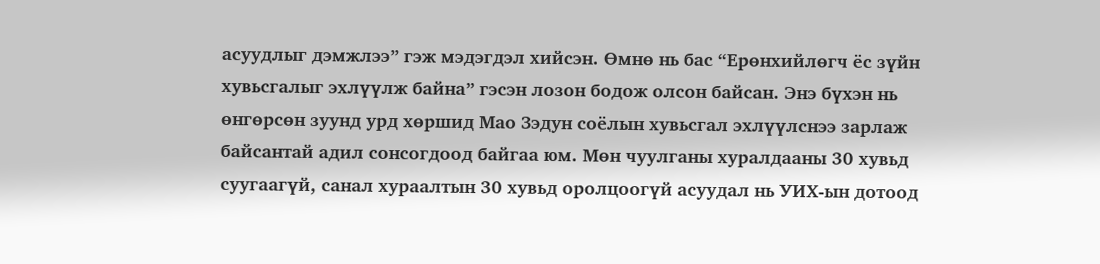асуудлыг дэмжлээ” гэж мэдэгдэл хийсэн. Өмнө нь бас “Ерөнхийлөгч ёс зүйн хувьсгалыг эхлүүлж байна” гэсэн лозон бодож олсон байсан. Энэ бүхэн нь өнгөрсөн зуунд урд хөршид Мао Зэдун соёлын хувьсгал эхлүүлснээ зарлаж байсантай адил сонсогдоод байгаа юм. Мөн чуулганы хуралдааны 30 хувьд суугаагүй, санал хураалтын 30 хувьд оролцоогүй асуудал нь УИХ-ын дотоод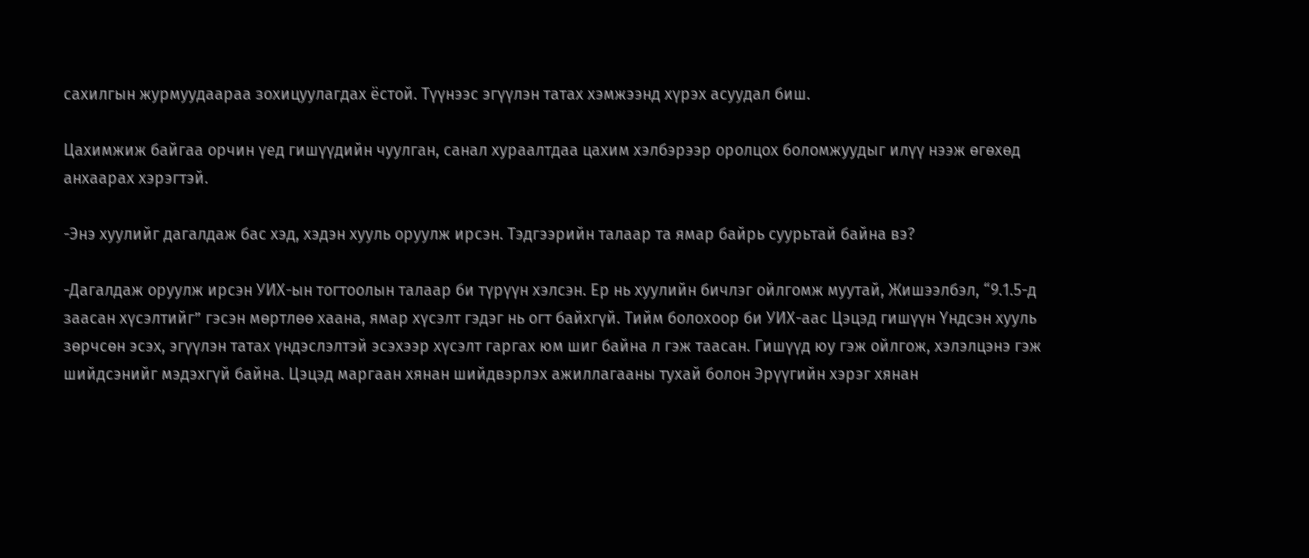сахилгын журмуудаараа зохицуулагдах ёстой. Түүнээс эгүүлэн татах хэмжээнд хүрэх асуудал биш.

Цахимжиж байгаа орчин үед гишүүдийн чуулган, санал хураалтдаа цахим хэлбэрээр оролцох боломжуудыг илүү нээж өгөхөд анхаарах хэрэгтэй.

-Энэ хуулийг дагалдаж бас хэд, хэдэн хууль оруулж ирсэн. Тэдгээрийн талаар та ямар байрь суурьтай байна вэ?

-Дагалдаж оруулж ирсэн УИХ-ын тогтоолын талаар би түрүүн хэлсэн. Ер нь хуулийн бичлэг ойлгомж муутай, Жишээлбэл, “9.1.5-д заасан хүсэлтийг” гэсэн мөртлөө хаана, ямар хүсэлт гэдэг нь огт байхгүй. Тийм болохоор би УИХ-аас Цэцэд гишүүн Үндсэн хууль зөрчсөн эсэх, эгүүлэн татах үндэслэлтэй эсэхээр хүсэлт гаргах юм шиг байна л гэж таасан. Гишүүд юу гэж ойлгож, хэлэлцэнэ гэж шийдсэнийг мэдэхгүй байна. Цэцэд маргаан хянан шийдвэрлэх ажиллагааны тухай болон Эрүүгийн хэрэг хянан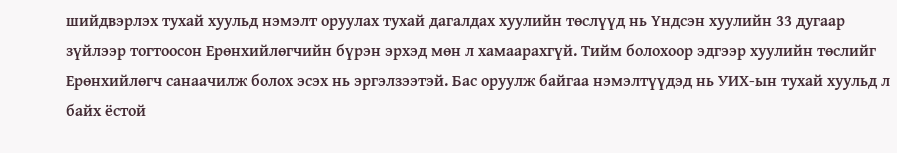шийдвэрлэх тухай хуульд нэмэлт оруулах тухай дагалдах хуулийн төслүүд нь Үндсэн хуулийн 33 дугаар зүйлээр тогтоосон Ерөнхийлөгчийн бүрэн эрхэд мөн л хамаарахгүй. Тийм болохоор эдгээр хуулийн төслийг Ерөнхийлөгч санаачилж болох эсэх нь эргэлзээтэй. Бас оруулж байгаа нэмэлтүүдэд нь УИХ-ын тухай хуульд л байх ёстой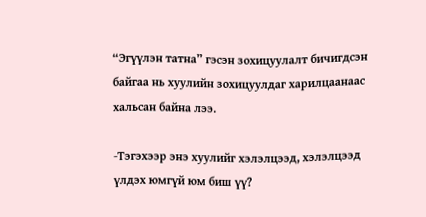“Эгүүлэн татна” гэсэн зохицуулалт бичигдсэн байгаа нь хуулийн зохицуулдаг харилцаанаас хальсан байна лээ.

-Тэгэхээр энэ хуулийг хэлэлцээд, хэлэлцээд үлдэх юмгүй юм биш үү?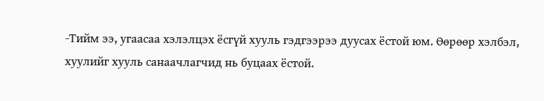-Тийм ээ, угаасаа хэлэлцэх ёсгүй хууль гэдгээрээ дуусах ёстой юм. Өөрөөр хэлбэл, хуулийг хууль санаачлагчид нь буцаах ёстой.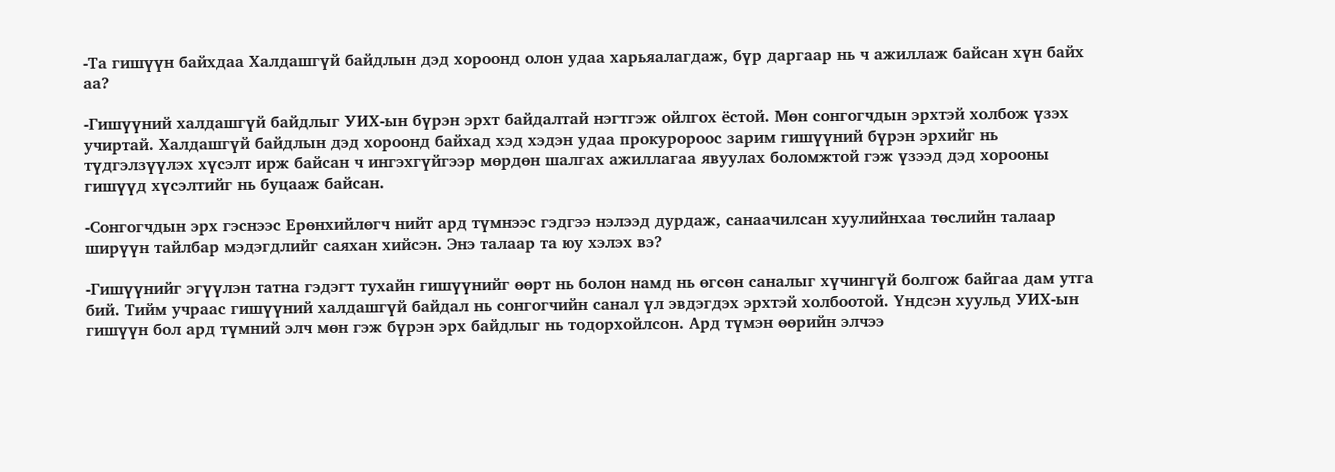-Та гишүүн байхдаа Халдашгүй байдлын дэд хороонд олон удаа харьяалагдаж, бүр даргаар нь ч ажиллаж байсан хүн байх аа?

-Гишүүний халдашгүй байдлыг УИХ-ын бүрэн эрхт байдалтай нэгтгэж ойлгох ёстой. Мөн сонгогчдын эрхтэй холбож үзэх учиртай. Халдашгүй байдлын дэд хороонд байхад хэд хэдэн удаа прокуророос зарим гишүүний бүрэн эрхийг нь түдгэлзүүлэх хүсэлт ирж байсан ч ингэхгүйгээр мөрдөн шалгах ажиллагаа явуулах боломжтой гэж үзээд дэд хорооны гишүүд хүсэлтийг нь буцааж байсан.

-Сонгогчдын эрх гэснээс Ерөнхийлөгч нийт ард түмнээс гэдгээ нэлээд дурдаж, санаачилсан хуулийнхаа төслийн талаар ширүүн тайлбар мэдэгдлийг саяхан хийсэн. Энэ талаар та юу хэлэх вэ?

-Гишүүнийг эгүүлэн татна гэдэгт тухайн гишүүнийг өөрт нь болон намд нь өгсөн саналыг хүчингүй болгож байгаа дам утга бий. Тийм учраас гишүүний халдашгүй байдал нь сонгогчийн санал үл эвдэгдэх эрхтэй холбоотой. Үндсэн хуульд УИХ-ын гишүүн бол ард түмний элч мөн гэж бүрэн эрх байдлыг нь тодорхойлсон. Ард түмэн өөрийн элчээ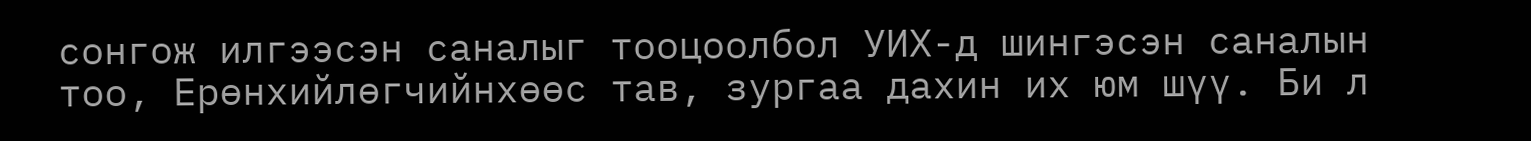сонгож илгээсэн саналыг тооцоолбол УИХ-д шингэсэн саналын тоо, Ерөнхийлөгчийнхөөс тав, зургаа дахин их юм шүү. Би л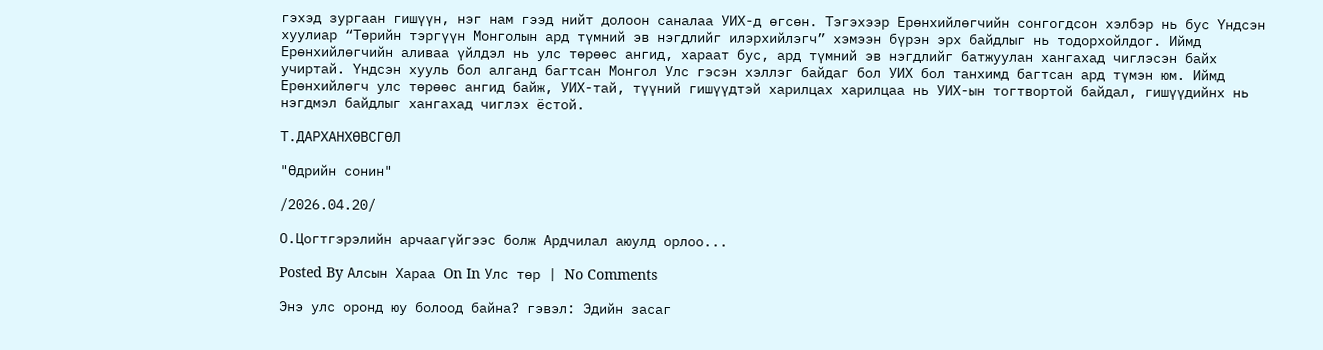гэхэд зургаан гишүүн, нэг нам гээд нийт долоон саналаа УИХ-д өгсөн. Тэгэхээр Ерөнхийлөгчийн сонгогдсон хэлбэр нь бус Үндсэн хуулиар “Төрийн тэргүүн Монголын ард түмний эв нэгдлийг илэрхийлэгч” хэмээн бүрэн эрх байдлыг нь тодорхойлдог. Иймд Ерөнхийлөгчийн аливаа үйлдэл нь улс төрөөс ангид, хараат бус, ард түмний эв нэгдлийг батжуулан хангахад чиглэсэн байх учиртай. Үндсэн хууль бол алганд багтсан Монгол Улс гэсэн хэллэг байдаг бол УИХ бол танхимд багтсан ард түмэн юм. Иймд Ерөнхийлөгч улс төрөөс ангид байж, УИХ-тай, түүний гишүүдтэй харилцах харилцаа нь УИХ-ын тогтвортой байдал, гишүүдийнх нь нэгдмэл байдлыг хангахад чиглэх ёстой.

Т.ДАРХАНХӨВСГӨЛ

"Өдрийн сонин"

/2026.04.20/

О.Цогтгэрэлийн арчаагүйгээс болж Ардчилал аюулд орлоо...

Posted By Алсын Хараа On In Улс төр | No Comments

Энэ улс оронд юу болоод байна? гэвэл: Эдийн засаг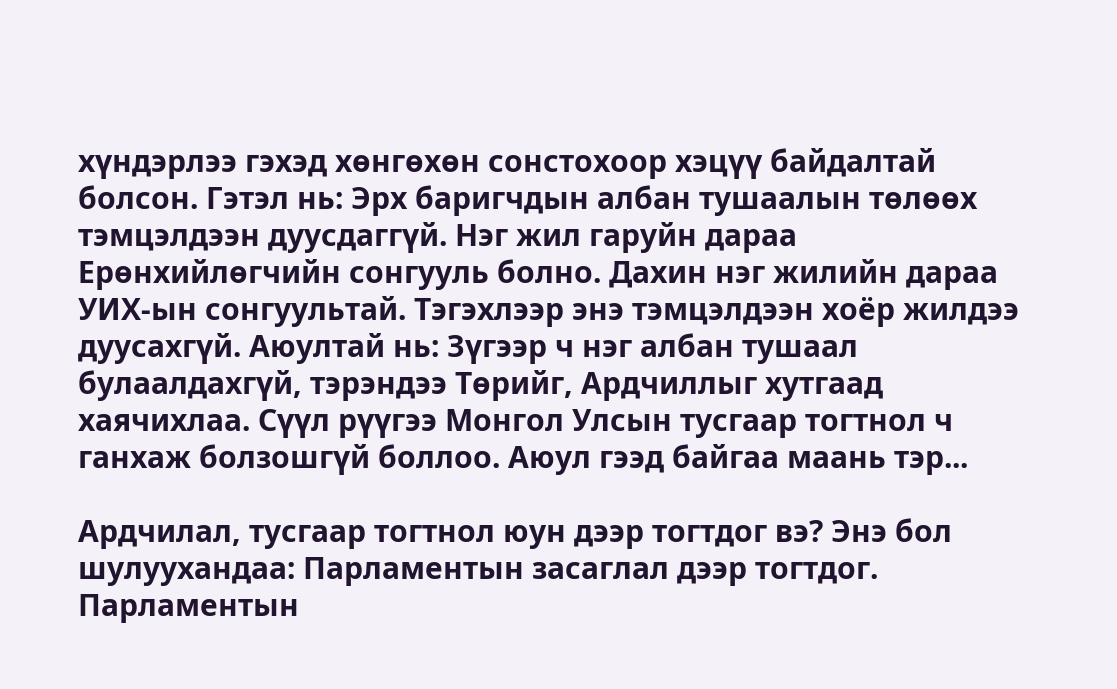хүндэрлээ гэхэд хөнгөхөн сонстохоор хэцүү байдалтай болсон. Гэтэл нь: Эрх баригчдын албан тушаалын төлөөх тэмцэлдээн дуусдаггүй. Нэг жил гаруйн дараа Ерөнхийлөгчийн сонгууль болно. Дахин нэг жилийн дараа УИХ-ын сонгуультай. Тэгэхлээр энэ тэмцэлдээн хоёр жилдээ дуусахгүй. Аюултай нь: Зүгээр ч нэг албан тушаал булаалдахгүй, тэрэндээ Төрийг, Ардчиллыг хутгаад хаячихлаа. Сүүл рүүгээ Монгол Улсын тусгаар тогтнол ч ганхаж болзошгүй боллоо. Аюул гээд байгаа маань тэр...

Ардчилал, тусгаар тогтнол юун дээр тогтдог вэ? Энэ бол шулуухандаа: Парламентын засаглал дээр тогтдог. Парламентын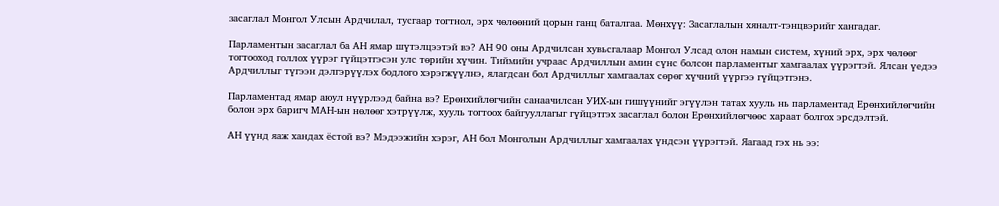засаглал Монгол Улсын Ардчилал, тусгаар тогтнол, эрх чөлөөний цорын ганц баталгаа. Мөнхүү: Засаглалын хяналт-тэнцвэрийг хангадаг.

Парламентын засаглал ба АН ямар шүтэлцээтэй вэ? АН 90 оны Ардчилсан хувьсгалаар Монгол Улсад олон намын систем, хүний эрх, эрх чөлөөг тогтооход голлох үүрэг гүйцэтгэсэн улс төрийн хүчин. Тиймийн учраас Ардчиллын амин сүнс болсон парламентыг хамгаалах үүрэгтэй. Ялсан үедээ Ардчиллыг түгээн дэлгэрүүлэх бодлого хэрэгжүүлнэ, ялагдсан бол Ардчиллыг хамгаалах сөрөг хүчний үүргээ гүйцэтгэнэ.

Парламентад ямар аюул нүүрлээд байна вэ? Ерөнхийлөгчийн санаачилсан УИХ-ын гишүүнийг эгүүлэн татах хууль нь парламентад Ерөнхийлөгчийн болон эрх баригч МАН-ын нөлөөг хэтрүүлж, хууль тогтоох байгууллагыг гүйцэтгэх засаглал болон Ерөнхийлөгчөөс хараат болгох эрсдэлтэй.

АН үүнд яаж хандах ёстой вэ? Мэдээжийн хэрэг, АН бол Монголын Ардчиллыг хамгаалах үндсэн үүрэгтэй. Яагаад гэх нь ээ: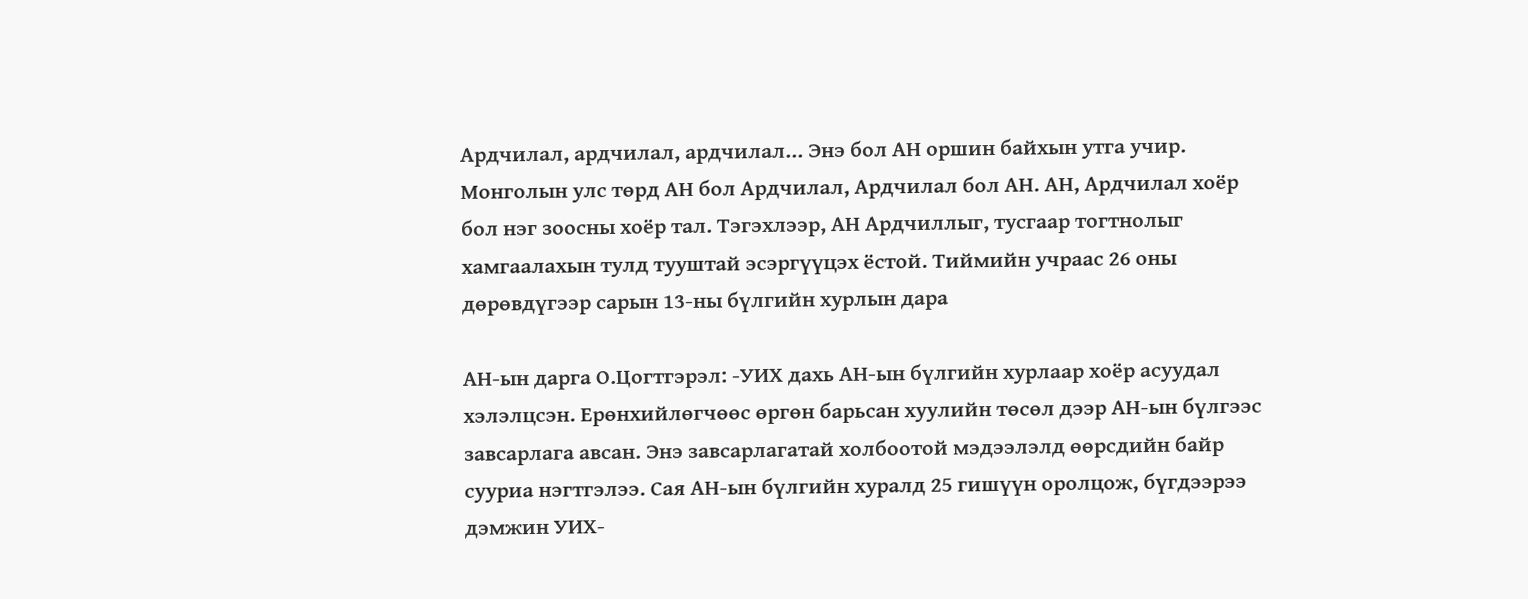Ардчилал, ардчилал, ардчилал... Энэ бол АН оршин байхын утга учир. Монголын улс төрд АН бол Ардчилал, Ардчилал бол АН. АН, Ардчилал хоёр бол нэг зоосны хоёр тал. Тэгэхлээр, АН Ардчиллыг, тусгаар тогтнолыг хамгаалахын тулд тууштай эсэргүүцэх ёстой. Тиймийн учраас 26 оны дөрөвдүгээр сарын 13-ны бүлгийн хурлын дара

АН-ын дарга О.Цогтгэрэл: -УИХ дахь АН-ын бүлгийн хурлаар хоёр асуудал хэлэлцсэн. Ерөнхийлөгчөөс өргөн барьсан хуулийн төсөл дээр АН-ын бүлгээс завсарлага авсан. Энэ завсарлагатай холбоотой мэдээлэлд өөрсдийн байр сууриа нэгтгэлээ. Сая АН-ын бүлгийн хуралд 25 гишүүн оролцож, бүгдээрээ дэмжин УИХ-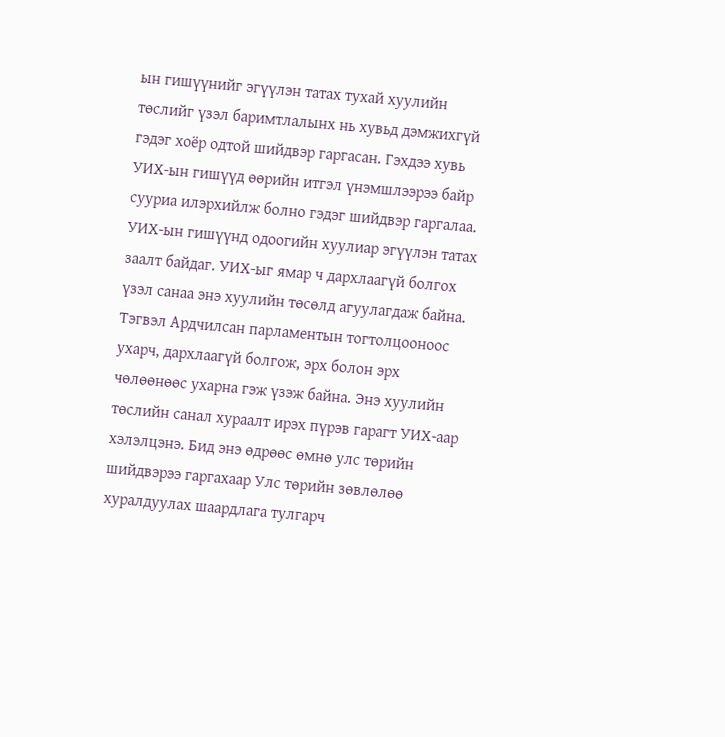ын гишүүнийг эгүүлэн татах тухай хуулийн төслийг үзэл баримтлалынх нь хувьд дэмжихгүй гэдэг хоёр одтой шийдвэр гаргасан. Гэхдээ хувь УИХ-ын гишүүд өөрийн итгэл үнэмшлээрээ байр сууриа илэрхийлж болно гэдэг шийдвэр гаргалаа. УИХ-ын гишүүнд одоогийн хуулиар эгүүлэн татах заалт байдаг. УИХ-ыг ямар ч дархлаагүй болгох үзэл санаа энэ хуулийн төсөлд агуулагдаж байна. Тэгвэл Ардчилсан парламентын тогтолцооноос ухарч, дархлаагүй болгож, эрх болон эрх чөлөөнөөс ухарна гэж үзэж байна. Энэ хуулийн төслийн санал хураалт ирэх пүрэв гарагт УИХ-аар хэлэлцэнэ. Бид энэ өдрөөс өмнө улс төрийн шийдвэрээ гаргахаар Улс төрийн зөвлөлөө хуралдуулах шаардлага тулгарч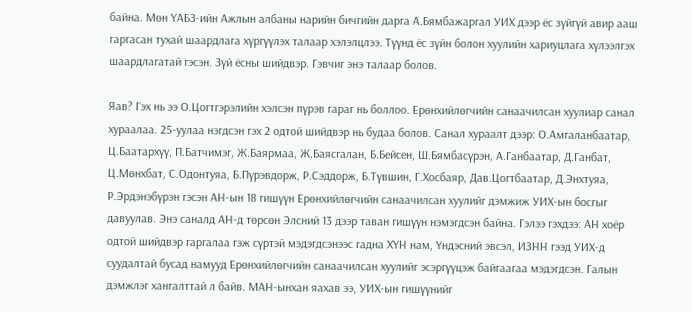байна. Мөн ҮАБЗ-ийн Ажлын албаны нарийн бичгийн дарга А.Бямбажаргал УИХ дээр ёс зүйгүй авир ааш гаргасан тухай шаардлага хүргүүлэх талаар хэлэлцлээ. Түүнд ёс зүйн болон хуулийн хариуцлага хүлээлгэх шаардлагатай гэсэн. Зүй ёсны шийдвэр. Гэвчиг энэ талаар болов.

Яав? Гэх нь ээ О.Цогтгэрэлийн хэлсэн пүрэв гараг нь боллоо. Ерөнхийлөгчийн санаачилсан хуулиар санал хураалаа. 25-уулаа нэгдсэн гэх 2 одтой шийдвэр нь будаа болов. Санал хураалт дээр: О.Амгаланбаатар, Ц.Баатархүү, П.Батчимэг, Ж.Баярмаа, Ж.Баясгалан, Б.Бейсен, Ш.Бямбасүрэн, А.Ганбаатар, Д.Ганбат, Ц.Мөнхбат, С.Одонтуяа, Б.Пүрэвдорж, Р.Сэддорж, Б.Түвшин, Г.Хосбаяр, Дав.Цогтбаатар, Д.Энхтуяа, Р.Эрдэнэбүрэн гэсэн АН-ын 18 гишүүн Ерөнхийлөгчийн санаачилсан хуулийг дэмжиж УИХ-ын босгыг давуулав. Энэ саналд АН-д төрсөн Элсний 13 дээр таван гишүүн нэмэгдсэн байна. Гэлээ гэхдээ: АН хоёр одтой шийдвэр гаргалаа гэж сүртэй мэдэгдсэнээс гадна ХҮН нам, Үндэсний эвсэл, ИЗНН гээд УИХ-д суудалтай бусад намууд Ерөнхийлөгчийн санаачилсан хуулийг эсэргүүцэж байгаагаа мэдэгдсэн. Галын дэмжлэг хангалттай л байв. МАН-ынхан яахав ээ, УИХ-ын гишүүнийг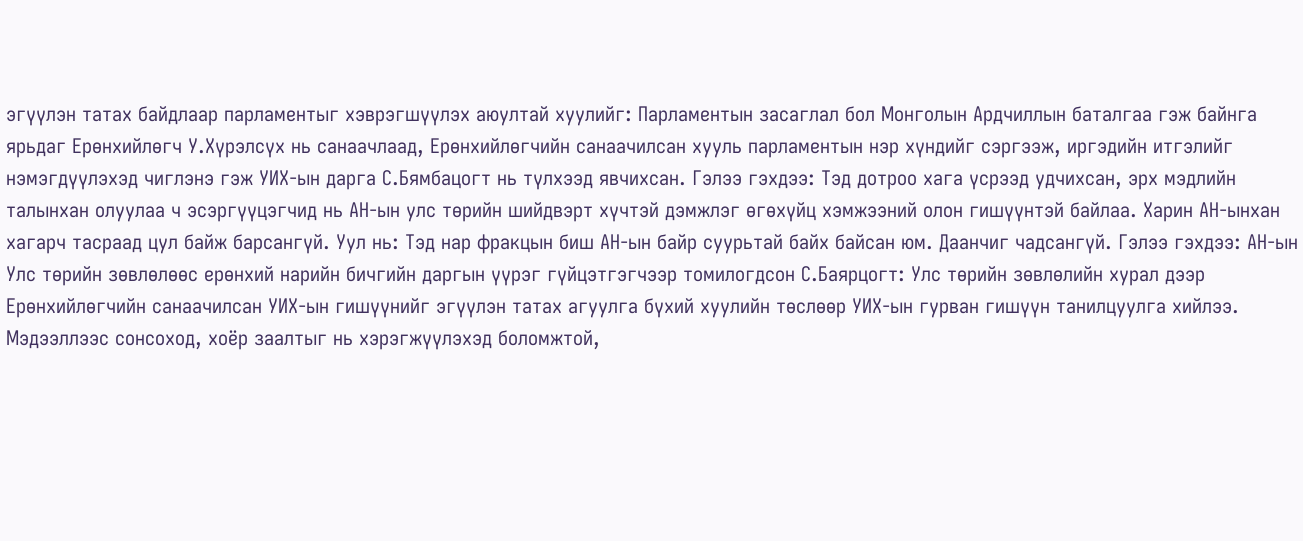эгүүлэн татах байдлаар парламентыг хэврэгшүүлэх аюултай хуулийг: Парламентын засаглал бол Монголын Ардчиллын баталгаа гэж байнга ярьдаг Ерөнхийлөгч У.Хүрэлсүх нь санаачлаад, Ерөнхийлөгчийн санаачилсан хууль парламентын нэр хүндийг сэргээж, иргэдийн итгэлийг нэмэгдүүлэхэд чиглэнэ гэж УИХ-ын дарга С.Бямбацогт нь түлхээд явчихсан. Гэлээ гэхдээ: Тэд дотроо хага үсрээд удчихсан, эрх мэдлийн талынхан олуулаа ч эсэргүүцэгчид нь АН-ын улс төрийн шийдвэрт хүчтэй дэмжлэг өгөхүйц хэмжээний олон гишүүнтэй байлаа. Харин АН-ынхан хагарч тасраад цул байж барсангүй. Уул нь: Тэд нар фракцын биш АН-ын байр суурьтай байх байсан юм. Даанчиг чадсангүй. Гэлээ гэхдээ: АН-ын Улс төрийн зөвлөлөөс ерөнхий нарийн бичгийн даргын үүрэг гүйцэтгэгчээр томилогдсон С.Баярцогт: Улс төрийн зөвлөлийн хурал дээр Ерөнхийлөгчийн санаачилсан УИХ-ын гишүүнийг эгүүлэн татах агуулга бүхий хуулийн төслөөр УИХ-ын гурван гишүүн танилцуулга хийлээ. Мэдээллээс сонсоход, хоёр заалтыг нь хэрэгжүүлэхэд боломжтой,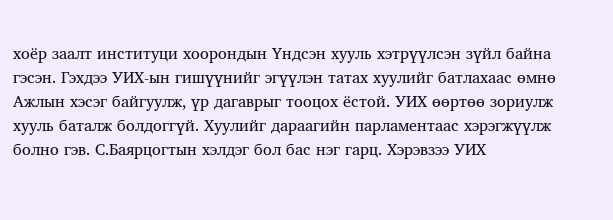хоёр заалт институци хоорондын Үндсэн хууль хэтрүүлсэн зүйл байна гэсэн. Гэхдээ УИХ-ын гишүүнийг эгүүлэн татах хуулийг батлахаас өмнө Ажлын хэсэг байгуулж, үр дагаврыг тооцох ёстой. УИХ өөртөө зориулж хууль баталж болдоггүй. Хуулийг дараагийн парламентаас хэрэгжүүлж болно гэв. С.Баярцогтын хэлдэг бол бас нэг гарц. Хэрэвзээ УИХ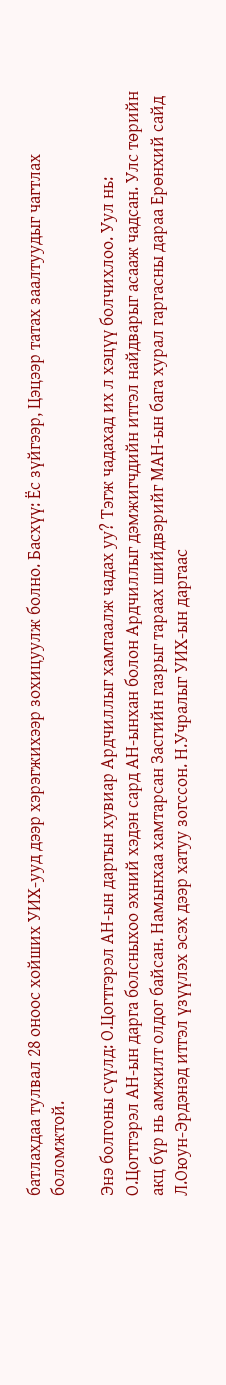батлахдаа тулвал 28 оноос хойших УИХ-ууд дээр хэрэгжихээр зохицуулж болно. Басхүү: Ёс зүйгээр, Цэцээр татах заалтуудыг чагтлах боломжтой.

Энэ болгоны сүүлд: О.Цогтгэрэл АН-ын даргын хувиар Ардчиллыг хамгаалж чадах уу? Тэгж чадахад их л хэцүү болчихлоо. Уул нь: О.Цогтгэрэл АН-ын дарга болсныхоо эхний хэдэн сард АН-ынхан болон Ардчиллыг дэмжигчдийн итгэл найдварыг асааж чадсан. Улс төрийн акц бүр нь амжилт олдог байсан. Намынхаа хамтарсан Засгийн газрыг тараах шийдвэрийг МАН-ын бага хурал гаргасны дараа Ерөнхий сайд Л.Оюун-Эрдэнэд итгэл үзүүлэх эсэх дээр хатуу зогссон. Н.Учралыг УИХ-ын даргаас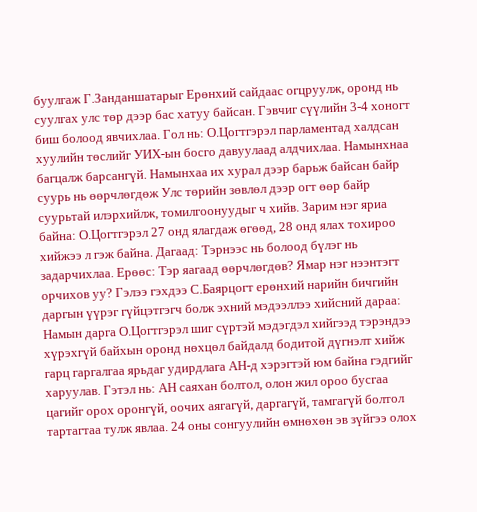буулгаж Г.Занданшатарыг Ерөнхий сайдаас огцруулж, оронд нь суулгах улс төр дээр бас хатуу байсан. Гэвчиг сүүлийн 3-4 хоногт биш болоод явчихлаа. Гол нь: О.Цогтгэрэл парламентад халдсан хуулийн төслийг УИХ-ын босго давуулаад алдчихлаа. Намынхнаа багцалж барсангүй. Намынхаа их хурал дээр барьж байсан байр суурь нь өөрчлөгдөж Улс төрийн зөвлөл дээр огт өөр байр суурьтай илэрхийлж, томилгоонуудыг ч хийв. Зарим нэг яриа байна: О.Цогтгэрэл 27 онд ялагдаж өгөөд, 28 онд ялах тохироо хийжээ л гэж байна. Дагаад: Тэрнээс нь болоод бүлэг нь задарчихлаа. Ерөөс: Тэр яагаад өөрчлөгдөв? Ямар нэг нээнтэгт орчихов уу? Гэлээ гэхдээ С.Баярцогт ерөнхий нарийн бичгийн даргын үүрэг гүйцэтгэгч болж эхний мэдээллээ хийсний дараа: Намын дарга О.Цогтгэрэл шиг сүртэй мэдэгдэл хийгээд тэрэндээ хүрэхгүй байхын оронд нөхцөл байдалд бодитой дүгнэлт хийж гарц гаргалгаа ярьдаг удирдлага АН-д хэрэгтэй юм байна гэдгийг харуулав. Гэтэл нь: АН саяхан болтол, олон жил ороо бусгаа цагийг орох оронгүй, оочих аягагүй, даргагүй, тамгагүй болтол тартагтаа тулж явлаа. 24 оны сонгуулийн өмнөхөн эв зүйгээ олох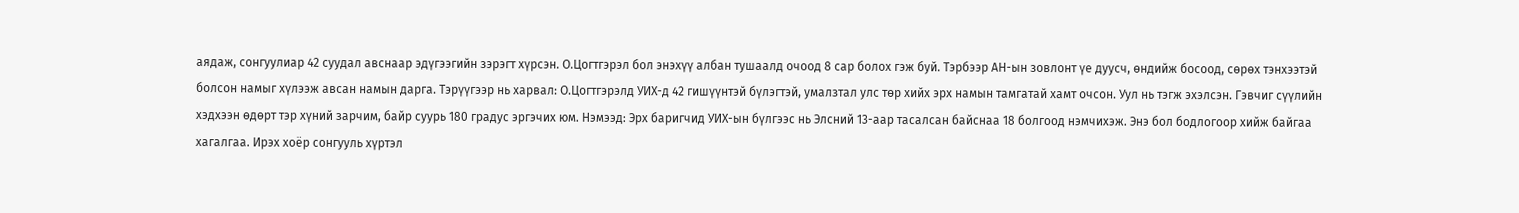аядаж, сонгуулиар 42 суудал авснаар эдүгээгийн зэрэгт хүрсэн. О.Цогтгэрэл бол энэхүү албан тушаалд очоод 8 сар болох гэж буй. Тэрбээр АН-ын зовлонт үе дуусч, өндийж босоод, сөрөх тэнхээтэй болсон намыг хүлээж авсан намын дарга. Тэрүүгээр нь харвал: О.Цогтгэрэлд УИХ-д 42 гишүүнтэй бүлэгтэй, умалзтал улс төр хийх эрх намын тамгатай хамт очсон. Уул нь тэгж эхэлсэн. Гэвчиг сүүлийн хэдхээн өдөрт тэр хүний зарчим, байр суурь 180 градус эргэчих юм. Нэмээд: Эрх баригчид УИХ-ын бүлгээс нь Элсний 13-аар тасалсан байснаа 18 болгоод нэмчихэж. Энэ бол бодлогоор хийж байгаа хагалгаа. Ирэх хоёр сонгууль хүртэл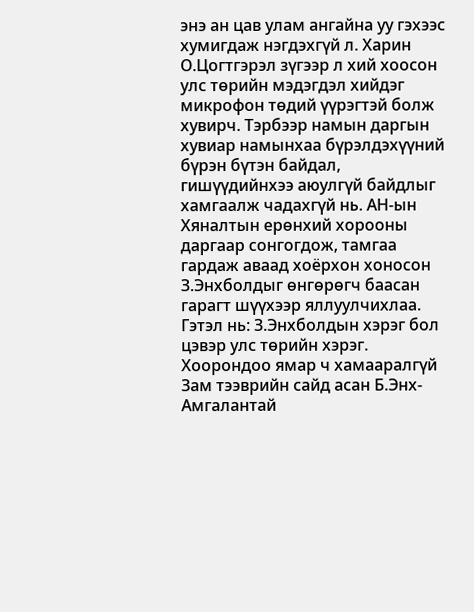энэ ан цав улам ангайна уу гэхээс хумигдаж нэгдэхгүй л. Харин О.Цогтгэрэл зүгээр л хий хоосон улс төрийн мэдэгдэл хийдэг микрофон төдий үүрэгтэй болж хувирч. Тэрбээр намын даргын хувиар намынхаа бүрэлдэхүүний бүрэн бүтэн байдал, гишүүдийнхээ аюулгүй байдлыг хамгаалж чадахгүй нь. АН-ын Хяналтын ерөнхий хорооны даргаар сонгогдож, тамгаа гардаж аваад хоёрхон хоносон З.Энхболдыг өнгөрөгч баасан гарагт шүүхээр яллуулчихлаа. Гэтэл нь: З.Энхболдын хэрэг бол цэвэр улс төрийн хэрэг. Хоорондоо ямар ч хамааралгүй Зам тээврийн сайд асан Б.Энх-Амгалантай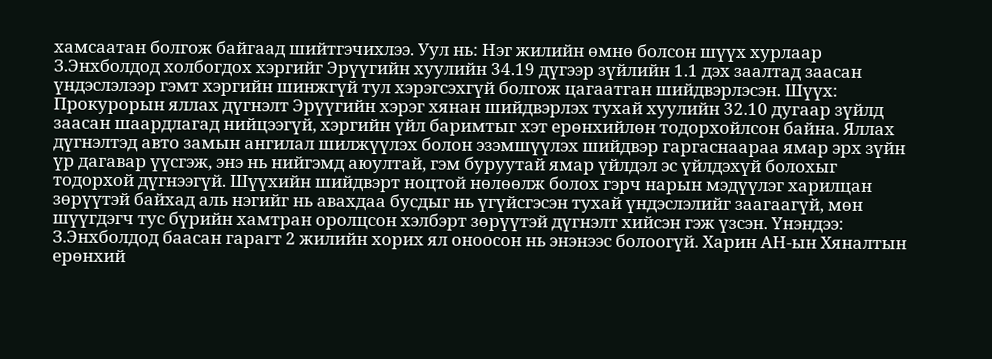хамсаатан болгож байгаад шийтгэчихлээ. Уул нь: Нэг жилийн өмнө болсон шүүх хурлаар З.Энхболдод холбогдох хэргийг Эрүүгийн хуулийн 34.19 дүгээр зүйлийн 1.1 дэх заалтад заасан үндэслэлээр гэмт хэргийн шинжгүй тул хэрэгсэхгүй болгож цагаатган шийдвэрлэсэн. Шүүх: Прокурорын яллах дүгнэлт Эрүүгийн хэрэг хянан шийдвэрлэх тухай хуулийн 32.10 дугаар зүйлд заасан шаардлагад нийцээгүй, хэргийн үйл баримтыг хэт ерөнхийлөн тодорхойлсон байна. Яллах дүгнэлтэд авто замын ангилал шилжүүлэх болон эзэмшүүлэх шийдвэр гаргаснаараа ямар эрх зүйн үр дагавар үүсгэж, энэ нь нийгэмд аюултай, гэм буруутай ямар үйлдэл эс үйлдэхүй болохыг тодорхой дүгнээгүй. Шүүхийн шийдвэрт ноцтой нөлөөлж болох гэрч нарын мэдүүлэг харилцан зөрүүтэй байхад аль нэгийг нь авахдаа бусдыг нь үгүйсгэсэн тухай үндэслэлийг заагаагүй, мөн шүүгдэгч тус бүрийн хамтран оролцсон хэлбэрт зөрүүтэй дүгнэлт хийсэн гэж үзсэн. Үнэндээ: З.Энхболдод баасан гарагт 2 жилийн хорих ял оноосон нь энэнээс болоогүй. Харин АН-ын Хяналтын ерөнхий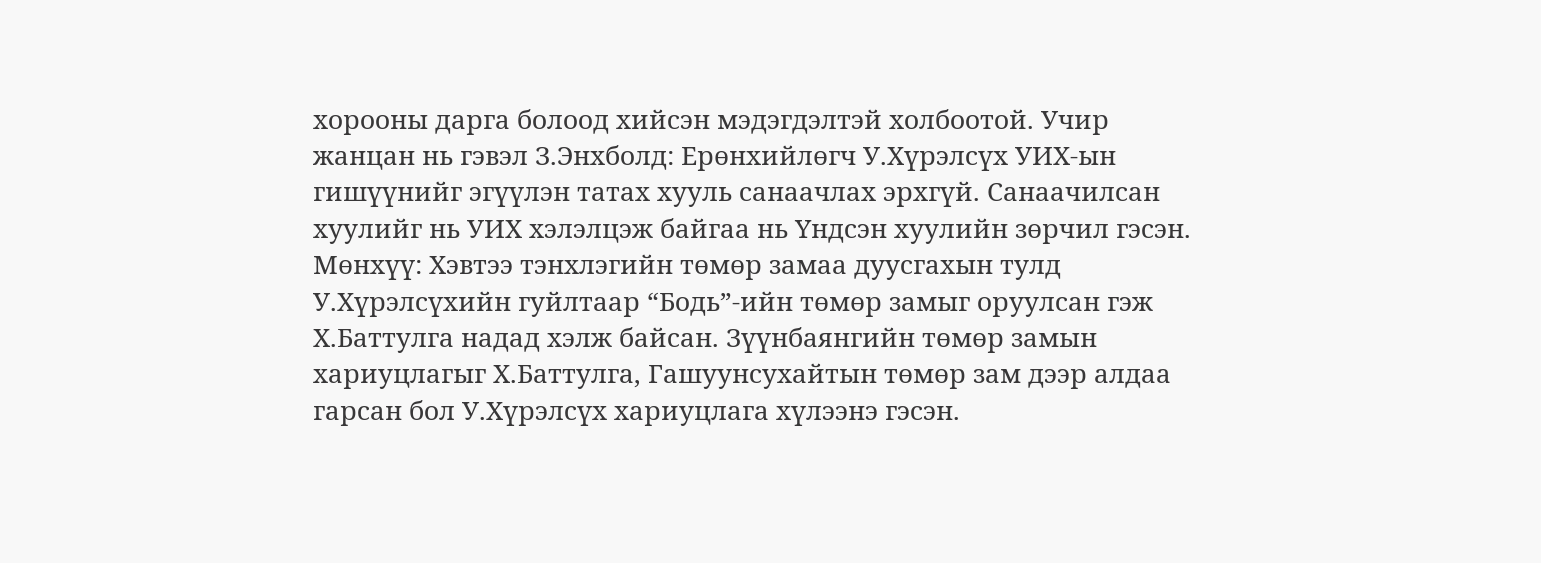хорооны дарга болоод хийсэн мэдэгдэлтэй холбоотой. Учир жанцан нь гэвэл З.Энхболд: Ерөнхийлөгч У.Хүрэлсүх УИХ-ын гишүүнийг эгүүлэн татах хууль санаачлах эрхгүй. Санаачилсан хуулийг нь УИХ хэлэлцэж байгаа нь Үндсэн хуулийн зөрчил гэсэн. Мөнхүү: Хэвтээ тэнхлэгийн төмөр замаа дуусгахын тулд У.Хүрэлсүхийн гуйлтаар “Бодь”-ийн төмөр замыг оруулсан гэж Х.Баттулга надад хэлж байсан. Зүүнбаянгийн төмөр замын хариуцлагыг Х.Баттулга, Гашуунсухайтын төмөр зам дээр алдаа гарсан бол У.Хүрэлсүх хариуцлага хүлээнэ гэсэн.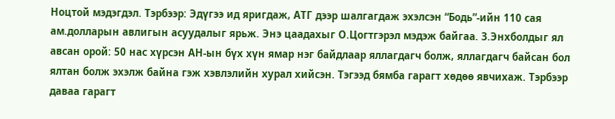Ноцтой мэдэгдэл. Тэрбээр: Эдүгээ ид яригдаж, АТГ дээр шалгагдаж эхэлсэн “Бодь”-ийн 110 сая ам.долларын авлигын асуудалыг ярьж. Энэ цаадахыг О.Цогтгэрэл мэдэж байгаа. З.Энхболдыг ял авсан орой: 50 нас хүрсэн АН-ын бүх хүн ямар нэг байдлаар яллагдагч болж, яллагдагч байсан бол ялтан болж эхэлж байна гэж хэвлэлийн хурал хийсэн. Тэгээд бямба гарагт хөдөө явчихаж. Тэрбээр даваа гарагт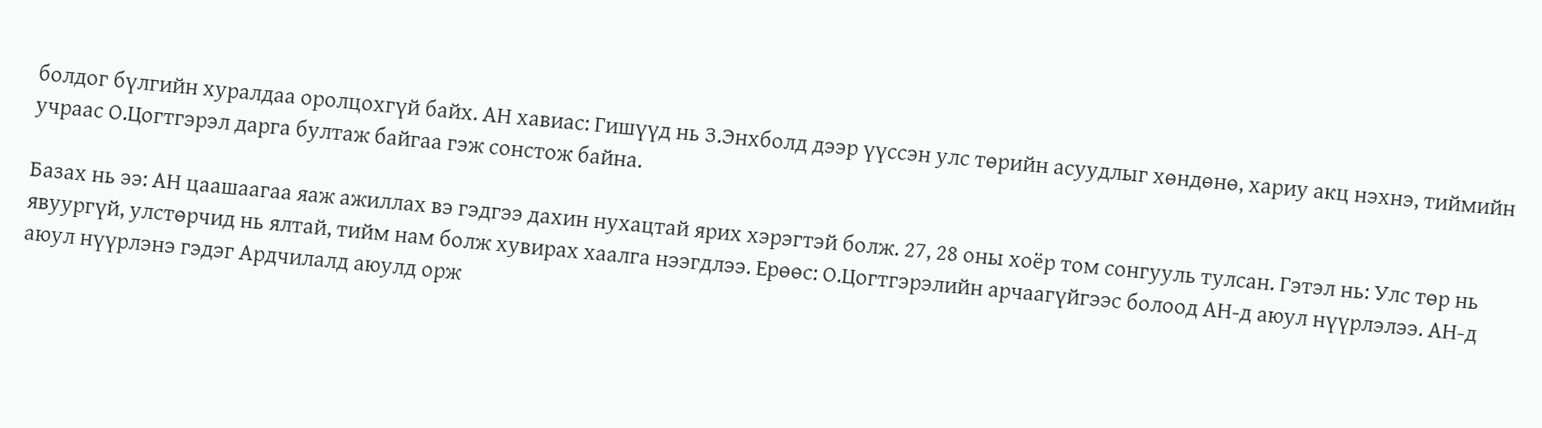болдог бүлгийн хуралдаа оролцохгүй байх. АН хавиас: Гишүүд нь З.Энхболд дээр үүссэн улс төрийн асуудлыг хөндөнө, хариу акц нэхнэ, тиймийн учраас О.Цогтгэрэл дарга бултаж байгаа гэж сонстож байна.

Базах нь ээ: АН цаашаагаа яаж ажиллах вэ гэдгээ дахин нухацтай ярих хэрэгтэй болж. 27, 28 оны хоёр том сонгууль тулсан. Гэтэл нь: Улс төр нь явуургүй, улстөрчид нь ялтай, тийм нам болж хувирах хаалга нээгдлээ. Ерөөс: О.Цогтгэрэлийн арчаагүйгээс болоод АН-д аюул нүүрлэлээ. АН-д аюул нүүрлэнэ гэдэг Ардчилалд аюулд орж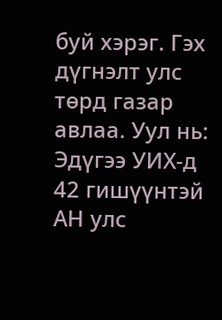буй хэрэг. Гэх дүгнэлт улс төрд газар авлаа. Уул нь: Эдүгээ УИХ-д 42 гишүүнтэй АН улс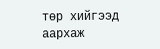төр хийгээд аархаж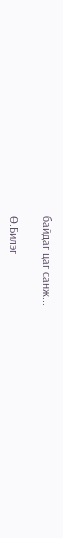байдаг цаг санж...

Ө.Билэг